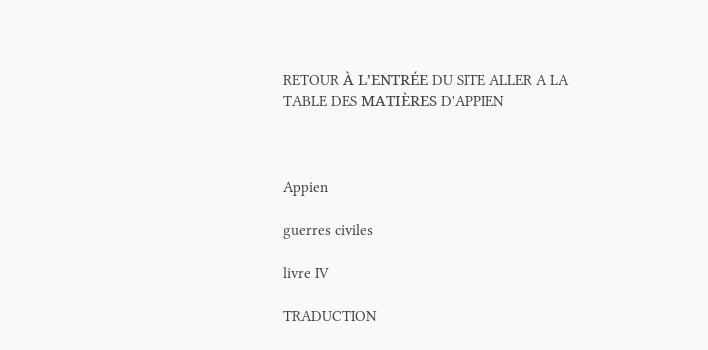RETOUR À L’ENTRÉE DU SITE ALLER A LA TABLE DES MATIÈRES D'APPIEN



Appien

guerres civiles

livre IV

TRADUCTION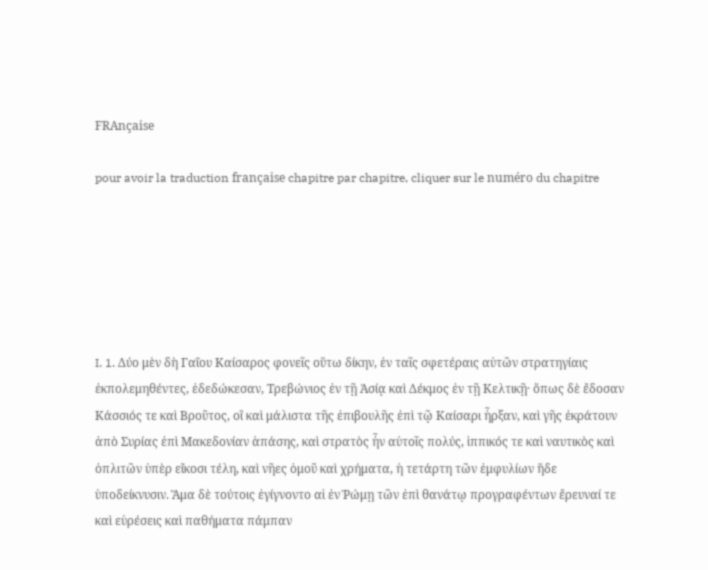FRAnçaise

pour avoir la traduction française chapitre par chapitre, cliquer sur le numéro du chapitre






I. 1. Δύο μὲν δὴ Γαΐου Καίσαρος φονεῖς οὕτω δίκην, ἐν ταῖς σφετέραις αὐτῶν στρατηγίαις ἐκπολεμηθέντες, ἐδεδώκεσαν, Τρεβώνιος ἐν τῇ Ἀσίᾳ καὶ Δέκμος ἐν τῇ Κελτικῇ· ὅπως δὲ ἔδοσαν Κάσσιός τε καὶ Βροῦτος, οἳ καὶ μάλιστα τῆς ἐπιβουλῆς ἐπὶ τῷ Καίσαρι ἦρξαν, καὶ γῆς ἐκράτουν ἀπὸ Συρίας ἐπὶ Μακεδονίαν ἁπάσης, καὶ στρατὸς ἦν αὐτοῖς πολύς, ἱππικός τε καὶ ναυτικὸς καὶ ὁπλιτῶν ὑπὲρ εἴκοσι τέλη, καὶ νῆες ὁμοῦ καὶ χρήματα, ἡ τετάρτη τῶν ἐμφυλίων ἥδε ὑποδείκνυσιν. Ἅμα δὲ τούτοις ἐγίγνοντο αἱ ἐν Ῥώμῃ τῶν ἐπὶ θανάτῳ προγραφέντων ἔρευναί τε καὶ εὑρέσεις καὶ παθήματα πάμπαν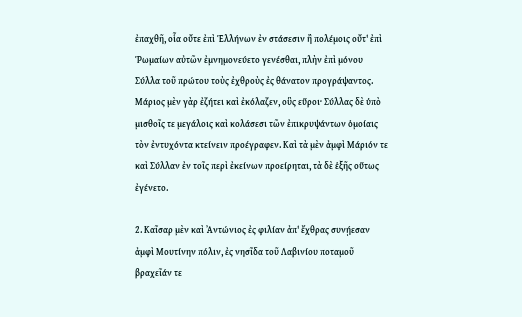ἐπαχθῆ, οἷα οὔτε ἐπὶ Ἑλλήνων ἐν στάσεσιν ἢ πολέμοις οὔτ' ἐπὶ Ῥωμαίων αὐτῶν ἐμνημονεύετο γενέσθαι, πλὴν ἐπὶ μόνου Σύλλα τοῦ πρώτου τοὺς ἐχθροὺς ἐς θάνατον προγράψαντος. Μάριος μὲν γὰρ ἐζήτει καὶ ἐκόλαζεν, οὓς εὕροι· Σύλλας δὲ ὑπὸ μισθοῖς τε μεγάλοις καὶ κολάσεσι τῶν ἐπικρυψάντων ὁμοίαις τὸν ἐντυχόντα κτείνειν προέγραφεν. Καὶ τὰ μὲν ἀμφὶ Μάριόν τε καὶ Σύλλαν ἐν τοῖς περὶ ἐκείνων προείρηται, τὰ δὲ ἑξῆς οὕτως ἐγένετο.

2. Καῖσαρ μὲν καὶ Ἀντώνιος ἐς φιλίαν ἀπ' ἔχθρας συνῄεσαν ἀμφὶ Μουτίνην πόλιν, ἐς νησῖδα τοῦ Λαβινίου ποταμοῦ βραχεῖάν τε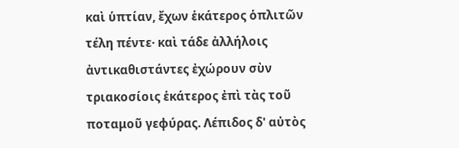καὶ ὑπτίαν, ἔχων ἑκάτερος ὁπλιτῶν τέλη πέντε· καὶ τάδε ἀλλήλοις ἀντικαθιστάντες ἐχώρουν σὺν τριακοσίοις ἑκάτερος ἐπὶ τὰς τοῦ ποταμοῦ γεφύρας. Λέπιδος δ' αὐτὸς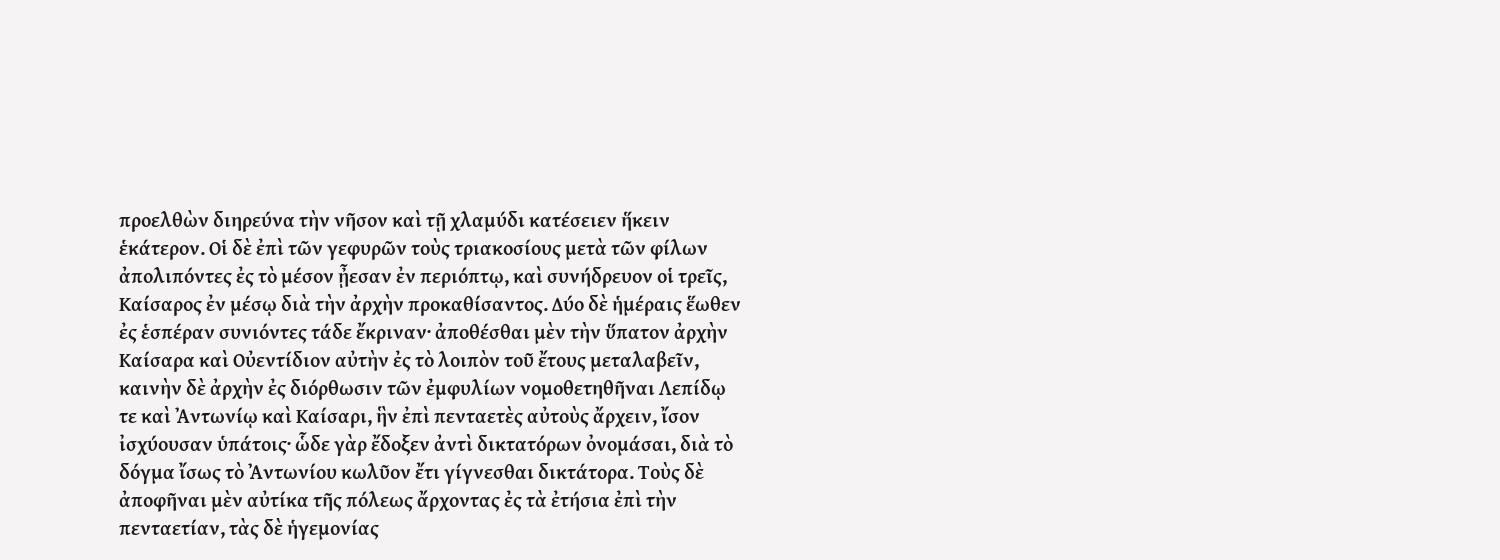προελθὼν διηρεύνα τὴν νῆσον καὶ τῇ χλαμύδι κατέσειεν ἥκειν ἑκάτερον. Οἱ δὲ ἐπὶ τῶν γεφυρῶν τοὺς τριακοσίους μετὰ τῶν φίλων ἀπολιπόντες ἐς τὸ μέσον ᾖεσαν ἐν περιόπτῳ, καὶ συνήδρευον οἱ τρεῖς, Καίσαρος ἐν μέσῳ διὰ τὴν ἀρχὴν προκαθίσαντος. Δύο δὲ ἡμέραις ἕωθεν ἐς ἑσπέραν συνιόντες τάδε ἔκριναν· ἀποθέσθαι μὲν τὴν ὕπατον ἀρχὴν Καίσαρα καὶ Οὐεντίδιον αὐτὴν ἐς τὸ λοιπὸν τοῦ ἔτους μεταλαβεῖν, καινὴν δὲ ἀρχὴν ἐς διόρθωσιν τῶν ἐμφυλίων νομοθετηθῆναι Λεπίδῳ τε καὶ Ἀντωνίῳ καὶ Καίσαρι, ἣν ἐπὶ πενταετὲς αὐτοὺς ἄρχειν, ἴσον ἰσχύουσαν ὑπάτοις· ὧδε γὰρ ἔδοξεν ἀντὶ δικτατόρων ὀνομάσαι, διὰ τὸ δόγμα ἴσως τὸ Ἀντωνίου κωλῦον ἔτι γίγνεσθαι δικτάτορα. Τοὺς δὲ ἀποφῆναι μὲν αὐτίκα τῆς πόλεως ἄρχοντας ἐς τὰ ἐτήσια ἐπὶ τὴν πενταετίαν, τὰς δὲ ἡγεμονίας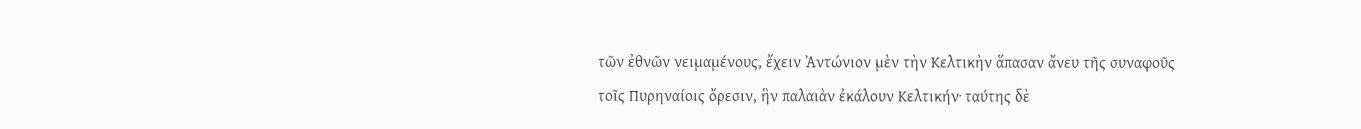τῶν ἐθνῶν νειμαμένους, ἔχειν Ἀντώνιον μὲν τὴν Κελτικὴν ἅπασαν ἄνευ τῆς συναφοῦς τοῖς Πυρηναίοις ὄρεσιν, ἣν παλαιὰν ἐκάλουν Κελτικήν· ταύτης δὲ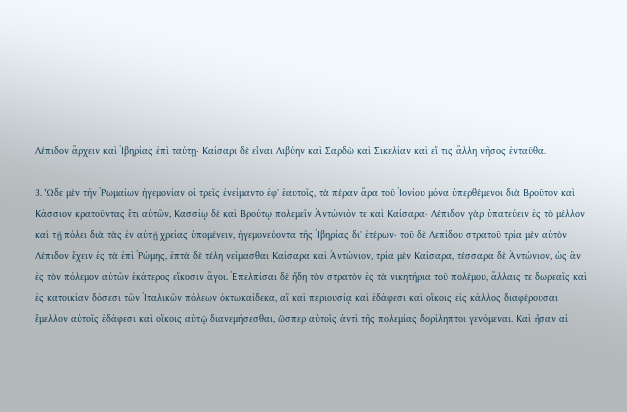Λέπιδον ἄρχειν καὶ Ἰβηρίας ἐπὶ ταύτῃ· Καίσαρι δὲ εἶναι Λιβύην καὶ Σαρδὼ καὶ Σικελίαν καὶ εἴ τις ἄλλη νῆσος ἐνταῦθα.

3. Ὧδε μὲν τὴν Ῥωμαίων ἡγεμονίαν οἱ τρεῖς ἐνείμαντο ἐφ' ἑαυτοῖς, τὰ πέραν ἄρα τοῦ Ἰονίου μόνα ὑπερθέμενοι διὰ Βροῦτον καὶ Κάσσιον κρατοῦντας ἔτι αὐτῶν, Κασσίῳ δὲ καὶ Βρούτῳ πολεμεῖν Ἀντώνιόν τε καὶ Καίσαρα· Λέπιδον γὰρ ὑπατεύειν ἐς τὸ μέλλον καὶ τῇ πόλει διὰ τὰς ἐν αὐτῇ χρείας ὑπομένειν, ἡγεμονεύοντα τῆς Ἰβηρίας δι' ἑτέρων· τοῦ δὲ Λεπίδου στρατοῦ τρία μὲν αὐτὸν Λέπιδον ἔχειν ἐς τὰ ἐπὶ Ῥώμης, ἑπτὰ δὲ τέλη νείμασθαι Καίσαρα καὶ Ἀντώνιον, τρία μὲν Καίσαρα, τέσσαρα δὲ Ἀντώνιον, ὡς ἂν ἐς τὸν πόλεμον αὐτῶν ἑκάτερος εἴκοσιν ἄγοι. Ἐπελπίσαι δὲ ἤδη τὸν στρατὸν ἐς τὰ νικητήρια τοῦ πολέμου, ἄλλαις τε δωρεαῖς καὶ ἐς κατοικίαν δόσεσι τῶν Ἰταλικῶν πόλεων ὀκτωκαίδεκα, αἳ καὶ περιουσίᾳ καὶ ἐδάφεσι καὶ οἴκοις εἰς κάλλος διαφέρουσαι ἔμελλον αὐτοῖς ἐδάφεσι καὶ οἴκοις αὐτῷ διανεμήσεσθαι, ὥσπερ αὐτοῖς ἀντὶ τῆς πολεμίας δορίληπτοι γενόμεναι. Καὶ ἦσαν αἱ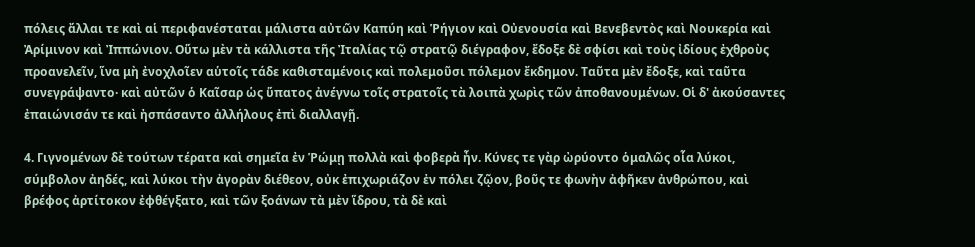πόλεις ἄλλαι τε καὶ αἱ περιφανέσταται μάλιστα αὐτῶν Καπύη καὶ Ῥήγιον καὶ Οὐενουσία καὶ Βενεβεντὸς καὶ Νουκερία καὶ Ἀρίμινον καὶ Ἰππώνιον. Οὕτω μὲν τὰ κάλλιστα τῆς Ἰταλίας τῷ στρατῷ διέγραφον, ἔδοξε δὲ σφίσι καὶ τοὺς ἰδίους ἐχθροὺς προανελεῖν, ἵνα μὴ ἐνοχλοῖεν αὑτοῖς τάδε καθισταμένοις καὶ πολεμοῦσι πόλεμον ἔκδημον. Ταῦτα μὲν ἔδοξε, καὶ ταῦτα συνεγράψαντο· καὶ αὐτῶν ὁ Καῖσαρ ὡς ὕπατος ἀνέγνω τοῖς στρατοῖς τὰ λοιπὰ χωρὶς τῶν ἀποθανουμένων. Οἱ δ' ἀκούσαντες ἐπαιώνισάν τε καὶ ἠσπάσαντο ἀλλήλους ἐπὶ διαλλαγῇ.

4. Γιγνομένων δὲ τούτων τέρατα καὶ σημεῖα ἐν Ῥώμῃ πολλὰ καὶ φοβερὰ ἦν. Κύνες τε γὰρ ὠρύοντο ὁμαλῶς οἷα λύκοι, σύμβολον ἀηδές, καὶ λύκοι τὴν ἀγορὰν διέθεον, οὐκ ἐπιχωριάζον ἐν πόλει ζῷον, βοῦς τε φωνὴν ἀφῆκεν ἀνθρώπου, καὶ βρέφος ἀρτίτοκον ἐφθέγξατο, καὶ τῶν ξοάνων τὰ μὲν ἵδρου, τὰ δὲ καὶ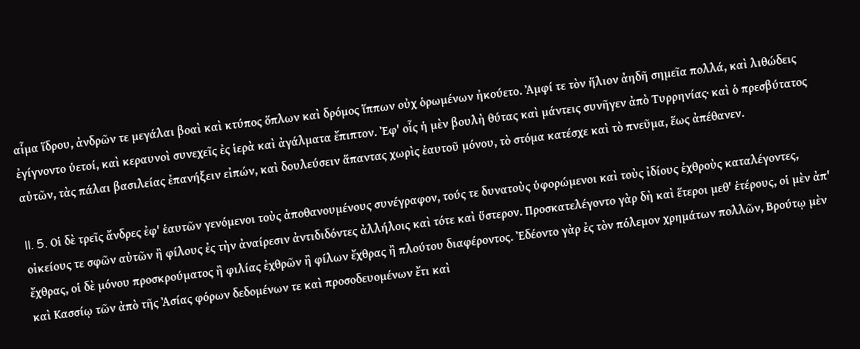αἷμα ἵδρου, ἀνδρῶν τε μεγάλαι βοαὶ καὶ κτύπος ὅπλων καὶ δρόμος ἵππων οὐχ ὁρωμένων ἠκούετο. Ἀμφί τε τὸν ἥλιον ἀηδῆ σημεῖα πολλά, καὶ λιθώδεις ἐγίγνοντο ὑετοί, καὶ κεραυνοὶ συνεχεῖς ἐς ἱερὰ καὶ ἀγάλματα ἔπιπτον. Ἐφ' οἷς ἡ μὲν βουλὴ θύτας καὶ μάντεις συνῆγεν ἀπὸ Τυρρηνίας· καὶ ὁ πρεσβύτατος αὐτῶν, τὰς πάλαι βασιλείας ἐπανήξειν εἰπών, καὶ δουλεύσειν ἅπαντας χωρὶς ἑαυτοῦ μόνου, τὸ στόμα κατέσχε καὶ τὸ πνεῦμα, ἕως ἀπέθανεν.

II. 5. Οἱ δὲ τρεῖς ἄνδρες ἐφ' ἑαυτῶν γενόμενοι τοὺς ἀποθανουμένους συνέγραφον, τούς τε δυνατοὺς ὑφορώμενοι καὶ τοὺς ἰδίους ἐχθροὺς καταλέγοντες, οἰκείους τε σφῶν αὐτῶν ἢ φίλους ἐς τὴν ἀναίρεσιν ἀντιδιδόντες ἀλλήλοις καὶ τότε καὶ ὕστερον. Προσκατελέγοντο γὰρ δὴ καὶ ἕτεροι μεθ' ἑτέρους, οἱ μὲν ἀπ' ἔχθρας, οἱ δὲ μόνου προσκρούματος ἢ φιλίας ἐχθρῶν ἢ φίλων ἔχθρας ἢ πλούτου διαφέροντος. Ἐδέοντο γὰρ ἐς τὸν πόλεμον χρημάτων πολλῶν, Βρούτῳ μὲν καὶ Κασσίῳ τῶν ἀπὸ τῆς Ἀσίας φόρων δεδομένων τε καὶ προσοδευομένων ἔτι καὶ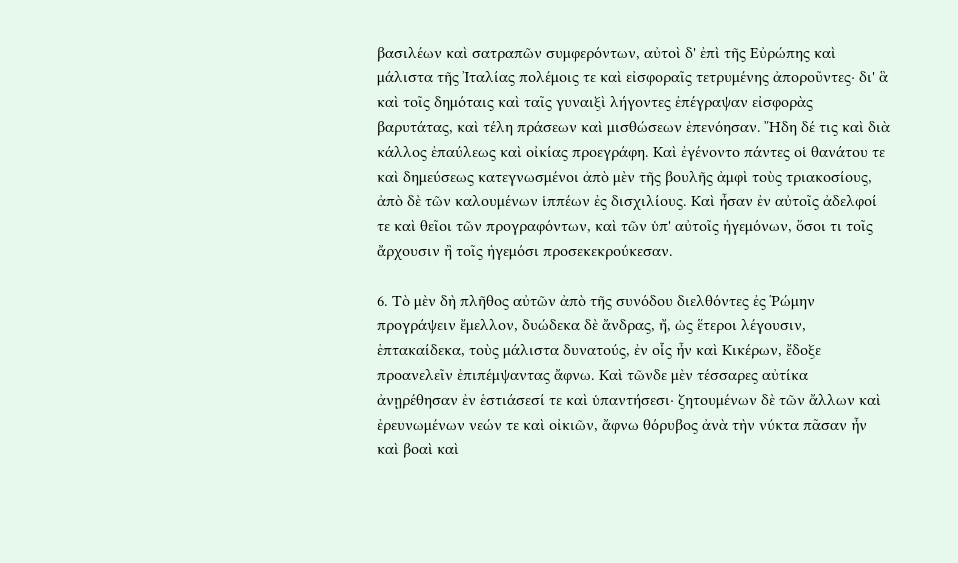βασιλέων καὶ σατραπῶν συμφερόντων, αὐτοὶ δ' ἐπὶ τῆς Εὐρώπης καὶ μάλιστα τῆς Ἰταλίας πολέμοις τε καὶ εἰσφοραῖς τετρυμένης ἀποροῦντες· δι' ἃ καὶ τοῖς δημόταις καὶ ταῖς γυναιξὶ λήγοντες ἐπέγραψαν εἰσφορὰς βαρυτάτας, καὶ τέλη πράσεων καὶ μισθώσεων ἐπενόησαν. Ἤδη δέ τις καὶ διὰ κάλλος ἐπαύλεως καὶ οἰκίας προεγράφη. Καὶ ἐγένοντο πάντες οἱ θανάτου τε καὶ δημεύσεως κατεγνωσμένοι ἀπὸ μὲν τῆς βουλῆς ἀμφὶ τοὺς τριακοσίους, ἀπὸ δὲ τῶν καλουμένων ἱππέων ἐς δισχιλίους. Καὶ ἦσαν ἐν αὐτοῖς ἀδελφοί τε καὶ θεῖοι τῶν προγραφόντων, καὶ τῶν ὑπ' αὐτοῖς ἡγεμόνων, ὅσοι τι τοῖς ἄρχουσιν ἢ τοῖς ἡγεμόσι προσεκεκρούκεσαν.

6. Τὸ μὲν δὴ πλῆθος αὐτῶν ἀπὸ τῆς συνόδου διελθόντες ἐς Ῥώμην προγράψειν ἔμελλον, δυώδεκα δὲ ἄνδρας, ἤ, ὡς ἕτεροι λέγουσιν, ἑπτακαίδεκα, τοὺς μάλιστα δυνατούς, ἐν οἷς ἦν καὶ Κικέρων, ἔδοξε προανελεῖν ἐπιπέμψαντας ἄφνω. Καὶ τῶνδε μὲν τέσσαρες αὐτίκα ἀνῃρέθησαν ἐν ἑστιάσεσί τε καὶ ὑπαντήσεσι· ζητουμένων δὲ τῶν ἄλλων καὶ ἐρευνωμένων νεών τε καὶ οἰκιῶν, ἄφνω θόρυβος ἀνὰ τὴν νύκτα πᾶσαν ἦν καὶ βοαὶ καὶ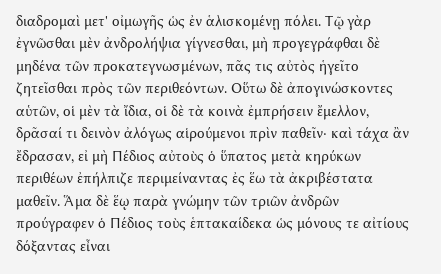διαδρομαὶ μετ' οἰμωγῆς ὡς ἐν ἁλισκομένῃ πόλει. Τῷ γὰρ ἐγνῶσθαι μὲν ἀνδρολήψια γίγνεσθαι, μὴ προγεγράφθαι δὲ μηδένα τῶν προκατεγνωσμένων, πᾶς τις αὐτὸς ἡγεῖτο ζητεῖσθαι πρὸς τῶν περιθεόντων. Οὕτω δὲ ἀπογινώσκοντες αὑτῶν, οἱ μὲν τὰ ἴδια, οἱ δὲ τὰ κοινὰ ἐμπρήσειν ἔμελλον, δρᾶσαί τι δεινὸν ἀλόγως αἱρούμενοι πρὶν παθεῖν· καὶ τάχα ἂν ἔδρασαν, εἰ μὴ Πέδιος αὐτοὺς ὁ ὕπατος μετὰ κηρύκων περιθέων ἐπήλπιζε περιμείναντας ἐς ἕω τὰ ἀκριβέστατα μαθεῖν. Ἅμα δὲ ἕῳ παρὰ γνώμην τῶν τριῶν ἀνδρῶν προύγραφεν ὁ Πέδιος τοὺς ἑπτακαίδεκα ὡς μόνους τε αἰτίους δόξαντας εἶναι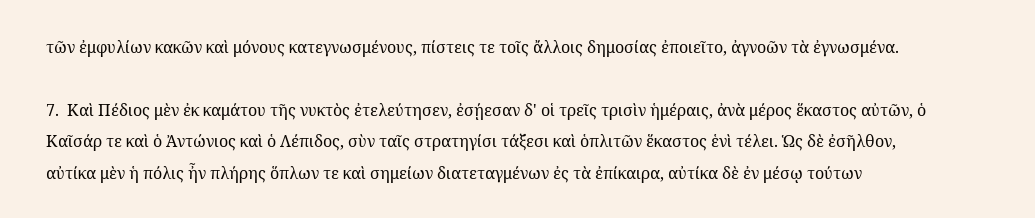τῶν ἐμφυλίων κακῶν καὶ μόνους κατεγνωσμένους, πίστεις τε τοῖς ἄλλοις δημοσίας ἐποιεῖτο, ἀγνοῶν τὰ ἐγνωσμένα.

7.  Καὶ Πέδιος μὲν ἐκ καμάτου τῆς νυκτὸς ἐτελεύτησεν, ἐσῄεσαν δ' οἱ τρεῖς τρισὶν ἡμέραις, ἀνὰ μέρος ἕκαστος αὐτῶν, ὁ Καῖσάρ τε καὶ ὁ Ἀντώνιος καὶ ὁ Λέπιδος, σὺν ταῖς στρατηγίσι τάξεσι καὶ ὁπλιτῶν ἕκαστος ἑνὶ τέλει. Ὡς δὲ ἐσῆλθον, αὐτίκα μὲν ἡ πόλις ἦν πλήρης ὅπλων τε καὶ σημείων διατεταγμένων ἐς τὰ ἐπίκαιρα, αὐτίκα δὲ ἐν μέσῳ τούτων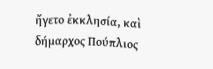ἤγετο ἐκκλησία, καὶ δήμαρχος Πούπλιος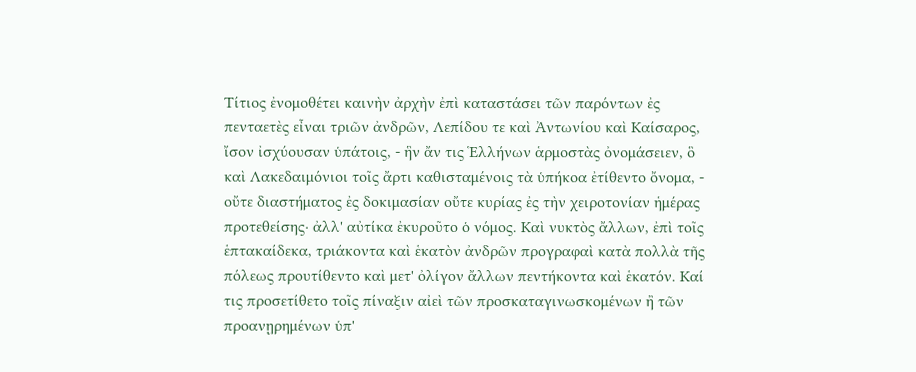Τίτιος ἐνομοθέτει καινὴν ἀρχὴν ἐπὶ καταστάσει τῶν παρόντων ἐς πενταετὲς εἶναι τριῶν ἀνδρῶν, Λεπίδου τε καὶ Ἀντωνίου καὶ Καίσαρος, ἴσον ἰσχύουσαν ὑπάτοις, - ἣν ἄν τις Ἑλλήνων ἁρμοστὰς ὀνομάσειεν, ὃ καὶ Λακεδαιμόνιοι τοῖς ἄρτι καθισταμένοις τὰ ὑπήκοα ἐτίθεντο ὄνομα, - οὔτε διαστήματος ἐς δοκιμασίαν οὔτε κυρίας ἐς τὴν χειροτονίαν ἡμέρας προτεθείσης· ἀλλ' αὐτίκα ἐκυροῦτο ὁ νόμος. Καὶ νυκτὸς ἄλλων, ἐπὶ τοῖς ἑπτακαίδεκα, τριάκοντα καὶ ἑκατὸν ἀνδρῶν προγραφαὶ κατὰ πολλὰ τῆς πόλεως προυτίθεντο καὶ μετ' ὀλίγον ἄλλων πεντήκοντα καὶ ἑκατόν. Καί τις προσετίθετο τοῖς πίναξιν αἰεὶ τῶν προσκαταγινωσκομένων ἢ τῶν προανῃρημένων ὑπ'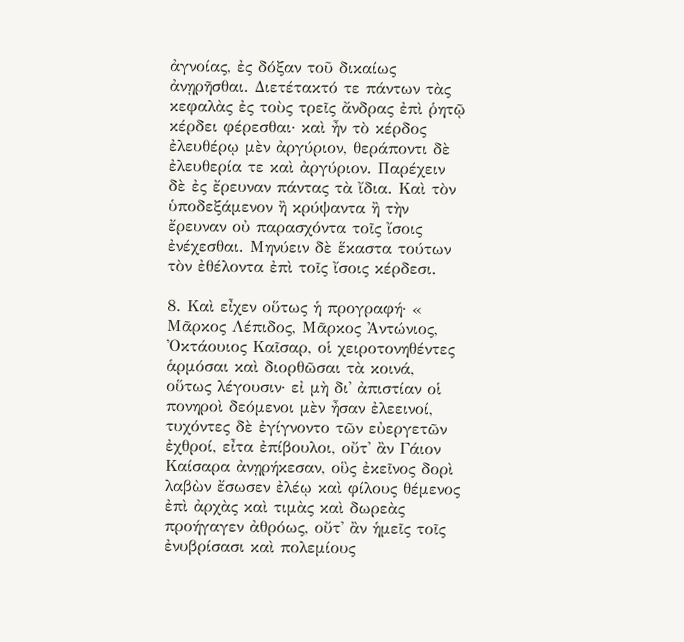ἀγνοίας, ἐς δόξαν τοῦ δικαίως ἀνῃρῆσθαι. Διετέτακτό τε πάντων τὰς κεφαλὰς ἐς τοὺς τρεῖς ἄνδρας ἐπὶ ῥητῷ κέρδει φέρεσθαι· καὶ ἦν τὸ κέρδος ἐλευθέρῳ μὲν ἀργύριον, θεράποντι δὲ ἐλευθερία τε καὶ ἀργύριον. Παρέχειν δὲ ἐς ἔρευναν πάντας τὰ ἴδια. Καὶ τὸν ὑποδεξάμενον ἢ κρύψαντα ἢ τὴν ἔρευναν οὐ παρασχόντα τοῖς ἴσοις ἐνέχεσθαι. Μηνύειν δὲ ἕκαστα τούτων τὸν ἐθέλοντα ἐπὶ τοῖς ἴσοις κέρδεσι.

8. Καὶ εἶχεν οὕτως ἡ προγραφή· « Μᾶρκος Λέπιδος, Μᾶρκος Ἀντώνιος, Ὀκτάουιος Καῖσαρ, οἱ χειροτονηθέντες ἁρμόσαι καὶ διορθῶσαι τὰ κοινά, οὕτως λέγουσιν· εἰ μὴ δι' ἀπιστίαν οἱ πονηροὶ δεόμενοι μὲν ἦσαν ἐλεεινοί, τυχόντες δὲ ἐγίγνοντο τῶν εὐεργετῶν ἐχθροί, εἶτα ἐπίβουλοι, οὔτ' ἂν Γάιον Καίσαρα ἀνῃρήκεσαν, οὓς ἐκεῖνος δορὶ λαβὼν ἔσωσεν ἐλέῳ καὶ φίλους θέμενος ἐπὶ ἀρχὰς καὶ τιμὰς καὶ δωρεὰς προήγαγεν ἀθρόως, οὔτ' ἂν ἡμεῖς τοῖς ἐνυβρίσασι καὶ πολεμίους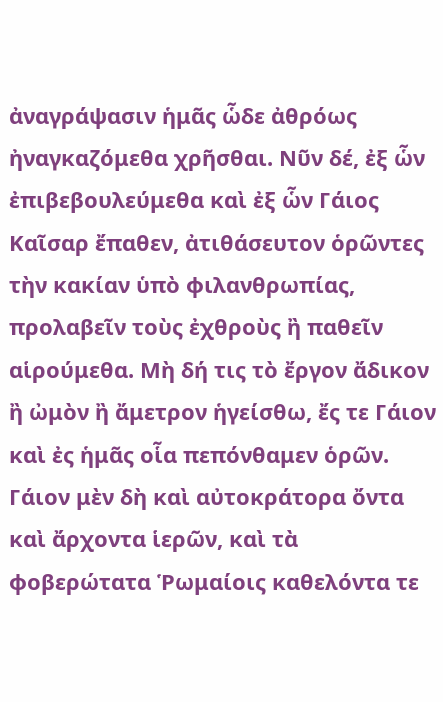ἀναγράψασιν ἡμᾶς ὧδε ἀθρόως ἠναγκαζόμεθα χρῆσθαι. Νῦν δέ, ἐξ ὧν ἐπιβεβουλεύμεθα καὶ ἐξ ὧν Γάιος Καῖσαρ ἔπαθεν, ἀτιθάσευτον ὁρῶντες τὴν κακίαν ὑπὸ φιλανθρωπίας, προλαβεῖν τοὺς ἐχθροὺς ἢ παθεῖν αἱρούμεθα. Μὴ δή τις τὸ ἔργον ἄδικον ἢ ὠμὸν ἢ ἄμετρον ἡγείσθω, ἔς τε Γάιον καὶ ἐς ἡμᾶς οἷα πεπόνθαμεν ὁρῶν. Γάιον μὲν δὴ καὶ αὐτοκράτορα ὄντα καὶ ἄρχοντα ἱερῶν, καὶ τὰ φοβερώτατα Ῥωμαίοις καθελόντα τε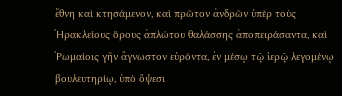ἔθνη καὶ κτησάμενον, καὶ πρῶτον ἀνδρῶν ὑπὲρ τοὺς Ἡρακλείους ὅρους ἀπλώτου θαλάσσης ἀποπειράσαντα, καὶ Ῥωμαίοις γῆν ἄγνωστον εὑρόντα, ἐν μέσῳ τῷ ἱερῷ λεγομένῳ βουλευτηρίῳ, ὑπὸ ὄψεσι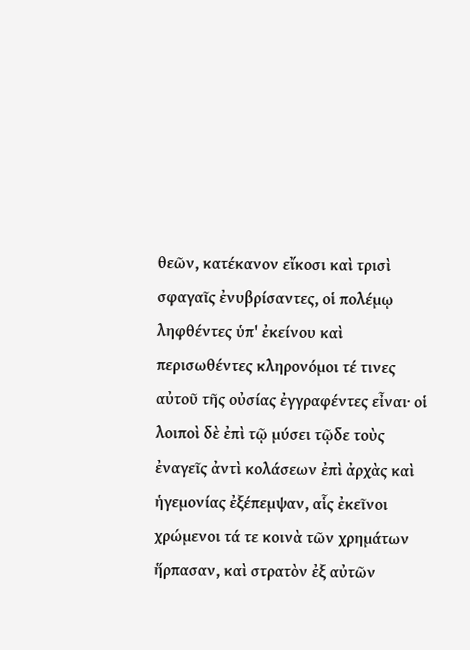θεῶν, κατέκανον εἴκοσι καὶ τρισὶ σφαγαῖς ἐνυβρίσαντες, οἱ πολέμῳ ληφθέντες ὑπ' ἐκείνου καὶ περισωθέντες κληρονόμοι τέ τινες αὐτοῦ τῆς οὐσίας ἐγγραφέντες εἶναι· οἱ λοιποὶ δὲ ἐπὶ τῷ μύσει τῷδε τοὺς ἐναγεῖς ἀντὶ κολάσεων ἐπὶ ἀρχὰς καὶ ἡγεμονίας ἐξέπεμψαν, αἷς ἐκεῖνοι χρώμενοι τά τε κοινὰ τῶν χρημάτων ἥρπασαν, καὶ στρατὸν ἐξ αὐτῶν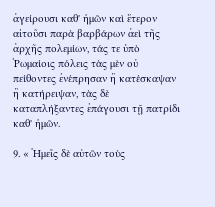ἀγείρουσι καθ' ἡμῶν καὶ ἕτερον αἰτοῦσι παρὰ βαρβάρων ἀεὶ τῆς ἀρχῆς πολεμίων, τάς τε ὑπὸ Ῥωμαίοις πόλεις τὰς μὲν οὐ πείθοντες ἐνέπρησαν ἢ κατέσκαψαν ἢ κατήρειψαν, τὰς δὲ καταπλήξαντες ἐπάγουσι τῇ πατρίδι καθ' ἡμῶν.

9. « Ἡμεῖς δὲ αὐτῶν τοὺς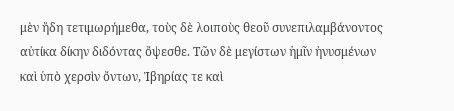μὲν ἤδη τετιμωρήμεθα, τοὺς δὲ λοιποὺς θεοῦ συνεπιλαμβάνοντος αὐτίκα δίκην διδόντας ὄψεσθε. Τῶν δὲ μεγίστων ἡμῖν ἠνυσμένων καὶ ὑπὸ χερσὶν ὄντων, Ἰβηρίας τε καὶ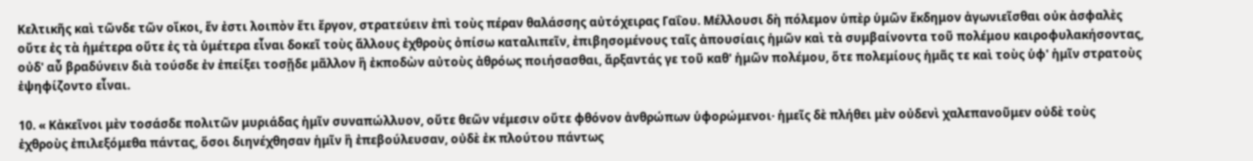Κελτικῆς καὶ τῶνδε τῶν οἴκοι, ἕν ἐστι λοιπὸν ἔτι ἔργον, στρατεύειν ἐπὶ τοὺς πέραν θαλάσσης αὐτόχειρας Γαΐου. Μέλλουσι δὴ πόλεμον ὑπὲρ ὑμῶν ἔκδημον ἀγωνιεῖσθαι οὐκ ἀσφαλὲς οὔτε ἐς τὰ ἡμέτερα οὔτε ἐς τὰ ὑμέτερα εἶναι δοκεῖ τοὺς ἄλλους ἐχθροὺς ὀπίσω καταλιπεῖν, ἐπιβησομένους ταῖς ἀπουσίαις ἡμῶν καὶ τὰ συμβαίνοντα τοῦ πολέμου καιροφυλακήσοντας, οὐδ' αὖ βραδύνειν διὰ τούσδε ἐν ἐπείξει τοσῇδε μᾶλλον ἢ ἐκποδὼν αὐτοὺς ἀθρόως ποιήσασθαι, ἄρξαντάς γε τοῦ καθ' ἡμῶν πολέμου, ὅτε πολεμίους ἡμᾶς τε καὶ τοὺς ὑφ' ἡμῖν στρατοὺς ἐψηφίζοντο εἶναι.

10. « Κἀκεῖνοι μὲν τοσάσδε πολιτῶν μυριάδας ἡμῖν συναπώλλυον, οὔτε θεῶν νέμεσιν οὔτε φθόνον ἀνθρώπων ὑφορώμενοι· ἡμεῖς δὲ πλήθει μὲν οὐδενὶ χαλεπανοῦμεν οὐδὲ τοὺς ἐχθροὺς ἐπιλεξόμεθα πάντας, ὅσοι διηνέχθησαν ἡμῖν ἢ ἐπεβούλευσαν, οὐδὲ ἐκ πλούτου πάντως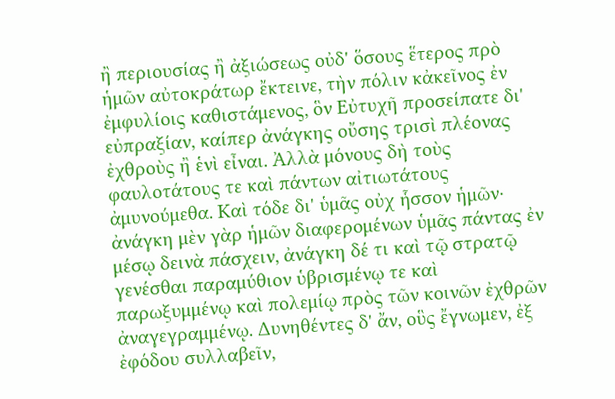ἢ περιουσίας ἢ ἀξιώσεως οὐδ' ὅσους ἕτερος πρὸ ἡμῶν αὐτοκράτωρ ἔκτεινε, τὴν πόλιν κἀκεῖνος ἐν ἐμφυλίοις καθιστάμενος, ὃν Εὐτυχῆ προσείπατε δι' εὐπραξίαν, καίπερ ἀνάγκης οὔσης τρισὶ πλέονας ἐχθροὺς ἢ ἑνὶ εἶναι. Ἀλλὰ μόνους δὴ τοὺς φαυλοτάτους τε καὶ πάντων αἰτιωτάτους ἀμυνούμεθα. Καὶ τόδε δι' ὑμᾶς οὐχ ἧσσον ἡμῶν· ἀνάγκη μὲν γὰρ ἡμῶν διαφερομένων ὑμᾶς πάντας ἐν μέσῳ δεινὰ πάσχειν, ἀνάγκη δέ τι καὶ τῷ στρατῷ γενέσθαι παραμύθιον ὑβρισμένῳ τε καὶ παρωξυμμένῳ καὶ πολεμίῳ πρὸς τῶν κοινῶν ἐχθρῶν ἀναγεγραμμένῳ. Δυνηθέντες δ' ἄν, οὓς ἔγνωμεν, ἐξ ἐφόδου συλλαβεῖν,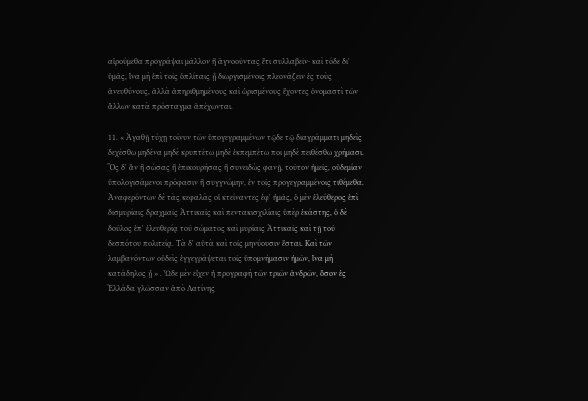αἱρούμεθα προγράψαι μᾶλλον ἢ ἀγνοοῦντας ἔτι συλλαβεῖν· καὶ τόδε δι' ὑμᾶς, ἵνα μὴ ἐπὶ τοῖς ὁπλίταις ᾖ διωργισμένοις πλεονάζειν ἐς τοὺς ἀνευθύνους, ἀλλὰ ἀπηριθμημένους καὶ ὡρισμένους ἔχοντες ὀνομαστὶ τῶν ἄλλων κατὰ πρόσταγμα ἀπέχωνται.

11. « Ἀγαθῇ τύχῃ τοίνυν τῶν ὑπογεγραμμένων τῷδε τῷ διαγράμματι μηδεὶς δεχέσθω μηδένα μηδὲ κρυπτέτω μηδὲ ἐκπεμπέτω ποι μηδὲ πειθέσθω χρήμασι. Ὃς δ' ἂν ἢ σώσας ἢ ἐπικουρήσας ἢ συνειδὼς φανῇ, τοῦτον ἡμεῖς, οὐδεμίαν ὑπολογισάμενοι πρόφασιν ἢ συγγνώμην, ἐν τοῖς προγεγραμμένοις τιθέμεθα. Ἀναφερόντων δὲ τὰς κεφαλὰς οἱ κτείναντες ἐφ' ἡμᾶς, ὁ μὲν ἐλεύθερος ἐπὶ δισμυρίαις δραχμαῖς Ἀττικαῖς καὶ πεντακισχιλίαις ὑπὲρ ἑκάστης, ὁ δὲ δοῦλος ἐπ' ἐλευθερίᾳ τοῦ σώματος καὶ μυρίαις Ἀττικαῖς καὶ τῇ τοῦ δεσπότου πολιτείᾳ. Τὰ δ' αὐτὰ καὶ τοῖς μηνύουσιν ἔσται. Καὶ τῶν λαμβανόντων οὐδεὶς ἐγγεγράψεται τοῖς ὑπομνήμασιν ἡμῶν, ἵνα μὴ κατάδηλος ᾖ » . Ὧδε μὲν εἶχεν ἡ προγραφὴ τῶν τριῶν ἀνδρῶν, ὅσον ἐς Ἑλλάδα γλῶσσαν ἀπὸ Λατίνης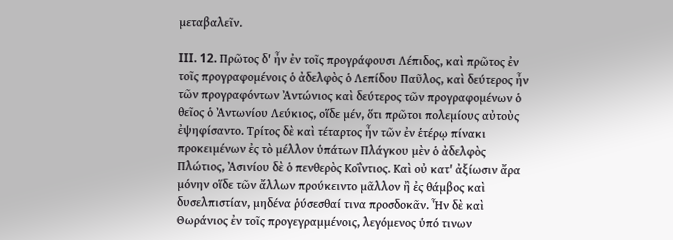μεταβαλεῖν.

III. 12. Πρῶτος δ' ἦν ἐν τοῖς προγράφουσι Λέπιδος, καὶ πρῶτος ἐν τοῖς προγραφομένοις ὁ ἀδελφὸς ὁ Λεπίδου Παῦλος, καὶ δεύτερος ἦν τῶν προγραφόντων Ἀντώνιος καὶ δεύτερος τῶν προγραφομένων ὁ θεῖος ὁ Ἀντωνίου Λεύκιος, οἵδε μέν, ὅτι πρῶτοι πολεμίους αὐτοὺς ἐψηφίσαντο. Τρίτος δὲ καὶ τέταρτος ἦν τῶν ἐν ἑτέρῳ πίνακι προκειμένων ἐς τὸ μέλλον ὑπάτων Πλάγκου μὲν ὁ ἀδελφὸς Πλώτιος, Ἀσινίου δὲ ὁ πενθερὸς Κοΐντιος. Καὶ οὐ κατ' ἀξίωσιν ἄρα μόνην οἵδε τῶν ἄλλων προύκειντο μᾶλλον ἢ ἐς θάμβος καὶ δυσελπιστίαν, μηδένα ῥύσεσθαί τινα προσδοκᾶν. Ἦν δὲ καὶ Θωράνιος ἐν τοῖς προγεγραμμένοις, λεγόμενος ὑπό τινων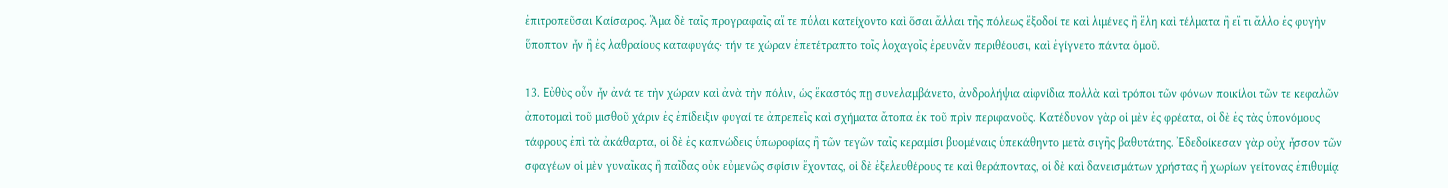ἐπιτροπεῦσαι Καίσαρος. Ἅμα δὲ ταῖς προγραφαῖς αἵ τε πύλαι κατείχοντο καὶ ὅσαι ἄλλαι τῆς πόλεως ἔξοδοί τε καὶ λιμένες ἢ ἕλη καὶ τέλματα ἢ εἴ τι ἄλλο ἐς φυγὴν ὕποπτον ἦν ἢ ἐς λαθραίους καταφυγάς· τήν τε χώραν ἐπετέτραπτο τοῖς λοχαγοῖς ἐρευνᾶν περιθέουσι, καὶ ἐγίγνετο πάντα ὁμοῦ.

13. Εὐθὺς οὖν ἦν ἀνά τε τὴν χώραν καὶ ἀνὰ τὴν πόλιν, ὡς ἕκαστός πῃ συνελαμβάνετο, ἀνδρολήψια αἰφνίδια πολλὰ καὶ τρόποι τῶν φόνων ποικίλοι τῶν τε κεφαλῶν ἀποτομαὶ τοῦ μισθοῦ χάριν ἐς ἐπίδειξιν φυγαί τε ἀπρεπεῖς καὶ σχήματα ἄτοπα ἐκ τοῦ πρὶν περιφανοῦς. Κατέδυνον γὰρ οἱ μὲν ἐς φρέατα, οἱ δὲ ἐς τὰς ὑπονόμους τάφρους ἐπὶ τὰ ἀκάθαρτα, οἱ δὲ ἐς καπνώδεις ὑπωροφίας ἢ τῶν τεγῶν ταῖς κεραμίσι βυομέναις ὑπεκάθηντο μετὰ σιγῆς βαθυτάτης. Ἐδεδοίκεσαν γὰρ οὐχ ἧσσον τῶν σφαγέων οἱ μὲν γυναῖκας ἢ παῖδας οὐκ εὐμενῶς σφίσιν ἔχοντας, οἱ δὲ ἐξελευθέρους τε καὶ θεράποντας, οἱ δὲ καὶ δανεισμάτων χρήστας ἢ χωρίων γείτονας ἐπιθυμίᾳ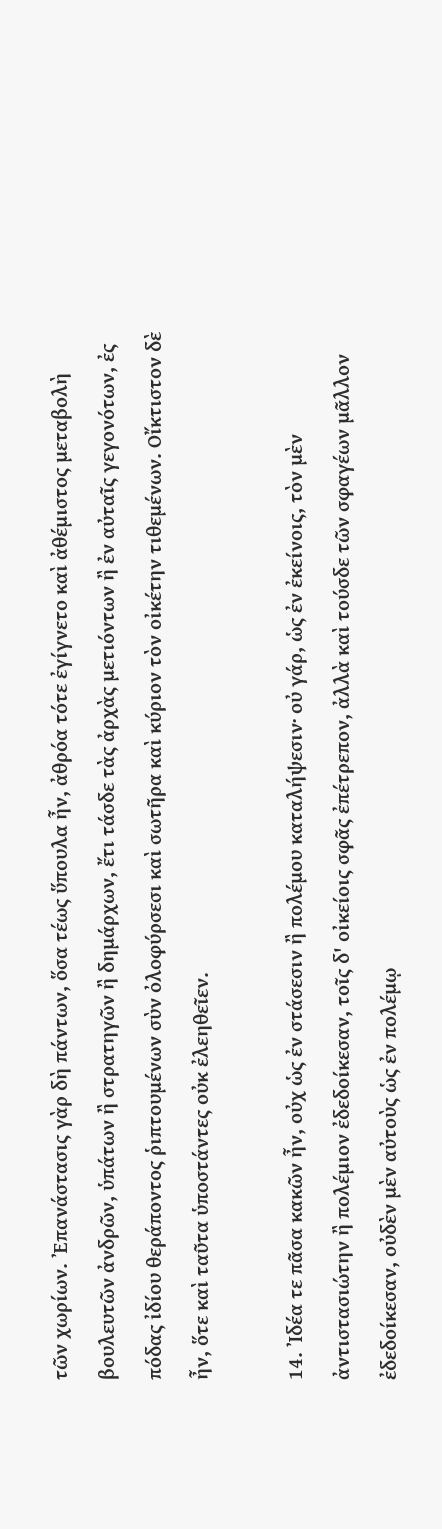τῶν χωρίων. Ἐπανάστασις γὰρ δὴ πάντων, ὅσα τέως ὕπουλα ἦν, ἀθρόα τότε ἐγίγνετο καὶ ἀθέμιστος μεταβολὴ βουλευτῶν ἀνδρῶν, ὑπάτων ἢ στρατηγῶν ἢ δημάρχων, ἔτι τάσδε τὰς ἀρχὰς μετιόντων ἢ ἐν αὐταῖς γεγονότων, ἐς πόδας ἰδίου θεράποντος ῥιπτουμένων σὺν ὀλοφύρσεσι καὶ σωτῆρα καὶ κύριον τὸν οἰκέτην τιθεμένων. Οἴκτιστον δὲ ἦν, ὅτε καὶ ταῦτα ὑποστάντες οὐκ ἐλεηθεῖεν.

14. Ἰδέα τε πᾶσα κακῶν ἦν, οὐχ ὡς ἐν στάσεσιν ἢ πολέμου καταλήψεσιν· οὐ γάρ, ὡς ἐν ἐκείνοις, τὸν μὲν ἀντιστασιώτην ἢ πολέμιον ἐδεδοίκεσαν, τοῖς δ' οἰκείοις σφᾶς ἐπέτρεπον, ἀλλὰ καὶ τούσδε τῶν σφαγέων μᾶλλον ἐδεδοίκεσαν, οὐδὲν μὲν αὐτοὺς ὡς ἐν πολέμῳ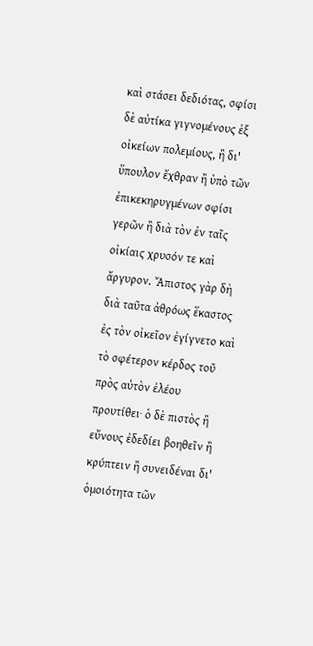καὶ στάσει δεδιότας, σφίσι δὲ αὐτίκα γιγνομένους ἐξ οἰκείων πολεμίους, ἢ δι' ὕπουλον ἔχθραν ἢ ὑπὸ τῶν ἐπικεκηρυγμένων σφίσι γερῶν ἢ διὰ τὸν ἐν ταῖς οἰκίαις χρυσόν τε καὶ ἄργυρον. Ἄπιστος γὰρ δὴ διὰ ταῦτα ἀθρόως ἕκαστος ἐς τὸν οἰκεῖον ἐγίγνετο καὶ τὸ σφέτερον κέρδος τοῦ πρὸς αὐτὸν ἐλέου προυτίθει· ὁ δὲ πιστὸς ἢ εὔνους ἐδεδίει βοηθεῖν ἢ κρύπτειν ἢ συνειδέναι δι' ὁμοιότητα τῶν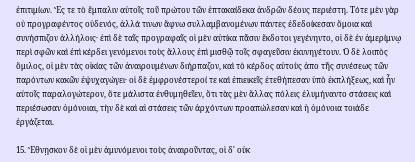ἐπιτιμίων. Ἔς τε τὸ ἔμπαλιν αὐτοῖς τοῦ πρώτου τῶν ἑπτακαίδεκα ἀνδρῶν δέους περιέστη. Τότε μὲν γὰρ οὐ προγραφέντος οὐδενός, ἀλλά τινων ἄφνω συλλαμβανομένων πάντες ἐδεδοίκεσαν ὅμοια καὶ συνήσπιζον ἀλλήλοις· ἐπὶ δὲ ταῖς προγραφαῖς οἱ μὲν αὐτίκα πᾶσιν ἔκδοτοι γεγένηντο, οἱ δὲ ἐν ἀμερίμνῳ περὶ σφῶν καὶ ἐπὶ κέρδει γενόμενοι τοὺς ἄλλους ἐπὶ μισθῷ τοῖς σφαγεῦσιν ἐκυνηγέτουν. Ὁ δὲ λοιπὸς ὅμιλος, οἱ μὲν τὰς οἰκίας τῶν ἀναιρουμένων διήρπαζον, καὶ τὸ κέρδος αὐτοὺς ἀπο τῆς συνέσεως τῶν παρόντων κακῶν ἐψυχαγώγει· οἱ δὲ ἐμφρονέστεροί τε καὶ ἐπιεικεῖς ἐτεθήπεσαν ὑπὸ ἐκπλήξεως, καὶ ἦν αὐτοῖς παραλογώτερον, ὅτε μάλιστα ἐνθυμηθεῖεν, ὅτι τὰς μὲν ἄλλας πόλεις ἐλυμήναντο στάσεις καὶ περιέσωσαν ὁμόνοιαι, τὴν δὲ καὶ αἱ στάσεις τῶν ἀρχόντων προαπώλεσαν καὶ ἡ ὁμόνοια τοιάδε ἐργάζεται.

15. Ἔθνῃσκον δὲ οἱ μὲν ἀμυνόμενοι τοὺς ἀναιροῦντας, οἱ δ' οὐκ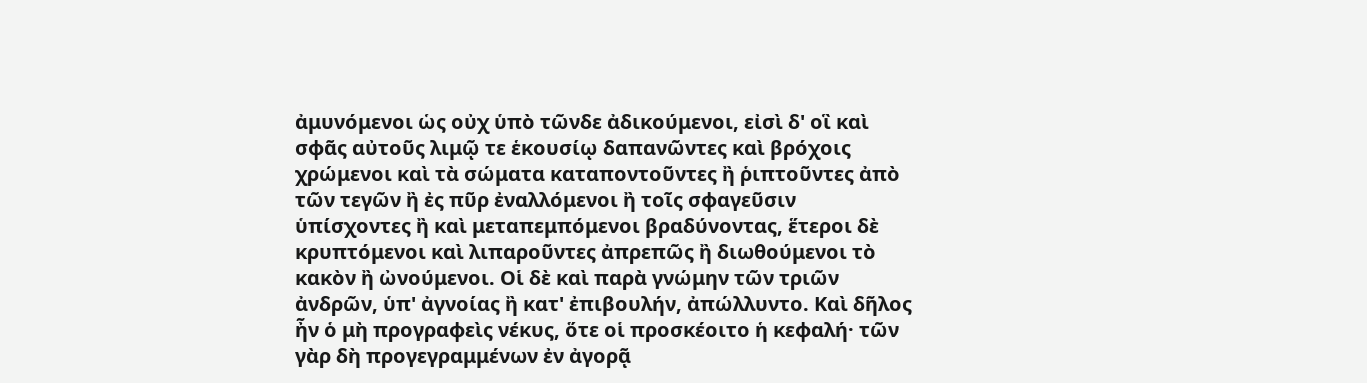ἀμυνόμενοι ὡς οὐχ ὑπὸ τῶνδε ἀδικούμενοι, εἰσὶ δ' οἳ καὶ σφᾶς αὐτοῦς λιμῷ τε ἑκουσίῳ δαπανῶντες καὶ βρόχοις χρώμενοι καὶ τὰ σώματα καταποντοῦντες ἢ ῥιπτοῦντες ἀπὸ τῶν τεγῶν ἢ ἐς πῦρ ἐναλλόμενοι ἢ τοῖς σφαγεῦσιν ὑπίσχοντες ἢ καὶ μεταπεμπόμενοι βραδύνοντας, ἕτεροι δὲ κρυπτόμενοι καὶ λιπαροῦντες ἀπρεπῶς ἢ διωθούμενοι τὸ κακὸν ἢ ὠνούμενοι. Οἱ δὲ καὶ παρὰ γνώμην τῶν τριῶν ἀνδρῶν, ὑπ' ἀγνοίας ἢ κατ' ἐπιβουλήν, ἀπώλλυντο. Καὶ δῆλος ἦν ὁ μὴ προγραφεὶς νέκυς, ὅτε οἱ προσκέοιτο ἡ κεφαλή· τῶν γὰρ δὴ προγεγραμμένων ἐν ἀγορᾷ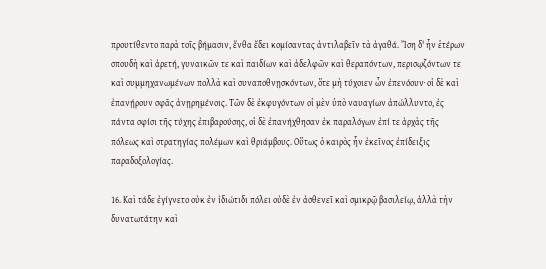προυτίθεντο παρὰ τοῖς βήμασιν, ἔνθα ἔδει κομίσαντας ἀντιλαβεῖν τὰ ἀγαθά. Ἴση δ' ἦν ἑτέρων σπουδὴ καὶ ἀρετή, γυναικῶν τε καὶ παιδίων καὶ ἀδελφῶν καὶ θεραπόντων, περισῳζόντων τε καὶ συμμηχανωμένων πολλὰ καὶ συναποθνῃσκόντων, ὅτε μὴ τύχοιεν ὧν ἐπενόουν· οἱ δὲ καὶ ἐπανῄρουν σφᾶς ἀνῃρημένοις. Τῶν δὲ ἐκφυγόντων οἱ μὲν ὑπὸ ναυαγίων ἀπώλλυντο, ἐς πάντα σφίσι τῆς τύχης ἐπιβαρούσης, οἱ δὲ ἐπανήχθησαν ἐκ παραλόγων ἐπί τε ἀρχὰς τῆς πόλεως καὶ στρατηγίας πολέμων καὶ θριάμβους. Οὕτως ὁ καιρὸς ἦν ἐκεῖνος ἐπίδειξις παραδοξολογίας.

16. Καὶ τάδε ἐγίγνετο οὐκ ἐν ἰδιώτιδι πόλει οὐδὲ ἐν ἀσθενεῖ καὶ σμικρῷ βασιλείῳ, ἀλλὰ τὴν δυνατωτάτην καὶ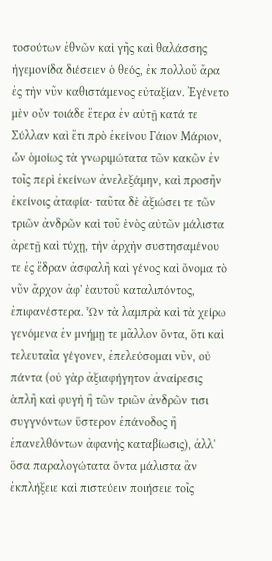τοσούτων ἐθνῶν καὶ γῆς καὶ θαλάσσης ἡγεμονίδα διέσειεν ὁ θεός, ἐκ πολλοῦ ἄρα ἐς τὴν νῦν καθιστάμενος εὐταξίαν. Ἐγένετο μὲν οὖν τοιάδε ἕτερα ἐν αὐτῇ κατά τε Σύλλαν καὶ ἔτι πρὸ ἐκείνου Γάιον Μάριον, ὧν ὁμοίως τὰ γνωριμώτατα τῶν κακῶν ἐν τοῖς περὶ ἐκείνων ἀνελεξάμην, καὶ προσῆν ἐκείνοις ἀταφία· ταῦτα δὲ ἀξιώσει τε τῶν τριῶν ἀνδρῶν καὶ τοῦ ἑνὸς αὐτῶν μάλιστα ἀρετῇ καὶ τύχῃ, τὴν ἀρχὴν συστησαμένου τε ἐς ἕδραν ἀσφαλῆ καὶ γένος καὶ ὄνομα τὸ νῦν ἄρχον ἀφ' ἑαυτοῦ καταλιπόντος, ἐπιφανέστερα. Ὧν τὰ λαμπρὰ καὶ τὰ χείρω γενόμενα ἐν μνήμῃ τε μᾶλλον ὄντα, ὅτι καὶ τελευταῖα γέγονεν, ἐπελεύσομαι νῦν, οὐ πάντα (οὐ γὰρ ἀξιαφήγητον ἀναίρεσις ἁπλῆ καὶ φυγὴ ἢ τῶν τριῶν ἀνδρῶν τισι συγγνόντων ὕστερον ἐπάνοδος ἢ ἐπανελθόντων ἀφανὴς καταβίωσις), ἀλλ' ὅσα παραλογώτατα ὄντα μάλιστα ἂν ἐκπλήξειε καὶ πιστεύειν ποιήσειε τοῖς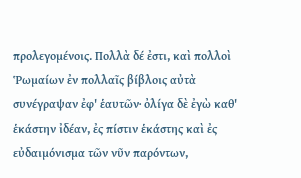προλεγομένοις. Πολλὰ δέ ἐστι, καὶ πολλοὶ Ῥωμαίων ἐν πολλαῖς βίβλοις αὐτὰ συνέγραψαν ἐφ' ἑαυτῶν· ὀλίγα δὲ ἐγὼ καθ' ἑκάστην ἰδέαν, ἐς πίστιν ἑκάστης καὶ ἐς εὐδαιμόνισμα τῶν νῦν παρόντων,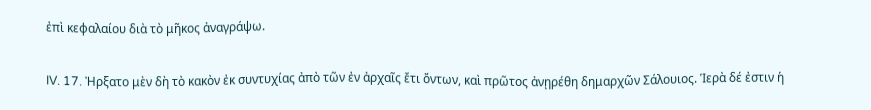ἐπὶ κεφαλαίου διὰ τὸ μῆκος ἀναγράψω.

IV. 17. Ἠρξατο μὲν δὴ τὸ κακὸν ἐκ συντυχίας ἀπὸ τῶν ἐν ἀρχαῖς ἔτι ὄντων, καὶ πρῶτος ἀνῃρέθη δημαρχῶν Σάλουιος. Ἱερὰ δέ ἐστιν ἡ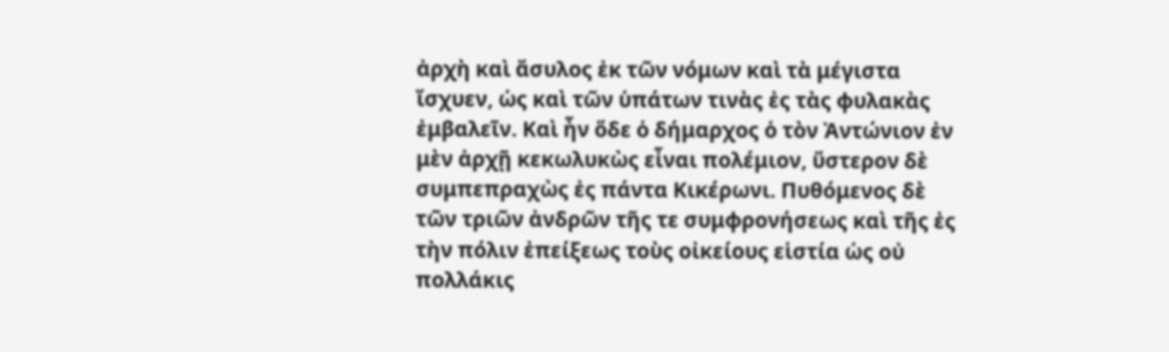ἀρχὴ καὶ ἄσυλος ἐκ τῶν νόμων καὶ τὰ μέγιστα ἴσχυεν, ὡς καὶ τῶν ὑπάτων τινὰς ἐς τὰς φυλακὰς ἐμβαλεῖν. Καὶ ἦν ὅδε ὁ δήμαρχος ὁ τὸν Ἀντώνιον ἐν μὲν ἀρχῇ κεκωλυκὼς εἶναι πολέμιον, ὕστερον δὲ συμπεπραχὼς ἐς πάντα Κικέρωνι. Πυθόμενος δὲ τῶν τριῶν ἀνδρῶν τῆς τε συμφρονήσεως καὶ τῆς ἐς τὴν πόλιν ἐπείξεως τοὺς οἰκείους εἱστία ὡς οὐ πολλάκις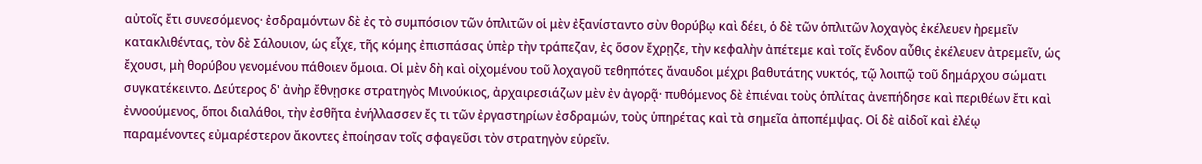αὐτοῖς ἔτι συνεσόμενος· ἐσδραμόντων δὲ ἐς τὸ συμπόσιον τῶν ὁπλιτῶν οἱ μὲν ἐξανίσταντο σὺν θορύβῳ καὶ δέει, ὁ δὲ τῶν ὁπλιτῶν λοχαγὸς ἐκέλευεν ἠρεμεῖν κατακλιθέντας, τὸν δὲ Σάλουιον, ὡς εἶχε, τῆς κόμης ἐπισπάσας ὑπὲρ τὴν τράπεζαν, ἐς ὅσον ἔχρῃζε, τὴν κεφαλὴν ἀπέτεμε καὶ τοῖς ἔνδον αὖθις ἐκέλευεν ἀτρεμεῖν, ὡς ἔχουσι, μὴ θορύβου γενομένου πάθοιεν ὅμοια. Οἱ μὲν δὴ καὶ οἰχομένου τοῦ λοχαγοῦ τεθηπότες ἄναυδοι μέχρι βαθυτάτης νυκτός, τῷ λοιπῷ τοῦ δημάρχου σώματι συγκατέκειντο. Δεύτερος δ' ἀνὴρ ἔθνῃσκε στρατηγὸς Μινούκιος, ἀρχαιρεσιάζων μὲν ἐν ἀγορᾷ· πυθόμενος δὲ ἐπιέναι τοὺς ὁπλίτας ἀνεπήδησε καὶ περιθέων ἔτι καὶ ἐννοούμενος, ὅποι διαλάθοι, τὴν ἐσθῆτα ἐνήλλασσεν ἔς τι τῶν ἐργαστηρίων ἐσδραμών, τοὺς ὑπηρέτας καὶ τὰ σημεῖα ἀποπέμψας. Οἱ δὲ αἰδοῖ καὶ ἐλέῳ παραμένοντες εὐμαρέστερον ἄκοντες ἐποίησαν τοῖς σφαγεῦσι τὸν στρατηγὸν εὑρεῖν.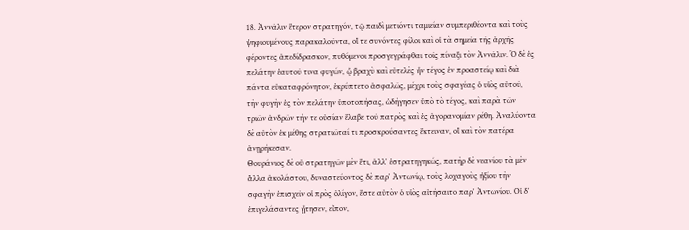18. Ἀννᾶλιν ἕτερον στρατηγόν, τῷ παιδὶ μετιόντι ταμιείαν συμπεριθέοντα καὶ τοὺς ψηφιουμένους παρακαλοῦντα, οἵ τε συνόντες φίλοι καὶ οἱ τὰ σημεῖα τῆς ἀρχῆς φέροντες ἀπεδίδρασκον, πυθόμενοι προσγεγράφθαι τοῖς πίναξι τὸν Ἀννᾶλιν. Ὁ δὲ ἐς πελάτην ἑαυτοῦ τινα φυγών, ᾧ βραχὺ καὶ εὐτελὲς ἦν τέγος ἐν προαστείῳ καὶ διὰ πάντα εὐκαταφρόνητον, ἐκρύπτετο ἀσφαλῶς, μέχρι τοὺς σφαγέας ὁ υἱὸς αὐτοῦ, τὴν φυγὴν ἐς τὸν πελάτην ὑποτοπήσας, ὡδήγησεν ὑπὸ τὸ τέγος, καὶ παρὰ τῶν τριῶν ἀνδρῶν τήν τε οὐσίαν ἔλαβε τοῦ πατρὸς καὶ ἐς ἀγορανομίαν ρέθη. Ἀναλύοντα δὲ αὐτὸν ἐκ μέθης στρατιῶταί τι προσκρούσαντες ἔκτειναν, οἳ καὶ τὸν πατέρα ἀνῃρήκεσαν.
Θουράνιος δὲ οὐ στρατηγῶν μὲν ἔτι, ἀλλ' ἐστρατηγηκώς, πατὴρ δὲ νεανίου τὰ μὲν ἄλλα ἀκολάστου, δυναστεύοντος δὲ παρ' Ἀντωνίῳ, τοὺς λοχαγοὺς ἠξίου τὴν σφαγὴν ἐπισχεῖν οἱ πρὸς ὀλίγον, ἔστε αὐτὸν ὁ υἱὸς αἰτήσαιτο παρ' Ἀντωνίου. Οἱ δ' ἐπιγελάσαντες ᾖτησεν, εἶπον,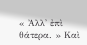« Ἀλλ' ἐπὶ θάτερα. » Καὶ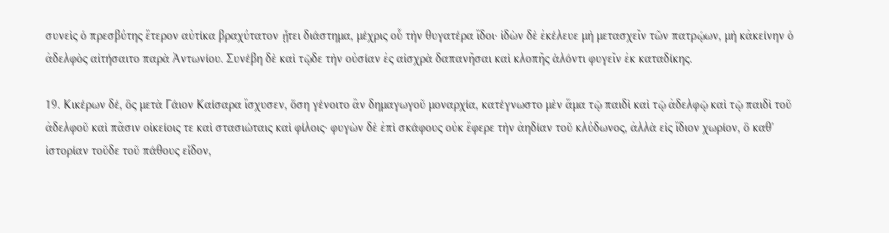συνεὶς ὁ πρεσβύτης ἕτερον αὐτίκα βραχύτατον ᾖτει διάστημα, μέχρις οὗ τὴν θυγατέρα ἴδοι· ἰδὼν δὲ ἐκέλευε μὴ μετασχεῖν τῶν πατρῴων, μὴ κἀκείνην ὁ ἀδελφὸς αἰτήσαιτο παρὰ Ἀντωνίου. Συνέβη δὲ καὶ τῷδε τὴν οὐσίαν ἐς αἰσχρὰ δαπανῆσαι καὶ κλοπῆς ἁλόντι φυγεῖν ἐκ καταδίκης.

19. Κικέρων δέ, ὃς μετὰ Γάιον Καίσαρα ἴσχυσεν, ὅση γένοιτο ἂν δημαγωγοῦ μοναρχία, κατέγνωστο μὲν ἅμα τῷ παιδὶ καὶ τῷ ἀδελφῷ καὶ τῷ παιδὶ τοῦ ἀδελφοῦ καὶ πᾶσιν οἰκείοις τε καὶ στασιώταις καὶ φίλοις· φυγὼν δὲ ἐπὶ σκάφους οὐκ ἔφερε τὴν ἀηδίαν τοῦ κλύδωνος, ἀλλὰ εἰς ἴδιον χωρίον, ὃ καθ' ἱστορίαν τοῦδε τοῦ πάθους εἶδον,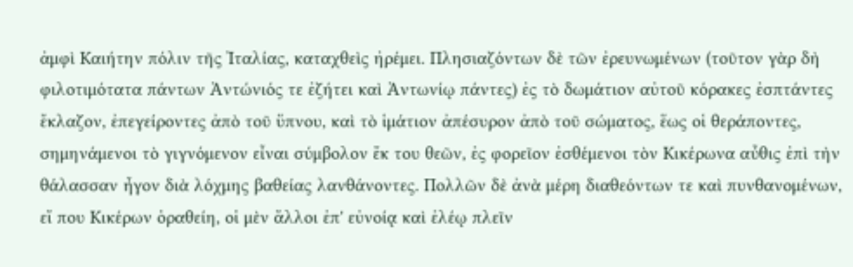ἀμφὶ Καιήτην πόλιν τῆς Ἰταλίας, καταχθεὶς ἠρέμει. Πλησιαζόντων δὲ τῶν ἐρευνωμένων (τοῦτον γὰρ δὴ φιλοτιμότατα πάντων Ἀντώνιός τε ἐζήτει καὶ Ἀντωνίῳ πάντες) ἐς τὸ δωμάτιον αὐτοῦ κόρακες ἐσπτάντες ἔκλαζον, ἐπεγείροντες ἀπὸ τοῦ ὕπνου, καὶ τὸ ἱμάτιον ἀπέσυρον ἀπὸ τοῦ σώματος, ἕως οἱ θεράποντες, σημηνάμενοι τὸ γιγνόμενον εἶναι σύμβολον ἔκ του θεῶν, ἐς φορεῖον ἐσθέμενοι τὸν Κικέρωνα αὖθις ἐπὶ τὴν θάλασσαν ἦγον διὰ λόχμης βαθείας λανθάνοντες. Πολλῶν δὲ ἀνὰ μέρη διαθεόντων τε καὶ πυνθανομένων, εἴ που Κικέρων ὁραθείη, οἱ μὲν ἄλλοι ἐπ' εὐνοίᾳ καὶ ἐλέῳ πλεῖν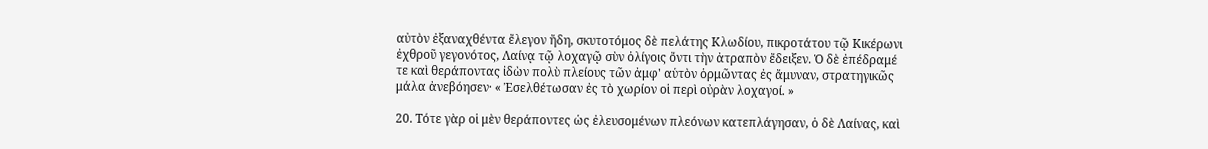αὐτὸν ἐξαναχθέντα ἔλεγον ἤδη, σκυτοτόμος δὲ πελάτης Κλωδίου, πικροτάτου τῷ Κικέρωνι ἐχθροῦ γεγονότος, Λαίνᾳ τῷ λοχαγῷ σὺν ὀλίγοις ὄντι τὴν ἀτραπὸν ἔδειξεν. Ὁ δὲ ἐπέδραμέ τε καὶ θεράποντας ἰδὼν πολὺ πλείους τῶν ἀμφ' αὑτὸν ὁρμῶντας ἐς ἄμυναν, στρατηγικῶς μάλα ἀνεβόησεν· « Ἐσελθέτωσαν ἐς τὸ χωρίον οἱ περὶ οὐρὰν λοχαγοί. »

20. Τότε γὰρ οἱ μὲν θεράποντες ὡς ἐλευσομένων πλεόνων κατεπλάγησαν, ὁ δὲ Λαίνας, καὶ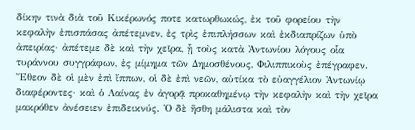δίκην τινὰ διὰ τοῦ Κικέρωνός ποτε κατωρθωκώς, ἐκ τοῦ φορείου τὴν κεφαλὴν ἐπισπάσας ἀπέτεμνεν, ἐς τρὶς ἐπιπλήσσων καὶ ἐκδιαπρίζων ὑπὸ ἀπειρίας· ἀπέτεμε δὲ καὶ τὴν χεῖρα, ᾗ τοὺς κατὰ Ἀντωνίου λόγους οἷα τυράννου συγγράφων, ἐς μίμημα τῶν Δημοσθένους, Φιλιππικοὺς ἐπέγραφεν. Ἔθεον δὲ οἱ μὲν ἐπὶ ἵππων, οἱ δὲ ἐπὶ νεῶν, αὐτίκα τὸ εὐαγγέλιον Ἀντωνίῳ διαφέροντες· καὶ ὁ Λαίνας ἐν ἀγορᾷ προκαθημένῳ τὴν κεφαλὴν καὶ τὴν χεῖρα μακρόθεν ἀνέσειεν ἐπιδεικνύς. Ὁ δὲ ἥσθη μάλιστα καὶ τὸν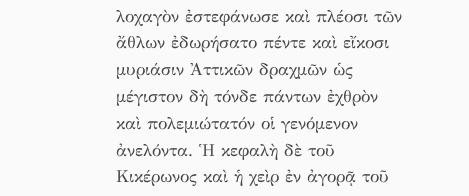λοχαγὸν ἐστεφάνωσε καὶ πλέοσι τῶν ἄθλων ἐδωρήσατο πέντε καὶ εἴκοσι μυριάσιν Ἀττικῶν δραχμῶν ὡς μέγιστον δὴ τόνδε πάντων ἐχθρὸν καὶ πολεμιώτατόν οἱ γενόμενον ἀνελόντα. Ἡ κεφαλὴ δὲ τοῦ Κικέρωνος καὶ ἡ χεὶρ ἐν ἀγορᾷ τοῦ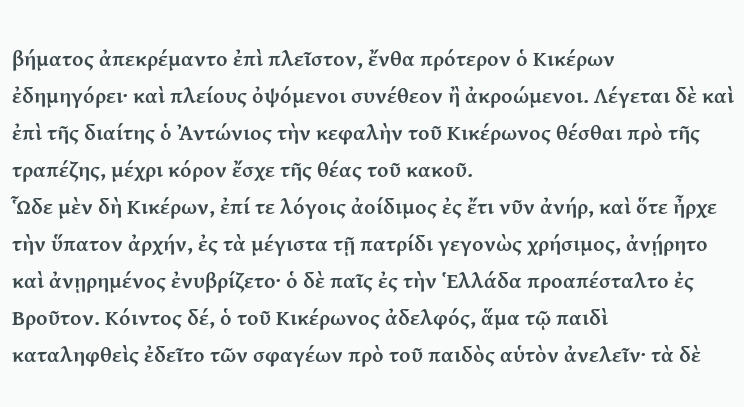βήματος ἀπεκρέμαντο ἐπὶ πλεῖστον, ἔνθα πρότερον ὁ Κικέρων ἐδημηγόρει· καὶ πλείους ὀψόμενοι συνέθεον ἢ ἀκροώμενοι. Λέγεται δὲ καὶ ἐπὶ τῆς διαίτης ὁ Ἀντώνιος τὴν κεφαλὴν τοῦ Κικέρωνος θέσθαι πρὸ τῆς τραπέζης, μέχρι κόρον ἔσχε τῆς θέας τοῦ κακοῦ.
Ὧδε μὲν δὴ Κικέρων, ἐπί τε λόγοις ἀοίδιμος ἐς ἔτι νῦν ἀνήρ, καὶ ὅτε ἦρχε τὴν ὕπατον ἀρχήν, ἐς τὰ μέγιστα τῇ πατρίδι γεγονὼς χρήσιμος, ἀνῄρητο καὶ ἀνῃρημένος ἐνυβρίζετο· ὁ δὲ παῖς ἐς τὴν Ἑλλάδα προαπέσταλτο ἐς Βροῦτον. Κόιντος δέ, ὁ τοῦ Κικέρωνος ἀδελφός, ἅμα τῷ παιδὶ καταληφθεὶς ἐδεῖτο τῶν σφαγέων πρὸ τοῦ παιδὸς αὑτὸν ἀνελεῖν· τὰ δὲ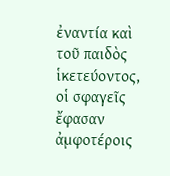ἐναντία καὶ τοῦ παιδὸς ἱκετεύοντος, οἱ σφαγεῖς ἔφασαν ἀμφοτέροις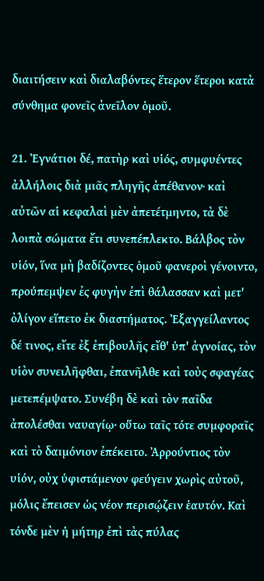διαιτήσειν καὶ διαλαβόντες ἕτερον ἕτεροι κατὰ σύνθημα φονεῖς ἀνεῖλον ὁμοῦ.

21. Ἐγνάτιοι δέ, πατὴρ καὶ υἱός, συμφυέντες ἀλλήλοις διὰ μιᾶς πληγῆς ἀπέθανον· καὶ αὐτῶν αἱ κεφαλαὶ μὲν ἀπετέτμηντο, τὰ δὲ λοιπὰ σώματα ἔτι συνεπέπλεκτο. Βάλβος τὸν υἱόν, ἵνα μὴ βαδίζοντες ὁμοῦ φανεροὶ γένοιντο, προύπεμψεν ἐς φυγὴν ἐπὶ θάλασσαν καὶ μετ' ὀλίγον εἵπετο ἐκ διαστήματος. Ἐξαγγείλαντος δέ τινος, εἴτε ἐξ ἐπιβουλῆς εἴθ' ὑπ' ἀγνοίας, τὸν υἱὸν συνειλῆφθαι, ἐπανῆλθε καὶ τοὺς σφαγέας μετεπέμψατο. Συνέβη δὲ καὶ τὸν παῖδα ἀπολέσθαι ναυαγίῳ· οὕτω ταῖς τότε συμφοραῖς καὶ τὸ δαιμόνιον ἐπέκειτο. Ἀρρούντιος τὸν υἱόν, οὐχ ὑφιστάμενον φεύγειν χωρὶς αὐτοῦ, μόλις ἔπεισεν ὡς νέον περισῴζειν ἑαυτόν. Καὶ τόνδε μὲν ἡ μήτηρ ἐπὶ τὰς πύλας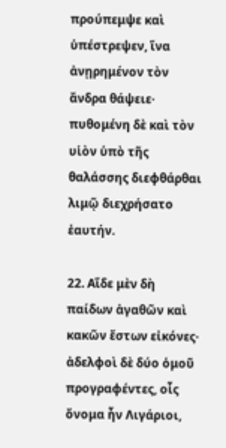προύπεμψε καὶ ὑπέστρεψεν, ἵνα ἀνῃρημένον τὸν ἄνδρα θάψειε· πυθομένη δὲ καὶ τὸν υἱὸν ὑπὸ τῆς θαλάσσης διεφθάρθαι λιμῷ διεχρήσατο ἑαυτήν.

22. Αἵδε μὲν δὴ παίδων ἀγαθῶν καὶ κακῶν ἔστων εἰκόνες· ἀδελφοὶ δὲ δύο ὁμοῦ προγραφέντες, οἷς ὄνομα ἦν Λιγάριοι,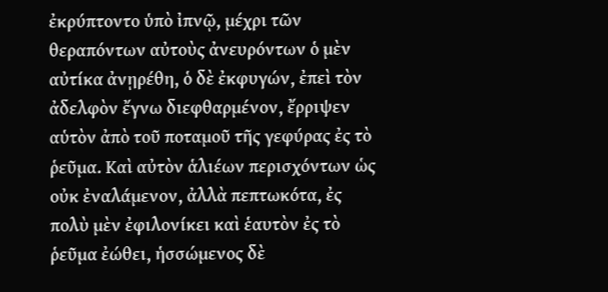ἐκρύπτοντο ὑπὸ ἰπνῷ, μέχρι τῶν θεραπόντων αὐτοὺς ἀνευρόντων ὁ μὲν αὐτίκα ἀνῃρέθη, ὁ δὲ ἐκφυγών, ἐπεὶ τὸν ἀδελφὸν ἔγνω διεφθαρμένον, ἔρριψεν αὑτὸν ἀπὸ τοῦ ποταμοῦ τῆς γεφύρας ἐς τὸ ῥεῦμα. Καὶ αὐτὸν ἁλιέων περισχόντων ὡς οὐκ ἐναλάμενον, ἀλλὰ πεπτωκότα, ἐς πολὺ μὲν ἐφιλονίκει καὶ ἑαυτὸν ἐς τὸ ῥεῦμα ἐώθει, ἡσσώμενος δὲ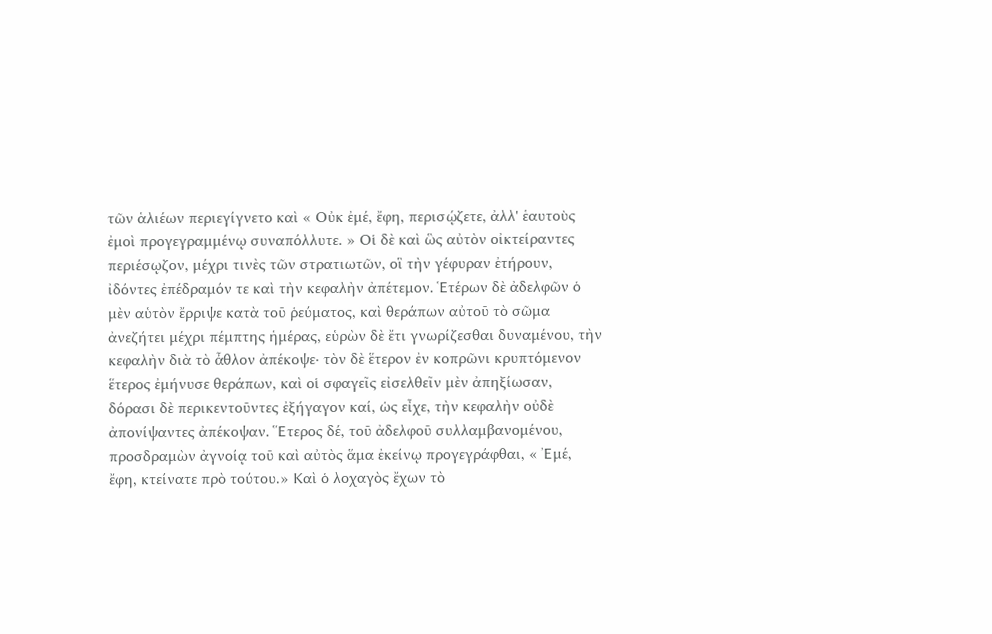τῶν ἁλιέων περιεγίγνετο καὶ « Οὐκ ἐμέ, ἔφη, περισῴζετε, ἀλλ' ἑαυτοὺς ἐμοὶ προγεγραμμένῳ συναπόλλυτε. » Οἱ δὲ καὶ ὣς αὐτὸν οἰκτείραντες περιέσῳζον, μέχρι τινὲς τῶν στρατιωτῶν, οἳ τὴν γέφυραν ἐτήρουν, ἰδόντες ἐπέδραμόν τε καὶ τὴν κεφαλὴν ἀπέτεμον. Ἑτέρων δὲ ἀδελφῶν ὁ μὲν αὑτὸν ἔρριψε κατὰ τοῦ ῥεύματος, καὶ θεράπων αὐτοῦ τὸ σῶμα ἀνεζήτει μέχρι πέμπτης ἡμέρας, εὑρὼν δὲ ἔτι γνωρίζεσθαι δυναμένου, τὴν κεφαλὴν διὰ τὸ ἆθλον ἀπέκοψε· τὸν δὲ ἕτερον ἐν κοπρῶνι κρυπτόμενον ἕτερος ἐμήνυσε θεράπων, καὶ οἱ σφαγεῖς εἰσελθεῖν μὲν ἀπηξίωσαν, δόρασι δὲ περικεντοῦντες ἐξήγαγον καί, ὡς εἶχε, τὴν κεφαλὴν οὐδὲ ἀπονίψαντες ἀπέκοψαν. Ἕτερος δέ, τοῦ ἀδελφοῦ συλλαμβανομένου, προσδραμὼν ἀγνοίᾳ τοῦ καὶ αὐτὸς ἅμα ἐκείνῳ προγεγράφθαι, « Ἐμέ, ἔφη, κτείνατε πρὸ τούτου.» Καὶ ὁ λοχαγὸς ἔχων τὸ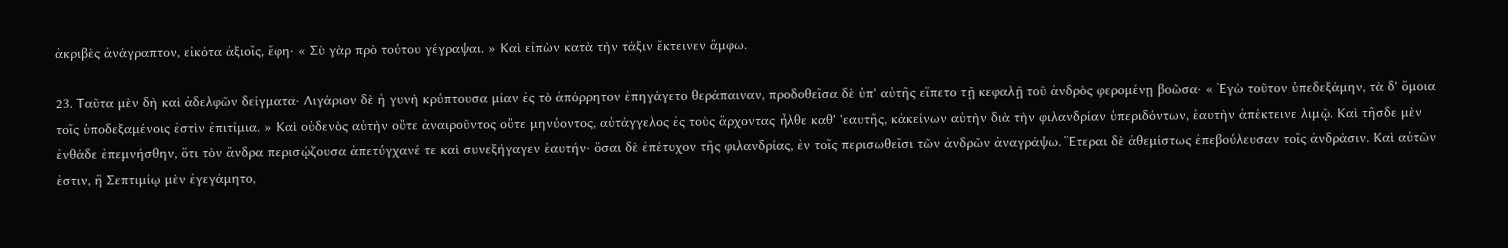ἀκριβὲς ἀνάγραπτον, εἰκότα ἀξιοῖς, ἔφη· « Σὺ γὰρ πρὸ τούτου γέγραψαι. » Καὶ εἰπὼν κατὰ τὴν τάξιν ἔκτεινεν ἄμφω.

23. Ταῦτα μὲν δὴ καὶ ἀδελφῶν δείγματα· Λιγάριον δὲ ἡ γυνὴ κρύπτουσα μίαν ἐς τὸ ἀπόρρητον ἐπηγάγετο θεράπαιναν, προδοθεῖσα δὲ ὑπ' αὐτῆς εἵπετο τῇ κεφαλῇ τοῦ ἀνδρὸς φερομένῃ βοῶσα· « Ἐγὼ τοῦτον ὑπεδεξάμην, τὰ δ' ὅμοια τοῖς ὑποδεξαμένοις ἐστὶν ἐπιτίμια. » Καὶ οὐδενὸς αὐτὴν οὔτε ἀναιροῦντος οὔτε μηνύοντος, αὐτάγγελος ἐς τοὺς ἄρχοντας ἦλθε καθ' 'εαυτῆς, κἀκείνων αὐτὴν διὰ τὴν φιλανδρίαν ὑπεριδόντων, ἑαυτὴν ἀπέκτεινε λιμῷ. Καὶ τῆσδε μὲν ἐνθάδε ἐπεμνήσθην, ὅτι τὸν ἄνδρα περισῴζουσα ἀπετύγχανέ τε καὶ συνεξήγαγεν ἑαυτήν· ὅσαι δὲ ἐπέτυχον τῆς φιλανδρίας, ἐν τοῖς περισωθεῖσι τῶν ἀνδρῶν ἀναγράψω. Ἕτεραι δὲ ἀθεμίστως ἐπεβούλευσαν τοῖς ἀνδράσιν. Καὶ αὐτῶν ἐστιν, ἣ Σεπτιμίῳ μὲν ἐγεγάμητο,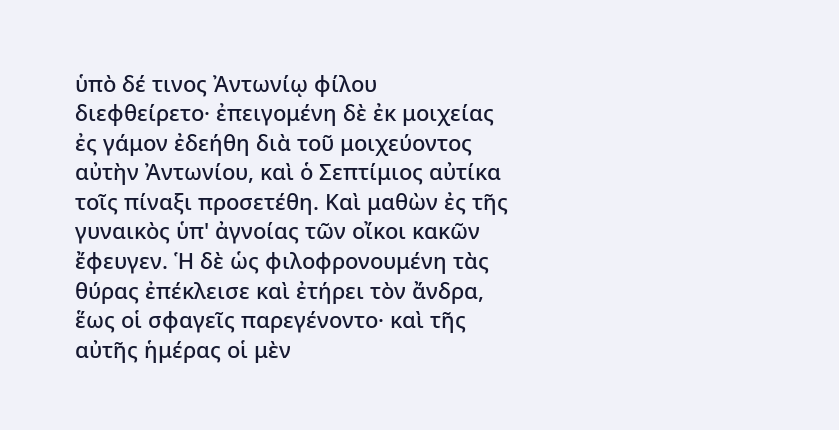ὑπὸ δέ τινος Ἀντωνίῳ φίλου διεφθείρετο· ἐπειγομένη δὲ ἐκ μοιχείας ἐς γάμον ἐδεήθη διὰ τοῦ μοιχεύοντος αὐτὴν Ἀντωνίου, καὶ ὁ Σεπτίμιος αὐτίκα τοῖς πίναξι προσετέθη. Καὶ μαθὼν ἐς τῆς γυναικὸς ὑπ' ἀγνοίας τῶν οἴκοι κακῶν ἔφευγεν. Ἡ δὲ ὡς φιλοφρονουμένη τὰς θύρας ἐπέκλεισε καὶ ἐτήρει τὸν ἄνδρα, ἕως οἱ σφαγεῖς παρεγένοντο· καὶ τῆς αὐτῆς ἡμέρας οἱ μὲν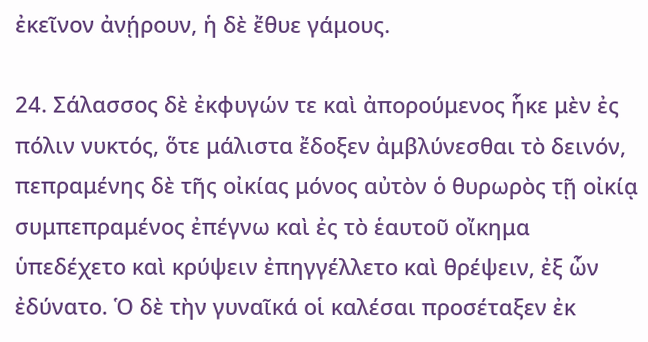ἐκεῖνον ἀνῄρουν, ἡ δὲ ἔθυε γάμους.

24. Σάλασσος δὲ ἐκφυγών τε καὶ ἀπορούμενος ἧκε μὲν ἐς πόλιν νυκτός, ὅτε μάλιστα ἔδοξεν ἀμβλύνεσθαι τὸ δεινόν, πεπραμένης δὲ τῆς οἰκίας μόνος αὐτὸν ὁ θυρωρὸς τῇ οἰκίᾳ συμπεπραμένος ἐπέγνω καὶ ἐς τὸ ἑαυτοῦ οἴκημα ὑπεδέχετο καὶ κρύψειν ἐπηγγέλλετο καὶ θρέψειν, ἐξ ὧν ἐδύνατο. Ὁ δὲ τὴν γυναῖκά οἱ καλέσαι προσέταξεν ἐκ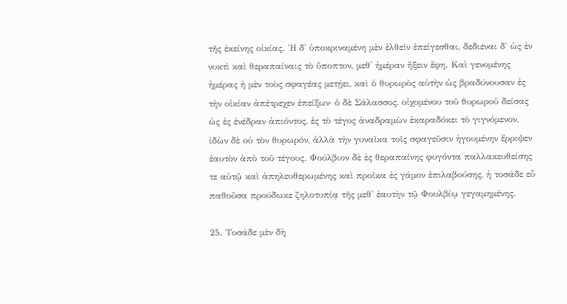τῆς ἐκείνης οἰκίας. Ἡ δ' ὑποκριναμένη μὲν ἐλθεῖν ἐπείγεσθαι, δεδιέναι δ' ὡς ἐν νυκτὶ καὶ θεραπαίναις τὸ ὕποπτον, μεθ' ἡμέραν ἥξειν ἔφη. Καὶ γενομένης ἡμέρας ἡ μὲν τοὺς σφαγέας μετῄει, καὶ ὁ θυρωρὸς αὐτὴν ὡς βραδύνουσαν ἐς τὴν οἰκίαν ἀπέτρεχεν ἐπείξων· ὁ δὲ Σάλασσος, οἰχομένου τοῦ θυρωροῦ δείσας ὡς ἐς ἐνέδραν ἀπιόντος, ἐς τὸ τέγος ἀναδραμὼν ἐκαραδόκει τὸ γιγνόμενον, ἰδὼν δὲ οὐ τὸν θυρωρόν, ἀλλὰ τὴν γυναῖκα τοῖς σφαγεῦσιν ἡγουμένην ἔρριψεν ἑαυτὸν ἀπὸ τοῦ τέγους. Φούλβιον δὲ ἐς θεραπαίνης φυγόντα παλλακευθείσης τε αὐτῷ καὶ ἀπηλευθερωμένης καὶ προῖκα ἐς γάμον ἐπιλαβούσης, ἡ τοσάδε εὖ παθοῦσα προύδωκε ζηλοτυπίᾳ τῆς μεθ' ἑαυτὴν τῷ Φουλβίῳ γεγαμημένης.

25. Τοσάδε μὲν δὴ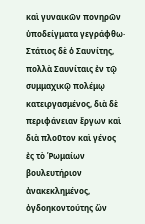καὶ γυναικῶν πονηρῶν ὑποδείγματα γεγράφθω· Στάτιος δὲ ὁ Σαυνίτης, πολλὰ Σαυνίταις ἐν τῷ συμμαχικῷ πολέμῳ κατειργασμένος, διὰ δὲ περιφάνειαν ἔργων καὶ διὰ πλοῦτον καὶ γένος ἐς τὸ Ῥωμαίων βουλευτήριον ἀνακεκλημένος, ὀγδοηκοντούτης ὢν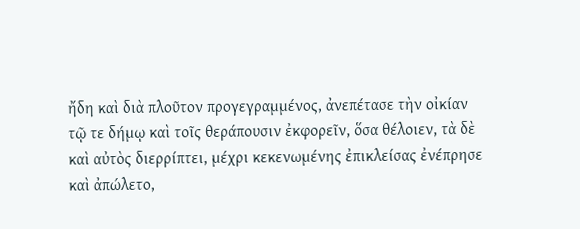ἤδη καὶ διὰ πλοῦτον προγεγραμμένος, ἀνεπέτασε τὴν οἰκίαν τῷ τε δήμῳ καὶ τοῖς θεράπουσιν ἐκφορεῖν, ὅσα θέλοιεν, τὰ δὲ καὶ αὐτὸς διερρίπτει, μέχρι κεκενωμένης ἐπικλείσας ἐνέπρησε καὶ ἀπώλετο,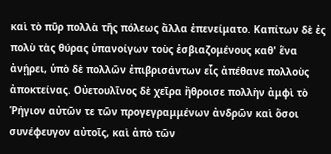καὶ τὸ πῦρ πολλὰ τῆς πόλεως ἄλλα ἐπενείματο. Καπίτων δὲ ἐς πολὺ τὰς θύρας ὑπανοίγων τοὺς ἐσβιαζομένους καθ' ἕνα ἀνῄρει, ὑπὸ δὲ πολλῶν ἐπιβρισάντων εἷς ἀπέθανε πολλοὺς ἀποκτείνας. Οὐετουλῖνος δὲ χεῖρα ἤθροισε πολλὴν ἀμφὶ τὸ Ῥήγιον αὐτῶν τε τῶν προγεγραμμένων ἀνδρῶν καὶ ὅσοι συνέφευγον αὐτοῖς, καὶ ἀπὸ τῶν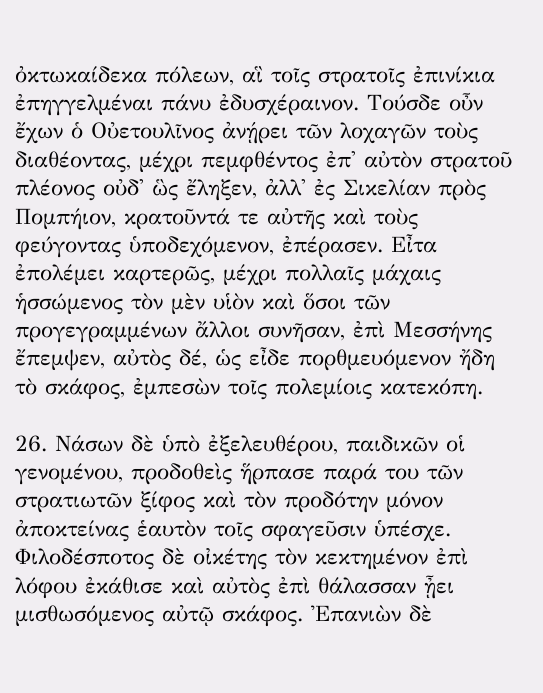ὀκτωκαίδεκα πόλεων, αἳ τοῖς στρατοῖς ἐπινίκια ἐπηγγελμέναι πάνυ ἐδυσχέραινον. Τούσδε οὖν ἔχων ὁ Οὐετουλῖνος ἀνῄρει τῶν λοχαγῶν τοὺς διαθέοντας, μέχρι πεμφθέντος ἐπ' αὐτὸν στρατοῦ πλέονος οὐδ' ὣς ἔληξεν, ἀλλ' ἐς Σικελίαν πρὸς Πομπήιον, κρατοῦντά τε αὐτῆς καὶ τοὺς φεύγοντας ὑποδεχόμενον, ἐπέρασεν. Εἶτα ἐπολέμει καρτερῶς, μέχρι πολλαῖς μάχαις ἡσσώμενος τὸν μὲν υἱὸν καὶ ὅσοι τῶν προγεγραμμένων ἄλλοι συνῆσαν, ἐπὶ Μεσσήνης ἔπεμψεν, αὐτὸς δέ, ὡς εἶδε πορθμευόμενον ἤδη τὸ σκάφος, ἐμπεσὼν τοῖς πολεμίοις κατεκόπη.

26. Νάσων δὲ ὑπὸ ἐξελευθέρου, παιδικῶν οἱ γενομένου, προδοθεὶς ἥρπασε παρά του τῶν στρατιωτῶν ξίφος καὶ τὸν προδότην μόνον ἀποκτείνας ἑαυτὸν τοῖς σφαγεῦσιν ὑπέσχε. Φιλοδέσποτος δὲ οἰκέτης τὸν κεκτημένον ἐπὶ λόφου ἐκάθισε καὶ αὐτὸς ἐπὶ θάλασσαν ᾖει μισθωσόμενος αὐτῷ σκάφος. Ἐπανιὼν δὲ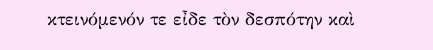κτεινόμενόν τε εἶδε τὸν δεσπότην καὶ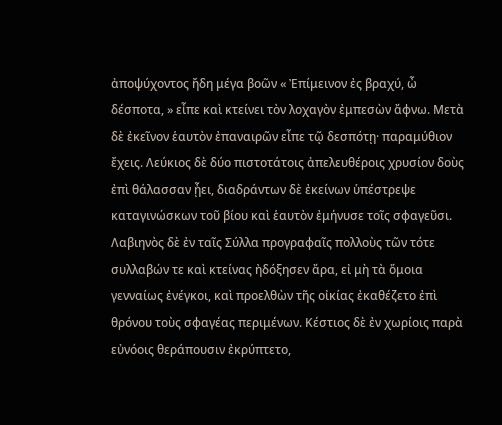ἀποψύχοντος ἤδη μέγα βοῶν « Ἐπίμεινον ἐς βραχύ, ὦ δέσποτα, » εἶπε καὶ κτείνει τὸν λοχαγὸν ἐμπεσὼν ἄφνω. Μετὰ δὲ ἐκεῖνον ἑαυτὸν ἐπαναιρῶν εἶπε τῷ δεσπότῃ· παραμύθιον ἔχεις. Λεύκιος δὲ δύο πιστοτάτοις ἀπελευθέροις χρυσίον δοὺς ἐπὶ θάλασσαν ᾖει, διαδράντων δὲ ἐκείνων ὑπέστρεψε καταγινώσκων τοῦ βίου καὶ ἑαυτὸν ἐμήνυσε τοῖς σφαγεῦσι. Λαβιηνὸς δὲ ἐν ταῖς Σύλλα προγραφαῖς πολλοὺς τῶν τότε συλλαβών τε καὶ κτείνας ἠδόξησεν ἄρα, εἰ μὴ τὰ ὅμοια γενναίως ἐνέγκοι, καὶ προελθὼν τῆς οἰκίας ἐκαθέζετο ἐπὶ θρόνου τοὺς σφαγέας περιμένων. Κέστιος δὲ ἐν χωρίοις παρὰ εὐνόοις θεράπουσιν ἐκρύπτετο,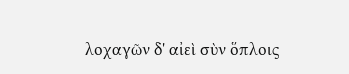λοχαγῶν δ' αἰεὶ σὺν ὅπλοις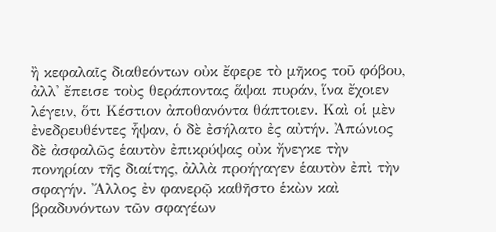ἢ κεφαλαῖς διαθεόντων οὐκ ἔφερε τὸ μῆκος τοῦ φόβου, ἀλλ' ἔπεισε τοὺς θεράποντας ἅψαι πυράν, ἵνα ἔχοιεν λέγειν, ὅτι Κέστιον ἀποθανόντα θάπτοιεν. Καὶ οἱ μὲν ἐνεδρευθέντες ἧψαν, ὁ δὲ ἐσήλατο ἐς αὐτήν. Ἀπώνιος δὲ ἀσφαλῶς ἑαυτὸν ἐπικρύψας οὐκ ἤνεγκε τὴν πονηρίαν τῆς διαίτης, ἀλλὰ προήγαγεν ἑαυτὸν ἐπὶ τὴν σφαγήν. Ἄλλος ἐν φανερῷ καθῆστο ἑκὼν καὶ βραδυνόντων τῶν σφαγέων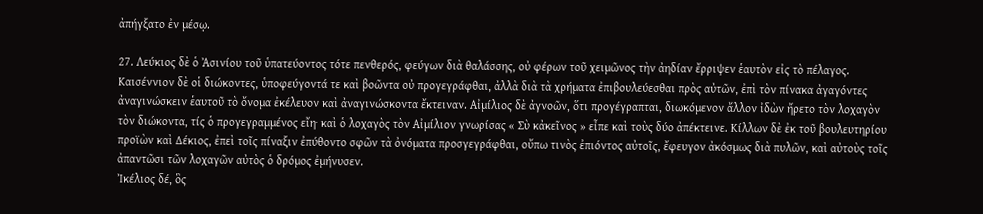ἀπήγξατο ἐν μέσῳ.

27. Λεύκιος δὲ ὁ Ἀσινίου τοῦ ὑπατεύοντος τότε πενθερός, φεύγων διὰ θαλάσσης, οὐ φέρων τοῦ χειμῶνος τὴν ἀηδίαν ἔρριψεν ἑαυτὸν εἰς τὸ πέλαγος. Καισέννιον δὲ οἱ διώκοντες, ὑποφεύγοντά τε καὶ βοῶντα οὐ προγεγράφθαι, ἀλλὰ διὰ τὰ χρήματα ἐπιβουλεύεσθαι πρὸς αὐτῶν, ἐπὶ τὸν πίνακα ἀγαγόντες ἀναγινώσκειν ἑαυτοῦ τὸ ὄνομα ἐκέλευον καὶ ἀναγινώσκοντα ἔκτειναν. Αἰμίλιος δὲ ἀγνοῶν, ὅτι προγέγραπται, διωκόμενον ἄλλον ἰδὼν ἤρετο τὸν λοχαγὸν τὸν διώκοντα, τίς ὁ προγεγραμμένος εἴη· καὶ ὁ λοχαγὸς τὸν Αἰμίλιον γνωρίσας « Σὺ κἀκεῖνος » εἶπε καὶ τοὺς δύο ἀπέκτεινε. Κίλλων δὲ ἐκ τοῦ βουλευτηρίου προϊὼν καὶ Δέκιος, ἐπεὶ τοῖς πίναξιν ἐπύθοντο σφῶν τὰ ὀνόματα προσγεγράφθαι, οὔπω τινὸς ἐπιόντος αὐτοῖς, ἔφευγον ἀκόσμως διὰ πυλῶν, καὶ αὐτοὺς τοῖς ἀπαντῶσι τῶν λοχαγῶν αὐτὸς ὁ δρόμος ἐμήνυσεν.
Ἰκέλιος δέ, ὃς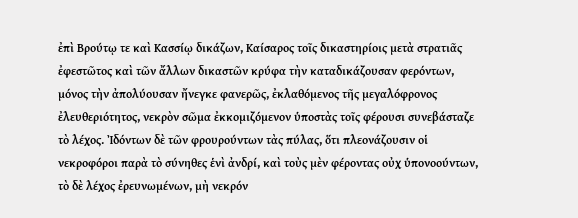ἐπὶ Βρούτῳ τε καὶ Κασσίῳ δικάζων, Καίσαρος τοῖς δικαστηρίοις μετὰ στρατιᾶς ἐφεστῶτος καὶ τῶν ἄλλων δικαστῶν κρύφα τὴν καταδικάζουσαν φερόντων, μόνος τὴν ἀπολύουσαν ἤνεγκε φανερῶς, ἐκλαθόμενος τῆς μεγαλόφρονος ἐλευθεριότητος, νεκρὸν σῶμα ἐκκομιζόμενον ὑποστὰς τοῖς φέρουσι συνεβάσταζε τὸ λέχος. Ἰδόντων δὲ τῶν φρουρούντων τὰς πύλας, ὅτι πλεονάζουσιν οἱ νεκροφόροι παρὰ τὸ σύνηθες ἑνὶ ἀνδρί, καὶ τοὺς μὲν φέροντας οὐχ ὑπονοούντων, τὸ δὲ λέχος ἐρευνωμένων, μὴ νεκρόν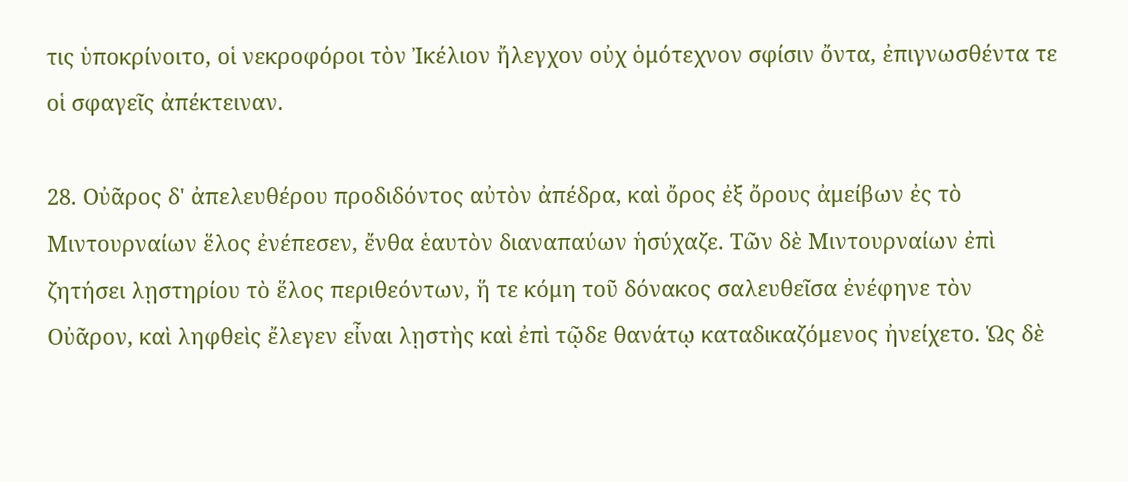τις ὑποκρίνοιτο, οἱ νεκροφόροι τὸν Ἰκέλιον ἤλεγχον οὐχ ὁμότεχνον σφίσιν ὄντα, ἐπιγνωσθέντα τε οἱ σφαγεῖς ἀπέκτειναν.

28. Οὐᾶρος δ' ἀπελευθέρου προδιδόντος αὐτὸν ἀπέδρα, καὶ ὄρος ἐξ ὄρους ἀμείβων ἐς τὸ Μιντουρναίων ἕλος ἐνέπεσεν, ἔνθα ἑαυτὸν διαναπαύων ἡσύχαζε. Τῶν δὲ Μιντουρναίων ἐπὶ ζητήσει λῃστηρίου τὸ ἕλος περιθεόντων, ἥ τε κόμη τοῦ δόνακος σαλευθεῖσα ἐνέφηνε τὸν Οὐᾶρον, καὶ ληφθεὶς ἔλεγεν εἶναι λῃστὴς καὶ ἐπὶ τῷδε θανάτῳ καταδικαζόμενος ἠνείχετο. Ὡς δὲ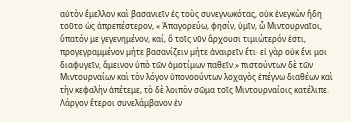αὐτὸν ἔμελλον καὶ βασανιεῖν ἐς τοὺς συνεγνωκότας, οὐκ ἐνεγκὼν ἤδη τοῦτο ὡς ἀπρεπέστερον, « Ἀπαγορεύω, φησίν, ὑμῖν, ὦ Μιντουρναῖοι, ὕπατόν με γεγενημένον, καί, ὃ τοῖς νῦν ἄρχουσι τιμιώτερόν ἐστι, προγεγραμμένον μήτε βασανίζειν μήτε ἀναιρεῖν ἔτι· εἰ γὰρ οὐκ ἔνι μοι διαφυγεῖν, ἄμεινον ὑπὸ τῶν ὁμοτίμων παθεῖν.» πιστούντων δὲ τῶν Μιντουρναίων καὶ τὸν λόγον ὑπονοούντων λοχαγὸς ἐπέγνω διαθέων καὶ τὴν κεφαλὴν ἀπέτεμε, τὸ δὲ λοιπὸν σῶμα τοῖς Μιντουρναίοις κατέλιπε.
Λάργον ἕτεροι συνελάμβανον ἐν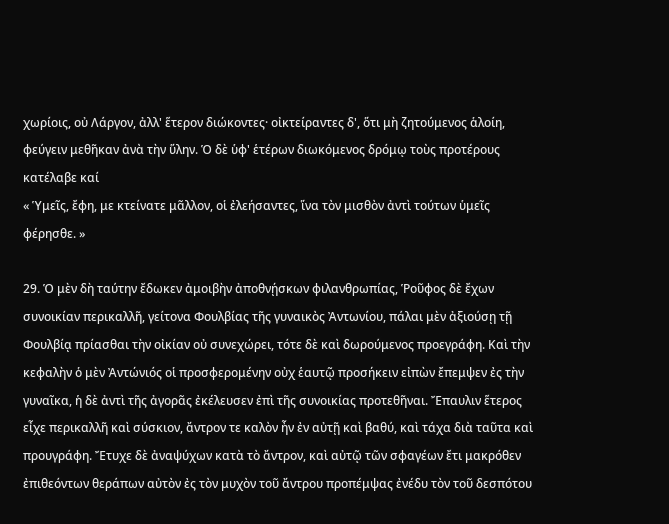χωρίοις, οὐ Λάργον, ἀλλ' ἕτερον διώκοντες· οἰκτείραντες δ', ὅτι μὴ ζητούμενος ἁλοίη, φεύγειν μεθῆκαν ἀνὰ τὴν ὕλην. Ὁ δὲ ὑφ' ἑτέρων διωκόμενος δρόμῳ τοὺς προτέρους κατέλαβε καί
« Ὑμεῖς, ἔφη, με κτείνατε μᾶλλον, οἱ ἐλεήσαντες, ἵνα τὸν μισθὸν ἀντὶ τούτων ὑμεῖς φέρησθε. »

29. Ὁ μὲν δὴ ταύτην ἔδωκεν ἀμοιβὴν ἀποθνῄσκων φιλανθρωπίας, Ῥοῦφος δὲ ἔχων συνοικίαν περικαλλῆ, γείτονα Φουλβίας τῆς γυναικὸς Ἀντωνίου, πάλαι μὲν ἀξιούσῃ τῇ Φουλβίᾳ πρίασθαι τὴν οἰκίαν οὐ συνεχώρει, τότε δὲ καὶ δωρούμενος προεγράφη. Καὶ τὴν κεφαλὴν ὁ μὲν Ἀντώνιός οἱ προσφερομένην οὐχ ἑαυτῷ προσήκειν εἰπὼν ἔπεμψεν ἐς τὴν γυναῖκα, ἡ δὲ ἀντὶ τῆς ἀγορᾶς ἐκέλευσεν ἐπὶ τῆς συνοικίας προτεθῆναι. Ἔπαυλιν ἕτερος εἶχε περικαλλῆ καὶ σύσκιον, ἄντρον τε καλὸν ἦν ἐν αὐτῇ καὶ βαθύ, καὶ τάχα διὰ ταῦτα καὶ προυγράφη. Ἔτυχε δὲ ἀναψύχων κατὰ τὸ ἄντρον, καὶ αὐτῷ τῶν σφαγέων ἔτι μακρόθεν ἐπιθεόντων θεράπων αὐτὸν ἐς τὸν μυχὸν τοῦ ἄντρου προπέμψας ἐνέδυ τὸν τοῦ δεσπότου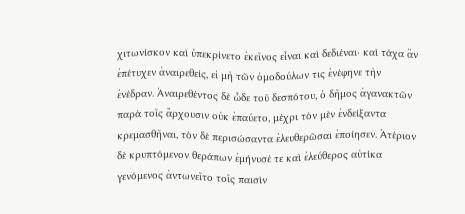χιτωνίσκον καὶ ὑπεκρίνετο ἐκεῖνος εἶναι καὶ δεδιέναι· καὶ τάχα ἂν ἐπέτυχεν ἀναιρεθείς, εἰ μὴ τῶν ὁμοδούλων τις ἐνέφηνε τὴν ἐνέδραν. Ἀναιρεθέντος δὲ ὧδε τοῦ δεσπότου, ὁ δῆμος ἀγανακτῶν παρὰ τοῖς ἄρχουσιν οὐκ ἐπαύετο, μέχρι τὸν μὲν ἐνδείξαντα κρεμασθῆναι, τὸν δὲ περισώσαντα ἐλευθερῶσαι ἐποίησεν. Ἁτέριον δὲ κρυπτόμενον θεράπων ἐμήνυσέ τε καὶ ἐλεύθερος αὐτίκα γενόμενος ἀντωνεῖτο τοῖς παισὶν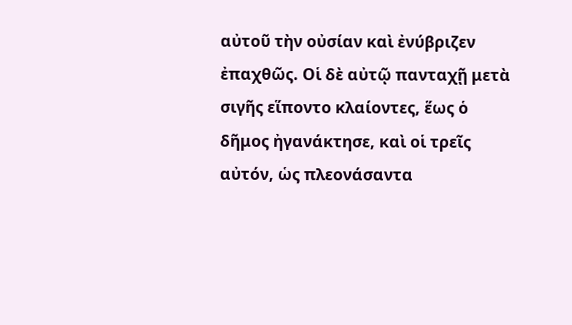αὐτοῦ τὴν οὐσίαν καὶ ἐνύβριζεν ἐπαχθῶς. Οἱ δὲ αὐτῷ πανταχῇ μετὰ σιγῆς εἵποντο κλαίοντες, ἕως ὁ δῆμος ἠγανάκτησε, καὶ οἱ τρεῖς αὐτόν, ὡς πλεονάσαντα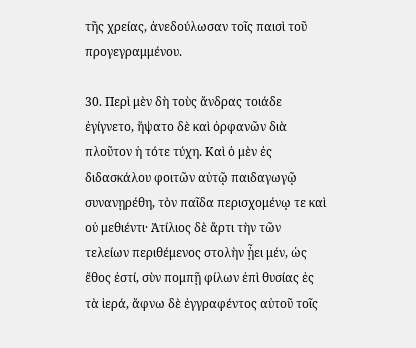τῆς χρείας, ἀνεδούλωσαν τοῖς παισὶ τοῦ προγεγραμμένου.

30. Περὶ μὲν δὴ τοὺς ἄνδρας τοιάδε ἐγίγνετο, ἥψατο δὲ καὶ ὀρφανῶν διὰ πλοῦτον ἡ τότε τύχη. Καὶ ὁ μὲν ἐς διδασκάλου φοιτῶν αὐτῷ παιδαγωγῷ συνανῃρέθη, τὸν παῖδα περισχομένῳ τε καὶ οὐ μεθιέντι· Ἀτίλιος δὲ ἄρτι τὴν τῶν τελείων περιθέμενος στολὴν ᾖει μέν, ὡς ἔθος ἐστί, σὺν πομπῇ φίλων ἐπὶ θυσίας ἐς τὰ ἱερά, ἄφνω δὲ ἐγγραφέντος αὐτοῦ τοῖς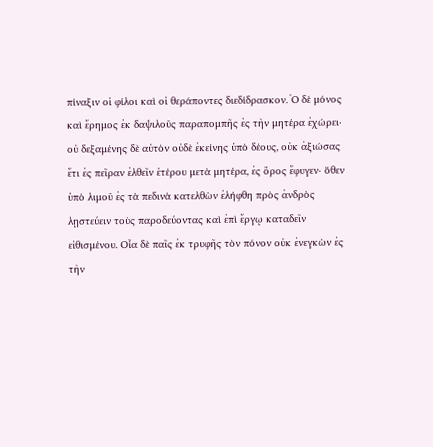πίναξιν οἱ φίλοι καὶ οἱ θεράποντες διεδίδρασκον. Ὁ δὲ μόνος καὶ ἔρημος ἐκ δαψιλοῦς παραπομπῆς ἐς τὴν μητέρα ἐχώρει· οὐ δεξαμένης δὲ αὐτὸν οὐδὲ ἐκείνης ὑπὸ δέους, οὐκ ἀξιώσας ἔτι ἐς πεῖραν ἐλθεῖν ἑτέρου μετὰ μητέρα, ἐς ὄρος ἔφυγεν· ὅθεν ὑπὸ λιμοῦ ἐς τὰ πεδινὰ κατελθὼν ἐλήφθη πρὸς ἀνδρὸς λῃστεύειν τοὺς παροδεύοντας καὶ ἐπὶ ἔργῳ καταδεῖν εἰθισμένου. Οἷα δὲ παῖς ἐκ τρυφῆς τὸν πόνον οὐκ ἐνεγκὼν ἐς τὴν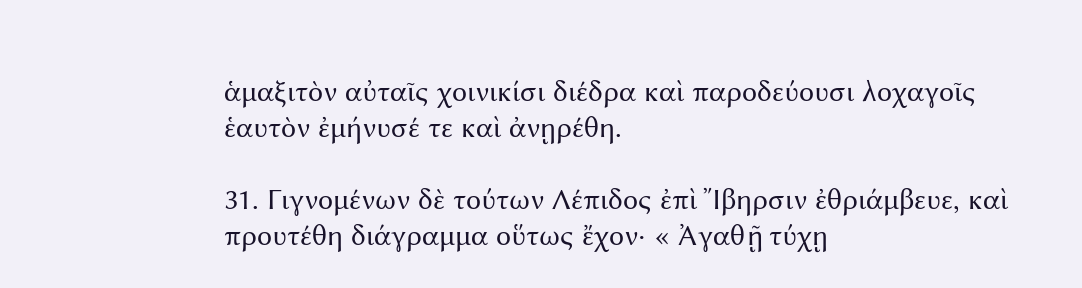ἁμαξιτὸν αὐταῖς χοινικίσι διέδρα καὶ παροδεύουσι λοχαγοῖς ἑαυτὸν ἐμήνυσέ τε καὶ ἀνῃρέθη.

31. Γιγνομένων δὲ τούτων Λέπιδος ἐπὶ Ἴβηρσιν ἐθριάμβευε, καὶ προυτέθη διάγραμμα οὕτως ἔχον· « Ἀγαθῇ τύχῃ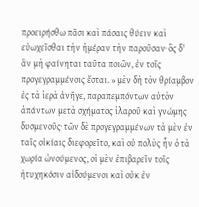προειρήσθω πᾶσι καὶ πάσαις θύειν καὶ εὐωχεῖσθαι τὴν ἡμέραν τὴν παροῦσαν· ὃς δ' ἂν μὴ φαίνηται ταῦτα ποιῶν, ἐν τοῖς προγεγραμμένοις ἔσται. » μὲν δὴ τὸν θρίαμβον ἐς τὰ ἱερὰ ἀνῆγε, παραπεμπόντων αὐτὸν ἁπάντων μετὰ σχήματος ἱλαροῦ καὶ γνώμης δυσμενοῦς· τῶν δὲ προγεγραμμένων τὰ μὲν ἐν ταῖς οἰκίαις διεφορεῖτο, καὶ οὐ πολὺς ἦν ὁ τὰ χωρία ὠνούμενος, οἱ μὲν ἐπιβαρεῖν τοῖς ἠτυχηκόσιν αἰδούμενοι καὶ οὐκ ἐν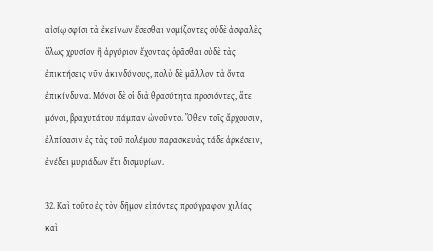αἰσίῳ σφίσι τὰ ἐκείνων ἔσεσθαι νομίζοντες οὐδὲ ἀσφαλὲς ὅλως χρυσίον ἢ ἀργύριον ἔχοντας ὁρᾶσθαι οὐδὲ τὰς ἐπικτήσεις νῦν ἀκινδύνους, πολὺ δὲ μᾶλλον τὰ ὄντα ἐπικίνδυνα. Μόνοι δὲ οἱ διὰ θρασύτητα προσιόντες, ἅτε μόνοι, βραχυτάτου πάμπαν ὠνοῦντο. Ὅθεν τοῖς ἄρχουσιν, ἐλπίσασιν ἐς τὰς τοῦ πολέμου παρασκευὰς τάδε ἀρκέσειν, ἐνέδει μυριάδων ἔτι δισμυρίων.

32. Καὶ τοῦτο ἐς τὸν δῆμον εἰπόντες προύγραφον χιλίας καὶ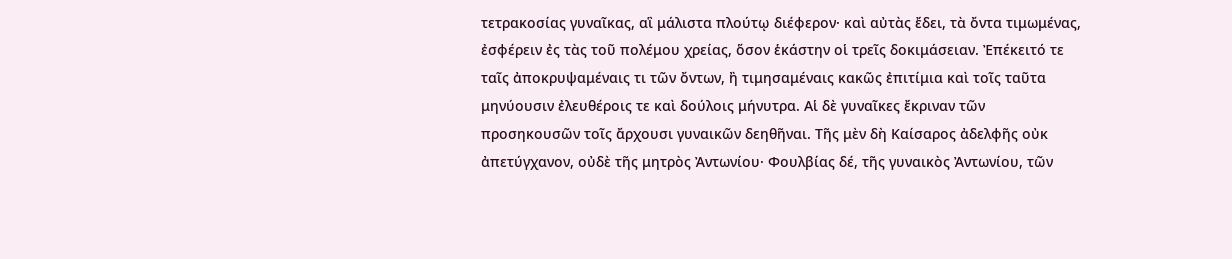τετρακοσίας γυναῖκας, αἳ μάλιστα πλούτῳ διέφερον· καὶ αὐτὰς ἔδει, τὰ ὄντα τιμωμένας, ἐσφέρειν ἐς τὰς τοῦ πολέμου χρείας, ὅσον ἑκάστην οἱ τρεῖς δοκιμάσειαν. Ἐπέκειτό τε ταῖς ἀποκρυψαμέναις τι τῶν ὄντων, ἢ τιμησαμέναις κακῶς ἐπιτίμια καὶ τοῖς ταῦτα μηνύουσιν ἐλευθέροις τε καὶ δούλοις μήνυτρα. Αἱ δὲ γυναῖκες ἔκριναν τῶν προσηκουσῶν τοῖς ἄρχουσι γυναικῶν δεηθῆναι. Τῆς μὲν δὴ Καίσαρος ἀδελφῆς οὐκ ἀπετύγχανον, οὐδὲ τῆς μητρὸς Ἀντωνίου· Φουλβίας δέ, τῆς γυναικὸς Ἀντωνίου, τῶν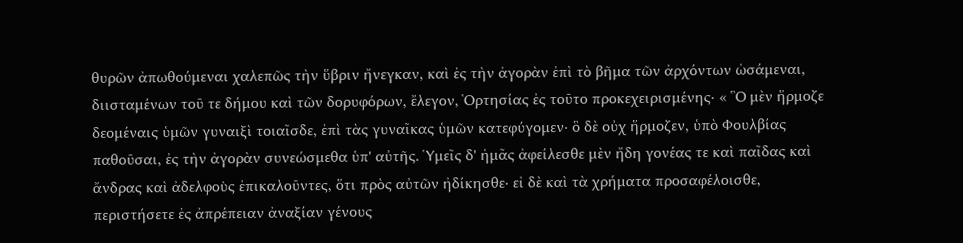θυρῶν ἀπωθούμεναι χαλεπῶς τὴν ὕβριν ἤνεγκαν, καὶ ἐς τὴν ἀγορὰν ἐπὶ τὸ βῆμα τῶν ἀρχόντων ὠσάμεναι, διισταμένων τοῦ τε δήμου καὶ τῶν δορυφόρων, ἔλεγον, Ὁρτησίας ἐς τοῦτο προκεχειρισμένης· « Ὃ μὲν ἥρμοζε δεομέναις ὑμῶν γυναιξὶ τοιαῖσδε, ἐπὶ τὰς γυναῖκας ὑμῶν κατεφύγομεν· ὃ δὲ οὐχ ἥρμοζεν, ὑπὸ Φουλβίας παθοῦσαι, ἐς τὴν ἀγορὰν συνεώσμεθα ὑπ' αὐτῆς. Ὑμεῖς δ' ἡμᾶς ἀφείλεσθε μὲν ἤδη γονέας τε καὶ παῖδας καὶ ἄνδρας καὶ ἀδελφοὺς ἐπικαλοῦντες, ὅτι πρὸς αὐτῶν ἠδίκησθε· εἰ δὲ καὶ τὰ χρήματα προσαφέλοισθε, περιστήσετε ἐς ἀπρέπειαν ἀναξίαν γένους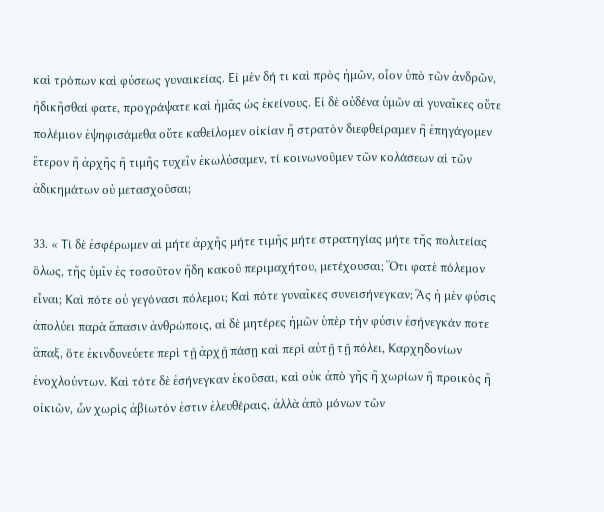καὶ τρόπων καὶ φύσεως γυναικείας. Εἰ μὲν δή τι καὶ πρὸς ἡμῶν, οἷον ὑπὸ τῶν ἀνδρῶν, ἠδικῆσθαί φατε, προγράψατε καὶ ἡμᾶς ὡς ἐκείνους. Εἰ δὲ οὐδένα ὑμῶν αἱ γυναῖκες οὔτε πολέμιον ἐψηφισάμεθα οὔτε καθείλομεν οἰκίαν ἢ στρατὸν διεφθείραμεν ἢ ἐπηγάγομεν ἕτερον ἢ ἀρχῆς ἢ τιμῆς τυχεῖν ἐκωλύσαμεν, τί κοινωνοῦμεν τῶν κολάσεων αἱ τῶν ἀδικημάτων οὐ μετασχοῦσαι;

33. « Τί δὲ ἐσφέρωμεν αἱ μήτε ἀρχῆς μήτε τιμῆς μήτε στρατηγίας μήτε τῆς πολιτείας ὅλως, τῆς ὑμῖν ἐς τοσοῦτον ἤδη κακοῦ περιμαχήτου, μετέχουσαι; Ὅτι φατὲ πόλεμον εἶναι; Καὶ πότε οὐ γεγόνασι πόλεμοι; Καὶ πότε γυναῖκες συνεισήνεγκαν; Ἃς ἡ μὲν φύσις ἀπολύει παρὰ ἅπασιν ἀνθρώποις, αἱ δὲ μητέρες ἡμῶν ὑπὲρ τὴν φύσιν ἐσήνεγκάν ποτε ἅπαξ, ὅτε ἐκινδυνεύετε περὶ τῇ ἀρχῇ πάσῃ καὶ περὶ αὐτῇ τῇ πόλει, Καρχηδονίων ἐνοχλούντων. Καὶ τότε δὲ ἐσήνεγκαν ἑκοῦσαι, καὶ οὐκ ἀπὸ γῆς ἢ χωρίων ἢ προικὸς ἢ οἰκιῶν, ὧν χωρὶς ἀβίωτόν ἐστιν ἐλευθέραις, ἀλλὰ ἀπὸ μόνων τῶν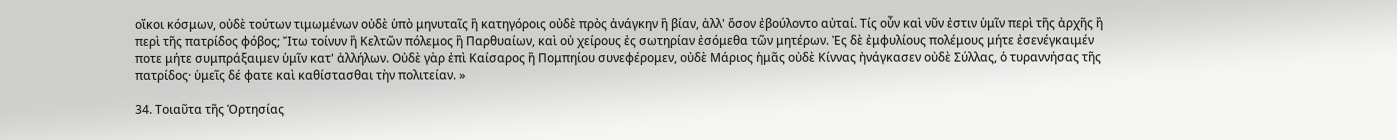οἴκοι κόσμων, οὐδὲ τούτων τιμωμένων οὐδὲ ὑπὸ μηνυταῖς ἢ κατηγόροις οὐδὲ πρὸς ἀνάγκην ἢ βίαν, ἀλλ' ὅσον ἐβούλοντο αὐταί. Τίς οὖν καὶ νῦν ἐστιν ὑμῖν περὶ τῆς ἀρχῆς ἢ περὶ τῆς πατρίδος φόβος; Ἴτω τοίνυν ἢ Κελτῶν πόλεμος ἢ Παρθυαίων, καὶ οὐ χείρους ἐς σωτηρίαν ἐσόμεθα τῶν μητέρων. Ἐς δὲ ἐμφυλίους πολέμους μήτε ἐσενέγκαιμέν ποτε μήτε συμπράξαιμεν ὑμῖν κατ' ἀλλήλων. Οὐδὲ γὰρ ἐπὶ Καίσαρος ἢ Πομπηίου συνεφέρομεν, οὐδὲ Μάριος ἡμᾶς οὐδὲ Κίννας ἠνάγκασεν οὐδὲ Σύλλας, ὁ τυραννήσας τῆς πατρίδος· ὑμεῖς δέ φατε καὶ καθίστασθαι τὴν πολιτείαν. »

34. Τοιαῦτα τῆς Ὁρτησίας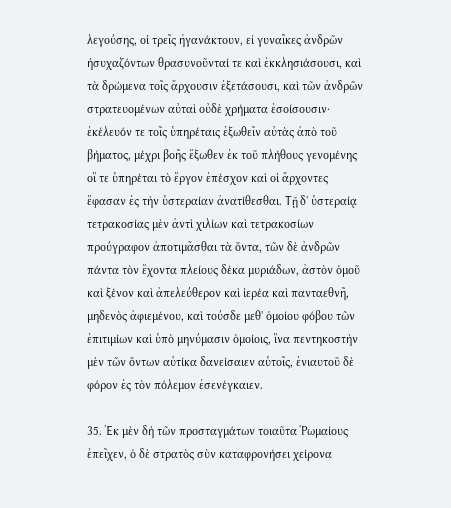λεγούσης, οἱ τρεῖς ἠγανάκτουν, εἰ γυναῖκες ἀνδρῶν ἡσυχαζόντων θρασυνοῦνταί τε καὶ ἐκκλησιάσουσι, καὶ τὰ δρώμενα τοῖς ἄρχουσιν ἐξετάσουσι, καὶ τῶν ἀνδρῶν στρατευομένων αὐταὶ οὐδὲ χρήματα ἐσοίσουσιν· ἐκέλευόν τε τοῖς ὑπηρέταις ἐξωθεῖν αὐτὰς ἀπὸ τοῦ βήματος, μέχρι βοῆς ἔξωθεν ἐκ τοῦ πλήθους γενομένης οἵ τε ὑπηρέται τὸ ἔργον ἐπέσχον καὶ οἱ ἄρχοντες ἔφασαν ἐς τὴν ὑστεραίαν ἀνατίθεσθαι. Τῇ δ' ὑστεραίᾳ τετρακοσίας μὲν ἀντὶ χιλίων καὶ τετρακοσίων προύγραφον ἀποτιμᾶσθαι τὰ ὄντα, τῶν δὲ ἀνδρῶν πάντα τὸν ἔχοντα πλείους δέκα μυριάδων, ἀστὸν ὁμοῦ καὶ ξένον καὶ ἀπελεύθερον καὶ ἱερέα καὶ πανταεθνῆ, μηδενὸς ἀφιεμένου, καὶ τούσδε μεθ' ὁμοίου φόβου τῶν ἐπιτιμίων καὶ ὑπὸ μηνύμασιν ὁμοίοις, ἵνα πεντηκοστὴν μὲν τῶν ὄντων αὐτίκα δανείσαιεν αὑτοῖς, ἐνιαυτοῦ δὲ φόρον ἐς τὸν πόλεμον ἐσενέγκαιεν.

35. Ἐκ μὲν δὴ τῶν προσταγμάτων τοιαῦτα Ῥωμαίους ἐπεῖχεν, ὁ δὲ στρατὸς σὺν καταφρονήσει χείρονα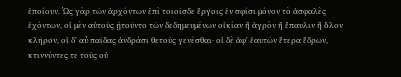ἐποίουν. Ὡς γὰρ τῶν ἀρχόντων ἐπὶ τοιοῖσδε ἔργοις ἐν σφίσι μόνον τὸ ἀσφαλὲς ἐχόντων, οἱ μὲν αὐτοὺς ᾐτοῦντο τῶν δεδημευμένων οἰκίαν ἢ ἀγρὸν ἢ ἔπαυλιν ἢ ὅλον κλῆρον, οἱ δ' αὖ παῖδας ἀνδράσι θετοὺς γενέσθαι· οἱ δὲ ἀφ' ἑαυτῶν ἕτερα ἔδρων, κτιννύντες τε τοὺς οὐ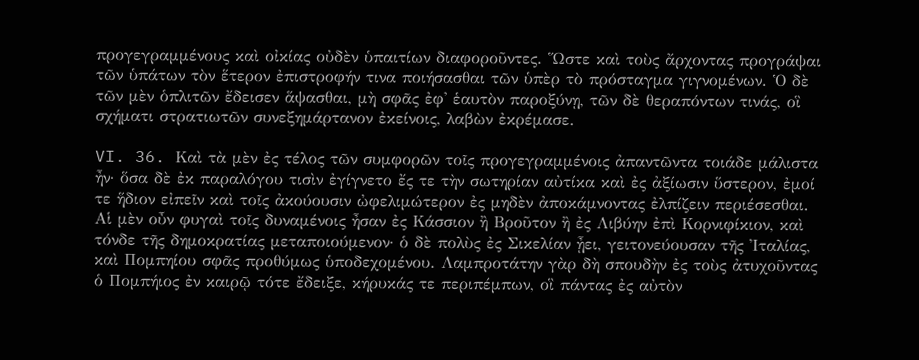προγεγραμμένους καὶ οἰκίας οὐδὲν ὑπαιτίων διαφοροῦντες. Ὥστε καὶ τοὺς ἄρχοντας προγράψαι τῶν ὑπάτων τὸν ἕτερον ἐπιστροφήν τινα ποιήσασθαι τῶν ὑπὲρ τὸ πρόσταγμα γιγνομένων. Ὁ δὲ τῶν μὲν ὁπλιτῶν ἔδεισεν ἅψασθαι, μὴ σφᾶς ἐφ' ἑαυτὸν παροξύνῃ, τῶν δὲ θεραπόντων τινάς, οἳ σχήματι στρατιωτῶν συνεξημάρτανον ἐκείνοις, λαβὼν ἐκρέμασε.

VI. 36. Καὶ τὰ μὲν ἐς τέλος τῶν συμφορῶν τοῖς προγεγραμμένοις ἀπαντῶντα τοιάδε μάλιστα ἦν· ὅσα δὲ ἐκ παραλόγου τισὶν ἐγίγνετο ἔς τε τὴν σωτηρίαν αὐτίκα καὶ ἐς ἀξίωσιν ὕστερον, ἐμοί τε ἥδιον εἰπεῖν καὶ τοῖς ἀκούουσιν ὠφελιμώτερον ἐς μηδὲν ἀποκάμνοντας ἐλπίζειν περιέσεσθαι. Αἱ μὲν οὖν φυγαὶ τοῖς δυναμένοις ἦσαν ἐς Κάσσιον ἢ Βροῦτον ἢ ἐς Λιβύην ἐπὶ Κορνιφίκιον, καὶ τόνδε τῆς δημοκρατίας μεταποιούμενον· ὁ δὲ πολὺς ἐς Σικελίαν ᾖει, γειτονεύουσαν τῆς Ἰταλίας, καὶ Πομπηίου σφᾶς προθύμως ὑποδεχομένου. Λαμπροτάτην γὰρ δὴ σπουδὴν ἐς τοὺς ἀτυχοῦντας ὁ Πομπήιος ἐν καιρῷ τότε ἔδειξε, κήρυκάς τε περιπέμπων, οἳ πάντας ἐς αὐτὸν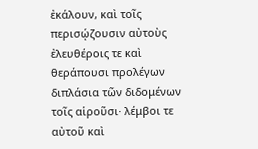ἐκάλουν, καὶ τοῖς περισῴζουσιν αὐτοὺς ἐλευθέροις τε καὶ θεράπουσι προλέγων διπλάσια τῶν διδομένων τοῖς αἱροῦσι· λέμβοι τε αὐτοῦ καὶ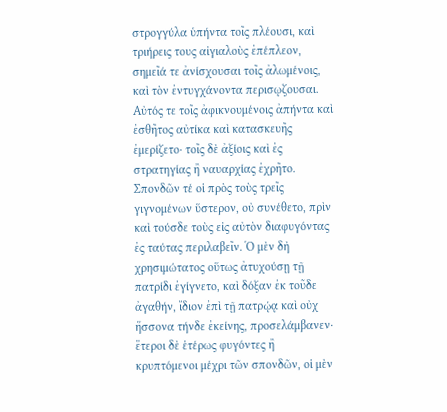στρογγύλα ὑπήντα τοῖς πλέουσι, καὶ τριήρεις τους αἰγιαλοὺς ἐπέπλεον, σημεῖά τε ἀνίσχουσαι τοῖς ἀλωμένοις, καὶ τὸν ἐντυγχάνοντα περισῳζουσαι. Αὐτός τε τοῖς ἀφικνουμένοις ἀπήντα καὶ ἐσθῆτος αὐτίκα καὶ κατασκευῆς ἐμερίζετο· τοῖς δὲ ἀξίοις καὶ ἐς στρατηγίας ἢ ναυαρχίας ἐχρῆτο. Σπονδῶν τέ οἱ πρὸς τοὺς τρεῖς γιγνομένων ὕστερον, οὐ συνέθετο, πρὶν καὶ τούσδε τοὺς εἰς αὐτὸν διαφυγόντας ἐς ταύτας περιλαβεῖν. Ὁ μὲν δὴ χρησιμώτατος οὕτως ἀτυχούσῃ τῇ πατρίδι ἐγίγνετο, καὶ δόξαν ἐκ τοῦδε ἀγαθήν, ἴδιον ἐπὶ τῇ πατρῴᾳ καὶ οὐχ ἥσσονα τήνδε ἐκείνης, προσελάμβανεν· ἕτεροι δὲ ἑτέρως φυγόντες ἢ κρυπτόμενοι μέχρι τῶν σπονδῶν, οἱ μὲν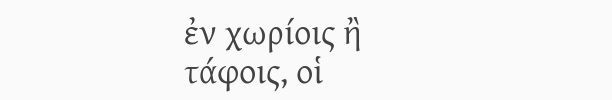ἐν χωρίοις ἢ τάφοις, οἱ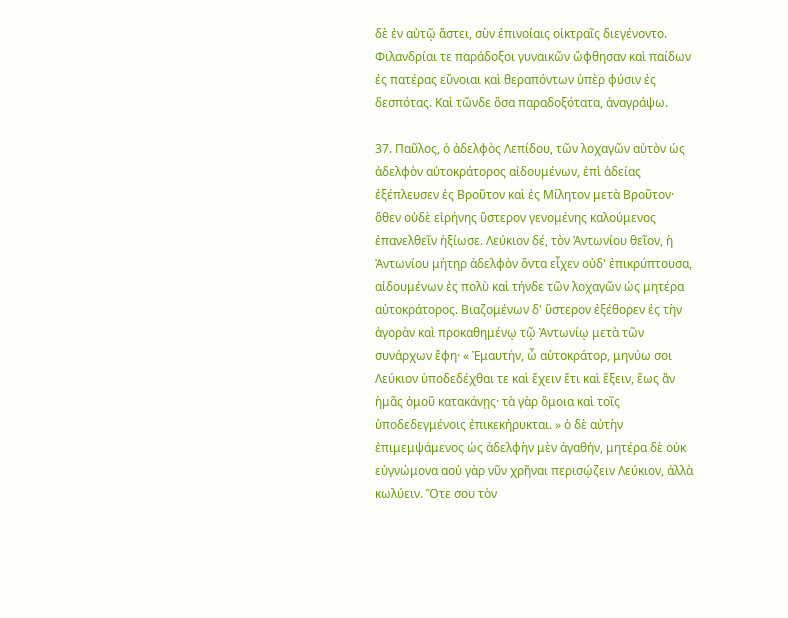δὲ ἐν αὐτῷ ἄστει, σὺν ἐπινοίαις οἰκτραῖς διεγένοντο. Φιλανδρίαι τε παράδοξοι γυναικῶν ὤφθησαν καὶ παίδων ἐς πατέρας εὔνοιαι καὶ θεραπόντων ὑπὲρ φύσιν ἐς δεσπότας. Καὶ τῶνδε ὅσα παραδοξότατα, ἀναγράψω.

37. Παῦλος, ὁ ἀδελφὸς Λεπίδου, τῶν λοχαγῶν αὐτὸν ὡς ἀδελφὸν αὐτοκράτορος αἰδουμένων, ἐπὶ ἀδείας ἐξέπλευσεν ἐς Βροῦτον καὶ ἐς Μίλητον μετὰ Βροῦτον· ὅθεν οὐδὲ εἰρήνης ὕστερον γενομένης καλούμενος ἐπανελθεῖν ἠξίωσε. Λεύκιον δέ, τὸν Ἀντωνίου θεῖον, ἡ Ἀντωνίου μήτηρ ἀδελφὸν ὄντα εἶχεν οὐδ' ἐπικρύπτουσα, αἰδουμένων ἐς πολὺ καὶ τήνδε τῶν λοχαγῶν ὡς μητέρα αὐτοκράτορος. Βιαζομένων δ' ὕστερον ἐξέθορεν ἐς τὴν ἀγορὰν καὶ προκαθημένῳ τῷ Ἀντωνίῳ μετὰ τῶν συνάρχων ἔφη· « Ἐμαυτήν, ὦ αὐτοκράτορ, μηνύω σοι Λεύκιον ὑποδεδέχθαι τε καὶ ἔχειν ἔτι καὶ ἕξειν, ἕως ἂν ἡμᾶς ὁμοῦ κατακάνῃς· τὰ γὰρ ὅμοια καὶ τοῖς ὑποδεδεγμένοις ἐπικεκήρυκται. » ὁ δὲ αὐτὴν ἐπιμεμψάμενος ὡς ἀδελφὴν μὲν ἀγαθήν, μητέρα δὲ οὐκ εὐγνώμονα αοὐ γὰρ νῦν χρῆναι περισῴζειν Λεύκιον, ἀλλὰ κωλύειν. Ὅτε σου τὸν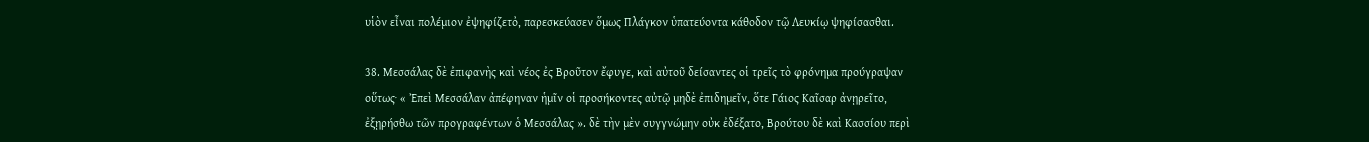υἱὸν εἶναι πολέμιον ἐψηφίζετὀ, παρεσκεύασεν ὅμως Πλάγκον ὑπατεύοντα κάθοδον τῷ Λευκίῳ ψηφίσασθαι.

38. Μεσσάλας δὲ ἐπιφανὴς καὶ νέος ἐς Βροῦτον ἔφυγε, καὶ αὐτοῦ δείσαντες οἱ τρεῖς τὸ φρόνημα προύγραψαν οὕτως· « Ἐπεὶ Μεσσάλαν ἀπέφηναν ἡμῖν οἱ προσήκοντες αὐτῷ μηδὲ ἐπιδημεῖν, ὅτε Γάιος Καῖσαρ ἀνῃρεῖτο, ἐξῃρήσθω τῶν προγραφέντων ὁ Μεσσάλας ». δὲ τὴν μὲν συγγνώμην οὐκ ἐδέξατο, Βρούτου δὲ καὶ Κασσίου περὶ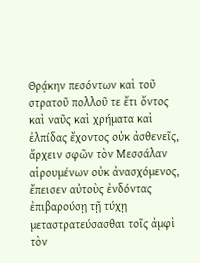Θρᾴκην πεσόντων καὶ τοῦ στρατοῦ πολλοῦ τε ἔτι ὄντος καὶ ναῦς καὶ χρήματα καὶ ἐλπίδας ἔχοντος οὐκ ἀσθενεῖς, ἄρχειν σφῶν τὸν Μεσσάλαν αἱρουμένων οὐκ ἀνασχόμενος, ἔπεισεν αὐτοὺς ἐνδόντας ἐπιβαρούσῃ τῇ τύχῃ μεταστρατεύσασθαι τοῖς ἀμφὶ τὸν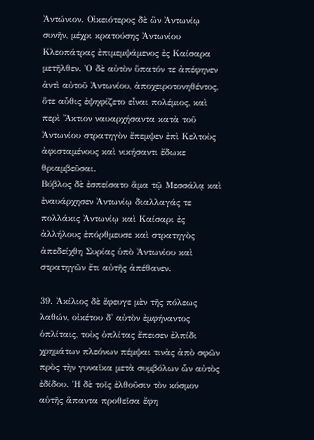Ἀντώνιον. Οἰκειότερος δὲ ὢν Ἀντωνίῳ συνῆν, μέχρι κρατούσης Ἀντωνίου Κλεοπάτρας ἐπιμεμψάμενος ἐς Καίσαρα μετῆλθεν. Ὁ δὲ αὐτὸν ὕπατόν τε ἀπέφηνεν ἀντὶ αὐτοῦ Ἀντωνίου, ἀποχειροτονηθέντος, ὅτε αὖθις ἐψηφίζετο εἶναι πολέμιος, καὶ περὶ Ἄκτιον ναυαρχήσαντα κατὰ τοῦ Ἀντωνίου στρατηγὸν ἔπεμψεν ἐπὶ Κελτοὺς ἀφισταμένους καὶ νικήσαντι ἔδωκε θριαμβεῦσαι.
Βύβλος δὲ ἐσπείσατο ἅμα τῷ Μεσσάλᾳ καὶ ἐναυάρχησεν Ἀντωνίῳ διαλλαγάς τε πολλάκις Ἀντωνίῳ καὶ Καίσαρι ἐς ἀλλήλους ἐπόρθμευσε καὶ στρατηγὸς ἀπεδείχθη Συρίας ὑπὸ Ἀντωνίου καὶ στρατηγῶν ἔτι αὐτῆς ἀπέθανεν.

39. Ἀκίλιος δὲ ἔφευγε μὲν τῆς πόλεως λαθών, οἰκέτου δ' αὐτὸν ἐμφήναντος ὁπλίταις, τοὺς ὁπλίτας ἔπεισεν ἐλπίδι χρημάτων πλεόνων πέμψαι τινὰς ἀπὸ σφῶν πρὸς τὴν γυναῖκα μετὰ συμβόλων ὧν αὐτὸς ἐδίδου. Ἡ δὲ τοῖς ἐλθοῦσιν τὸν κόσμον αὑτῆς ἅπαντα προθεῖσα ἔφη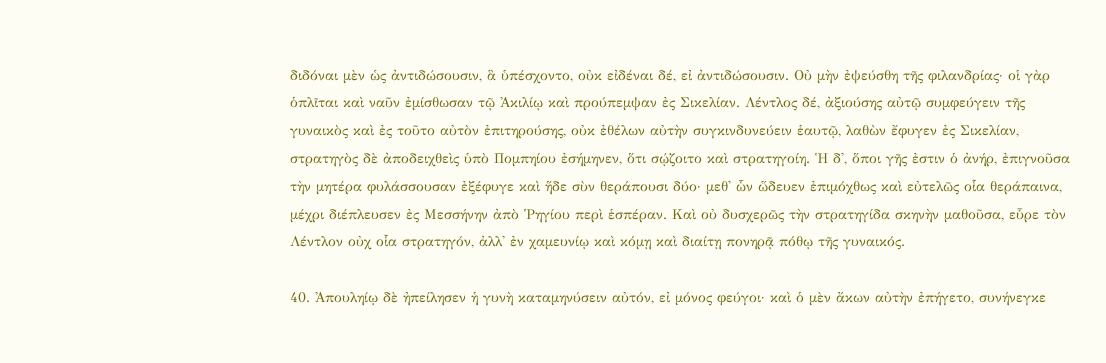διδόναι μὲν ὡς ἀντιδώσουσιν, ἃ ὑπέσχοντο, οὐκ εἰδέναι δέ, εἰ ἀντιδώσουσιν. Οὐ μὴν ἐψεύσθη τῆς φιλανδρίας· οἱ γὰρ ὁπλῖται καὶ ναῦν ἐμίσθωσαν τῷ Ἀκιλίῳ καὶ προύπεμψαν ἐς Σικελίαν. Λέντλος δέ, ἀξιούσης αὐτῷ συμφεύγειν τῆς γυναικὸς καὶ ἐς τοῦτο αὐτὸν ἐπιτηρούσης, οὐκ ἐθέλων αὐτὴν συγκινδυνεύειν ἑαυτῷ, λαθὼν ἔφυγεν ἐς Σικελίαν, στρατηγὸς δὲ ἀποδειχθεὶς ὑπὸ Πομπηίου ἐσήμηνεν, ὅτι σῴζοιτο καὶ στρατηγοίη. Ἡ δ', ὅποι γῆς ἐστιν ὁ ἀνήρ, ἐπιγνοῦσα τὴν μητέρα φυλάσσουσαν ἐξέφυγε καὶ ἥδε σὺν θεράπουσι δύο· μεθ' ὧν ὥδευεν ἐπιμόχθως καὶ εὐτελῶς οἷα θεράπαινα, μέχρι διέπλευσεν ἐς Μεσσήνην ἀπὸ Ῥηγίου περὶ ἑσπέραν. Καὶ οὐ δυσχερῶς τὴν στρατηγίδα σκηνὴν μαθοῦσα, εὗρε τὸν Λέντλον οὐχ οἷα στρατηγόν, ἀλλ' ἐν χαμευνίῳ καὶ κόμῃ καὶ διαίτῃ πονηρᾷ πόθῳ τῆς γυναικός.

40. Ἀπουληίῳ δὲ ἠπείλησεν ἡ γυνὴ καταμηνύσειν αὐτόν, εἰ μόνος φεύγοι· καὶ ὁ μὲν ἄκων αὐτὴν ἐπήγετο, συνήνεγκε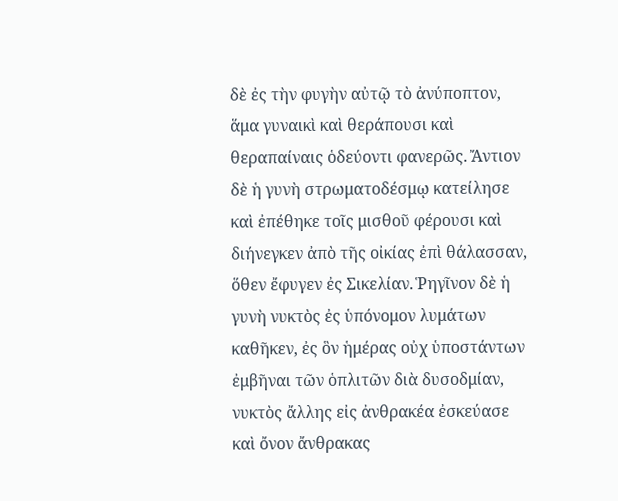δὲ ἐς τὴν φυγὴν αὐτῷ τὸ ἀνύποπτον, ἅμα γυναικὶ καὶ θεράπουσι καὶ θεραπαίναις ὁδεύοντι φανερῶς. Ἄντιον δὲ ἡ γυνὴ στρωματοδέσμῳ κατείλησε καὶ ἐπέθηκε τοῖς μισθοῦ φέρουσι καὶ διήνεγκεν ἀπὸ τῆς οἰκίας ἐπὶ θάλασσαν, ὅθεν ἔφυγεν ἐς Σικελίαν. Ῥηγῖνον δὲ ἡ γυνὴ νυκτὸς ἐς ὑπόνομον λυμάτων καθῆκεν, ἐς ὃν ἡμέρας οὐχ ὑποστάντων ἐμβῆναι τῶν ὁπλιτῶν διὰ δυσοδμίαν, νυκτὸς ἄλλης εἰς ἀνθρακέα ἐσκεύασε καὶ ὄνον ἄνθρακας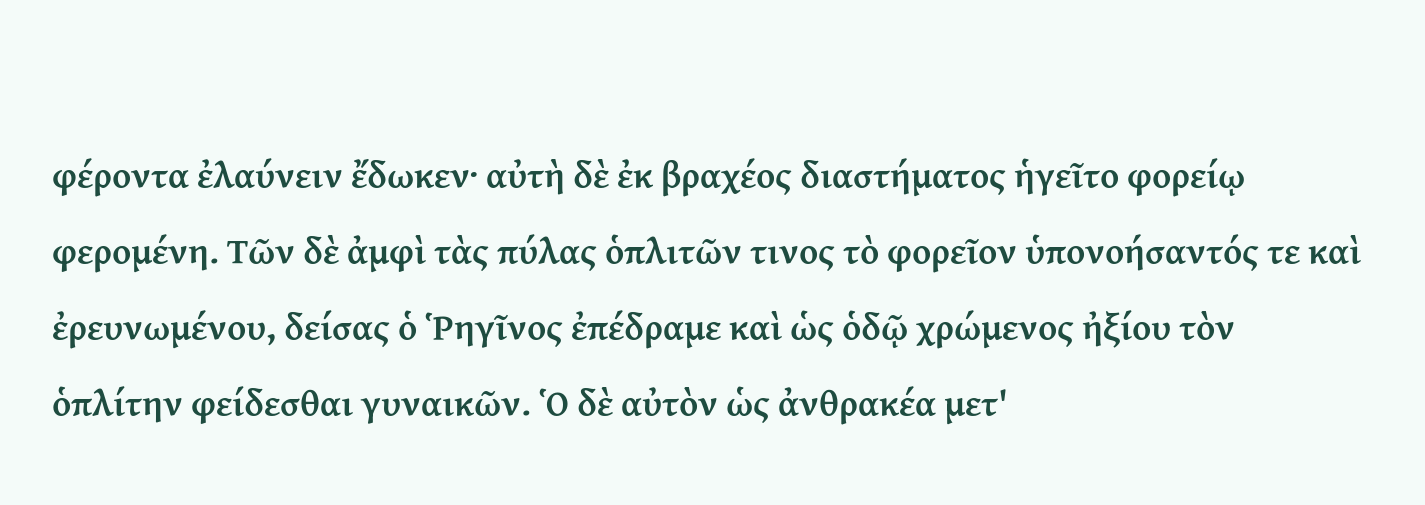φέροντα ἐλαύνειν ἔδωκεν· αὐτὴ δὲ ἐκ βραχέος διαστήματος ἡγεῖτο φορείῳ φερομένη. Τῶν δὲ ἀμφὶ τὰς πύλας ὁπλιτῶν τινος τὸ φορεῖον ὑπονοήσαντός τε καὶ ἐρευνωμένου, δείσας ὁ Ῥηγῖνος ἐπέδραμε καὶ ὡς ὁδῷ χρώμενος ἠξίου τὸν ὁπλίτην φείδεσθαι γυναικῶν. Ὁ δὲ αὐτὸν ὡς ἀνθρακέα μετ'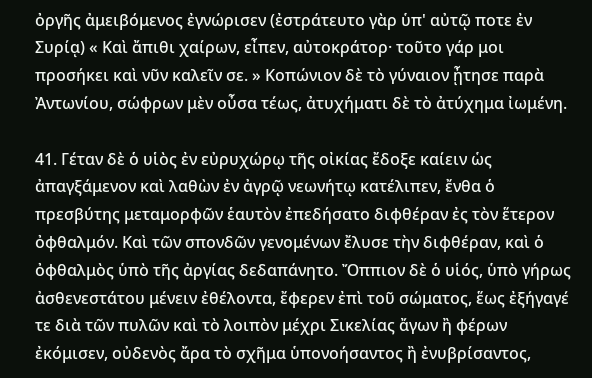ὀργῆς ἀμειβόμενος ἐγνώρισεν (ἐστράτευτο γὰρ ὑπ' αὐτῷ ποτε ἐν Συρίᾳ) « Καὶ ἄπιθι χαίρων, εἶπεν, αὐτοκράτορ· τοῦτο γάρ μοι προσήκει καὶ νῦν καλεῖν σε. » Κοπώνιον δὲ τὸ γύναιον ᾖτησε παρὰ Ἀντωνίου, σώφρων μὲν οὖσα τέως, ἀτυχήματι δὲ τὸ ἀτύχημα ἰωμένη.

41. Γέταν δὲ ὁ υἱὸς ἐν εὐρυχώρῳ τῆς οἰκίας ἔδοξε καίειν ὡς ἀπαγξάμενον καὶ λαθὼν ἐν ἀγρῷ νεωνήτῳ κατέλιπεν, ἔνθα ὁ πρεσβύτης μεταμορφῶν ἑαυτὸν ἐπεδήσατο διφθέραν ἐς τὸν ἕτερον ὀφθαλμόν. Καὶ τῶν σπονδῶν γενομένων ἔλυσε τὴν διφθέραν, καὶ ὁ ὀφθαλμὸς ὑπὸ τῆς ἀργίας δεδαπάνητο. Ὄππιον δὲ ὁ υἱός, ὑπὸ γήρως ἀσθενεστάτου μένειν ἐθέλοντα, ἔφερεν ἐπὶ τοῦ σώματος, ἕως ἐξήγαγέ τε διὰ τῶν πυλῶν καὶ τὸ λοιπὸν μέχρι Σικελίας ἄγων ἢ φέρων ἐκόμισεν, οὐδενὸς ἄρα τὸ σχῆμα ὑπονοήσαντος ἢ ἐνυβρίσαντος,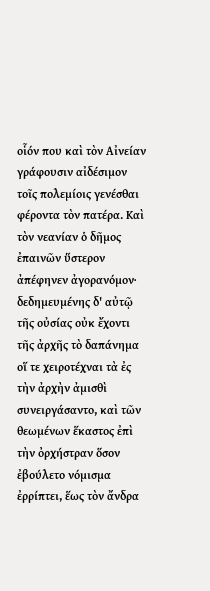οἷόν που καὶ τὸν Αἰνείαν γράφουσιν αἰδέσιμον τοῖς πολεμίοις γενέσθαι φέροντα τὸν πατέρα. Καὶ τὸν νεανίαν ὁ δῆμος ἐπαινῶν ὕστερον ἀπέφηνεν ἀγορανόμον· δεδημευμένης δ' αὐτῷ τῆς οὐσίας οὐκ ἔχοντι τῆς ἀρχῆς τὸ δαπάνημα οἵ τε χειροτέχναι τὰ ἐς τὴν ἀρχὴν ἀμισθὶ συνειργάσαντο, καὶ τῶν θεωμένων ἕκαστος ἐπὶ τὴν ὀρχήστραν ὅσον ἐβούλετο νόμισμα ἐρρίπτει, ἕως τὸν ἄνδρα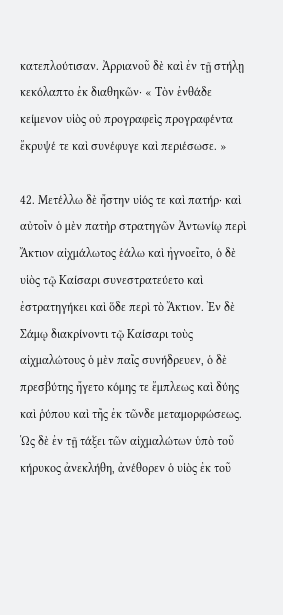κατεπλούτισαν. Ἀρριανοῦ δὲ καὶ ἐν τῇ στήλῃ κεκόλαπτο ἐκ διαθηκῶν· « Τὸν ἐνθάδε κείμενον υἱὸς οὐ προγραφεὶς προγραφέντα ἔκρυψέ τε καὶ συνέφυγε καὶ περιέσωσε. »

42. Μετέλλω δὲ ἤστην υἱός τε καὶ πατήρ· καὶ αὐτοῖν ὁ μὲν πατὴρ στρατηγῶν Ἀντωνίῳ περὶ Ἄκτιον αἰχμάλωτος ἑάλω καὶ ἠγνοεῖτο, ὁ δὲ υἱὸς τῷ Καίσαρι συνεστρατεύετο καὶ ἐστρατηγήκει καὶ ὅδε περὶ τὸ Ἄκτιον. Ἐν δὲ Σάμῳ διακρίνοντι τῷ Καίσαρι τοὺς αἰχμαλώτους ὁ μὲν παῖς συνήδρευεν, ὁ δὲ πρεσβύτης ἤγετο κόμης τε ἔμπλεως καὶ δύης καὶ ῥύπου καὶ τῆς ἐκ τῶνδε μεταμορφώσεως. Ὡς δὲ ἐν τῇ τάξει τῶν αἰχμαλώτων ὑπὸ τοῦ κήρυκος ἀνεκλήθη, ἀνέθορεν ὁ υἱὸς ἐκ τοῦ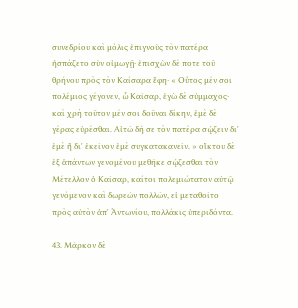συνεδρίου καὶ μόλις ἐπιγνοὺς τὸν πατέρα ἠσπάζετο σὺν οἰμωγῇ· ἐπισχὼν δέ ποτε τοῦ θρήνου πρὸς τὸν Καίσαρα ἔφη· « Οὗτος μέν σοι πολέμιος γέγονεν, ὦ Καῖσαρ, ἐγὼ δὲ σύμμαχος· καὶ χρὴ τοῦτον μέν σοι δοῦναι δίκην, ἐμὲ δὲ γέρας εὑρέσθαι. Αἰτῶ δή σε τὸν πατέρα σῴζειν δι' ἐμὲ ἢ δι' ἐκεῖνον ἐμὲ συγκατακανεῖν. » οἴκτου δὲ ἐξ ἁπάντων γενομένου μεθῆκε σῴζεσθαι τὸν Μέτελλον ὁ Καῖσαρ, καίτοι πολεμιώτατον αὐτῷ γενόμενον καὶ δωρεῶν πολλῶν, εἰ μεταθοῖτο πρὸς αὐτὸν ἀπ' Ἀντωνίου, πολλάκις ὑπεριδόντα.

43. Μᾶρκον δὲ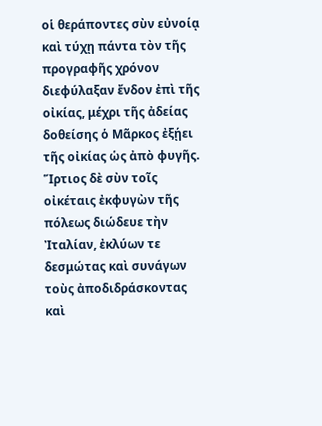οἱ θεράποντες σὺν εὐνοίᾳ καὶ τύχῃ πάντα τὸν τῆς προγραφῆς χρόνον διεφύλαξαν ἔνδον ἐπὶ τῆς οἰκίας, μέχρι τῆς ἀδείας δοθείσης ὁ Μᾶρκος ἐξῄει τῆς οἰκίας ὡς ἀπὸ φυγῆς. Ἵρτιος δὲ σὺν τοῖς οἰκέταις ἐκφυγὼν τῆς πόλεως διώδευε τὴν Ἰταλίαν, ἐκλύων τε δεσμώτας καὶ συνάγων τοὺς ἀποδιδράσκοντας καὶ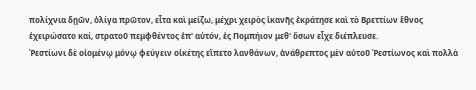πολίχνια δῃῶν, ὀλίγα πρῶτον, εἶτα καὶ μείζω, μέχρι χειρὸς ἱκανῆς ἐκράτησε καὶ τὸ Βρεττίων ἔθνος ἐχειρώσατο καί, στρατοῦ πεμφθέντος ἐπ' αὐτόν, ἐς Πομπήιον μεθ' ὅσων εἶχε διέπλευσε.
Ῥεστίωνι δὲ οἰομένῳ μόνῳ φεύγειν οἰκέτης εἵπετο λανθάνων, ἀνάθρεπτος μὲν αὐτοῦ Ῥεστίωνος καὶ πολλὰ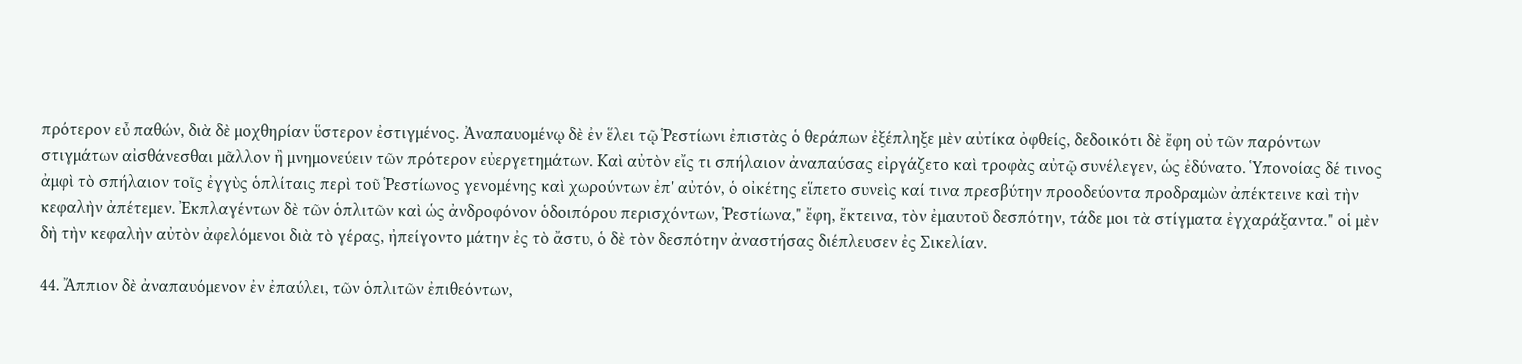πρότερον εὖ παθών, διὰ δὲ μοχθηρίαν ὕστερον ἐστιγμένος. Ἀναπαυομένῳ δὲ ἐν ἕλει τῷ Ῥεστίωνι ἐπιστὰς ὁ θεράπων ἐξέπληξε μὲν αὐτίκα ὀφθείς, δεδοικότι δὲ ἔφη οὐ τῶν παρόντων στιγμάτων αἰσθάνεσθαι μᾶλλον ἢ μνημονεύειν τῶν πρότερον εὐεργετημάτων. Καὶ αὐτὸν εἴς τι σπήλαιον ἀναπαύσας εἰργάζετο καὶ τροφὰς αὐτῷ συνέλεγεν, ὡς ἐδύνατο. Ὑπονοίας δέ τινος ἀμφὶ τὸ σπήλαιον τοῖς ἐγγὺς ὁπλίταις περὶ τοῦ Ῥεστίωνος γενομένης καὶ χωρούντων ἐπ' αὐτόν, ὁ οἰκέτης εἵπετο συνεὶς καί τινα πρεσβύτην προοδεύοντα προδραμὼν ἀπέκτεινε καὶ τὴν κεφαλὴν ἀπέτεμεν. Ἐκπλαγέντων δὲ τῶν ὁπλιτῶν καὶ ὡς ἀνδροφόνον ὁδοιπόρου περισχόντων, Ῥεστίωνα," ἔφη, ἔκτεινα, τὸν ἐμαυτοῦ δεσπότην, τάδε μοι τὰ στίγματα ἐγχαράξαντα." οἱ μὲν δὴ τὴν κεφαλὴν αὐτὸν ἀφελόμενοι διὰ τὸ γέρας, ἠπείγοντο μάτην ἐς τὸ ἄστυ, ὁ δὲ τὸν δεσπότην ἀναστήσας διέπλευσεν ἐς Σικελίαν.

44. Ἄππιον δὲ ἀναπαυόμενον ἐν ἐπαύλει, τῶν ὁπλιτῶν ἐπιθεόντων,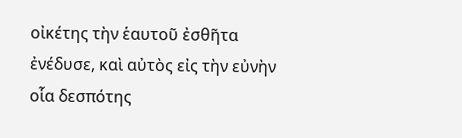οἰκέτης τὴν ἑαυτοῦ ἐσθῆτα ἐνέδυσε, καὶ αὐτὸς εἰς τὴν εὐνὴν οἷα δεσπότης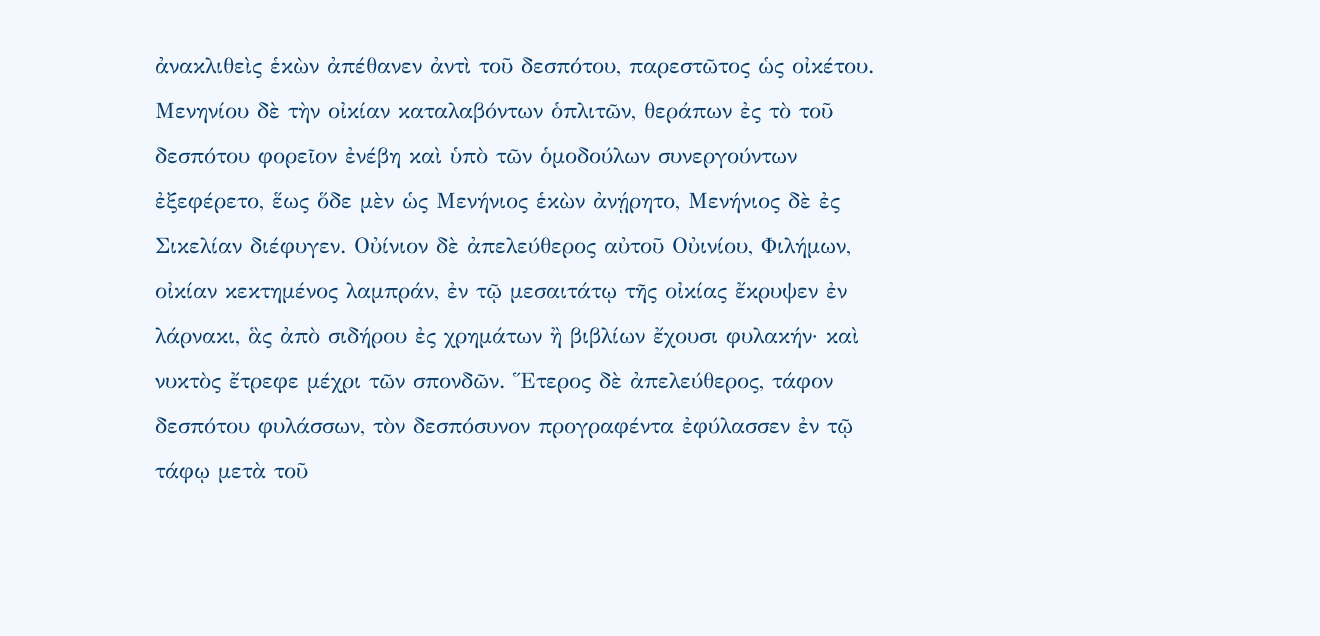ἀνακλιθεὶς ἑκὼν ἀπέθανεν ἀντὶ τοῦ δεσπότου, παρεστῶτος ὡς οἰκέτου. Μενηνίου δὲ τὴν οἰκίαν καταλαβόντων ὁπλιτῶν, θεράπων ἐς τὸ τοῦ δεσπότου φορεῖον ἐνέβη καὶ ὑπὸ τῶν ὁμοδούλων συνεργούντων ἐξεφέρετο, ἕως ὅδε μὲν ὡς Μενήνιος ἑκὼν ἀνῄρητο, Μενήνιος δὲ ἐς Σικελίαν διέφυγεν. Οὐίνιον δὲ ἀπελεύθερος αὐτοῦ Οὐινίου, Φιλήμων, οἰκίαν κεκτημένος λαμπράν, ἐν τῷ μεσαιτάτῳ τῆς οἰκίας ἔκρυψεν ἐν λάρνακι, ἃς ἀπὸ σιδήρου ἐς χρημάτων ἢ βιβλίων ἔχουσι φυλακήν· καὶ νυκτὸς ἔτρεφε μέχρι τῶν σπονδῶν. Ἕτερος δὲ ἀπελεύθερος, τάφον δεσπότου φυλάσσων, τὸν δεσπόσυνον προγραφέντα ἐφύλασσεν ἐν τῷ τάφῳ μετὰ τοῦ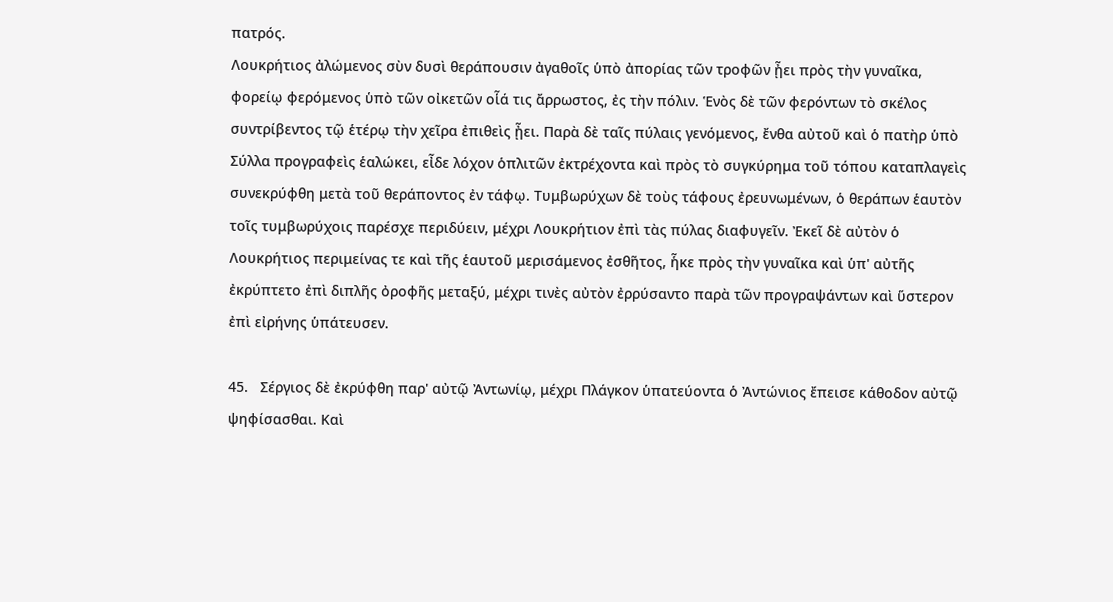πατρός.
Λουκρήτιος ἀλώμενος σὺν δυσὶ θεράπουσιν ἀγαθοῖς ὑπὸ ἀπορίας τῶν τροφῶν ᾖει πρὸς τὴν γυναῖκα, φορείῳ φερόμενος ὑπὸ τῶν οἰκετῶν οἷά τις ἄρρωστος, ἐς τὴν πόλιν. Ἑνὸς δὲ τῶν φερόντων τὸ σκέλος συντρίβεντος τῷ ἑτέρῳ τὴν χεῖρα ἐπιθεὶς ᾖει. Παρὰ δὲ ταῖς πύλαις γενόμενος, ἔνθα αὐτοῦ καὶ ὁ πατὴρ ὑπὸ Σύλλα προγραφεὶς ἑαλώκει, εἶδε λόχον ὁπλιτῶν ἐκτρέχοντα καὶ πρὸς τὸ συγκύρημα τοῦ τόπου καταπλαγεὶς συνεκρύφθη μετὰ τοῦ θεράποντος ἐν τάφῳ. Τυμβωρύχων δὲ τοὺς τάφους ἐρευνωμένων, ὁ θεράπων ἑαυτὸν τοῖς τυμβωρύχοις παρέσχε περιδύειν, μέχρι Λουκρήτιον ἐπὶ τὰς πύλας διαφυγεῖν. Ἐκεῖ δὲ αὐτὸν ὁ Λουκρήτιος περιμείνας τε καὶ τῆς ἑαυτοῦ μερισάμενος ἐσθῆτος, ἧκε πρὸς τὴν γυναῖκα καὶ ὑπ' αὐτῆς ἐκρύπτετο ἐπὶ διπλῆς ὀροφῆς μεταξύ, μέχρι τινὲς αὐτὸν ἐρρύσαντο παρὰ τῶν προγραψάντων καὶ ὕστερον ἐπὶ εἰρήνης ὑπάτευσεν.

45.   Σέργιος δὲ ἐκρύφθη παρ' αὐτῷ Ἀντωνίῳ, μέχρι Πλάγκον ὑπατεύοντα ὁ Ἀντώνιος ἔπεισε κάθοδον αὐτῷ ψηφίσασθαι. Καὶ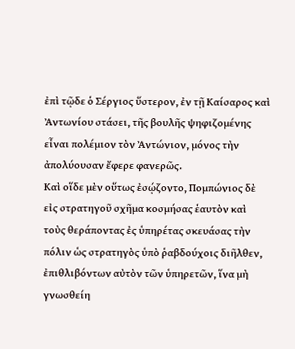ἐπὶ τῷδε ὁ Σέργιος ὕστερον, ἐν τῇ Καίσαρος καὶ Ἀντωνίου στάσει, τῆς βουλῆς ψηφιζομένης εἶναι πολέμιον τὸν Ἀντώνιον, μόνος τὴν ἀπολύουσαν ἔφερε φανερῶς.
Καὶ οἵδε μὲν οὕτως ἐσῴζοντο, Πομπώνιος δὲ εἰς στρατηγοῦ σχῆμα κοσμήσας ἑαυτὸν καὶ τοὺς θεράποντας ἐς ὑπηρέτας σκευάσας τὴν πόλιν ὡς στρατηγὸς ὑπὸ ῥαβδούχοις διῆλθεν, ἐπιθλιβόντων αὐτὸν τῶν ὑπηρετῶν, ἵνα μὴ γνωσθείη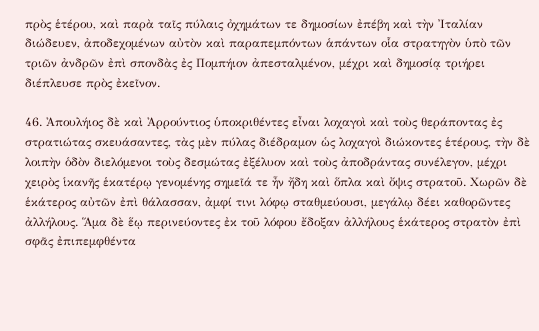πρὸς ἑτέρου, καὶ παρὰ ταῖς πύλαις ὀχημάτων τε δημοσίων ἐπέβη καὶ τὴν Ἰταλίαν διώδευεν, ἀποδεχομένων αὐτὸν καὶ παραπεμπόντων ἁπάντων οἷα στρατηγὸν ὑπὸ τῶν τριῶν ἀνδρῶν ἐπὶ σπονδὰς ἐς Πομπήιον ἀπεσταλμένον, μέχρι καὶ δημοσίᾳ τριήρει διέπλευσε πρὸς ἐκεῖνον.

46. Ἀπουλήιος δὲ καὶ Ἀρρούντιος ὑποκριθέντες εἶναι λοχαγοὶ καὶ τοὺς θεράποντας ἐς στρατιώτας σκευάσαντες, τὰς μὲν πύλας διέδραμον ὡς λοχαγοὶ διώκοντες ἑτέρους, τὴν δὲ λοιπὴν ὁδὸν διελόμενοι τοὺς δεσμώτας ἐξέλυον καὶ τοὺς ἀποδράντας συνέλεγον, μέχρι χειρὸς ἱκανῆς ἑκατέρῳ γενομένης σημεῖά τε ἦν ἤδη καὶ ὅπλα καὶ ὄψις στρατοῦ. Χωρῶν δὲ ἑκάτερος αὐτῶν ἐπὶ θάλασσαν, ἀμφί τινι λόφῳ σταθμεύουσι, μεγάλῳ δέει καθορῶντες ἀλλήλους. Ἅμα δὲ ἕῳ περινεύοντες ἐκ τοῦ λόφου ἔδοξαν ἀλλήλους ἑκάτερος στρατὸν ἐπὶ σφᾶς ἐπιπεμφθέντα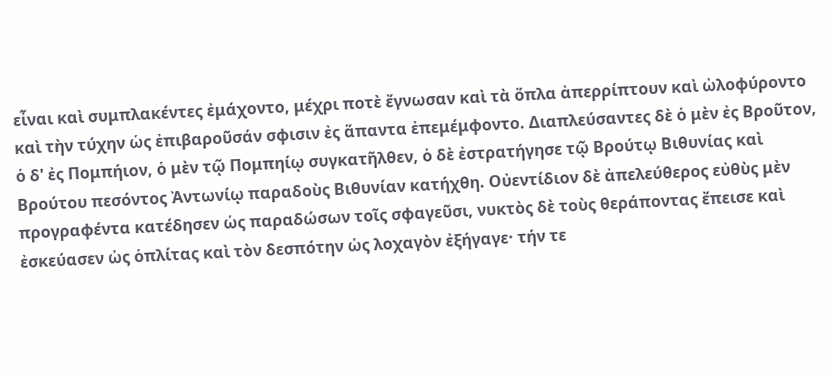εἶναι καὶ συμπλακέντες ἐμάχοντο, μέχρι ποτὲ ἔγνωσαν καὶ τὰ ὅπλα ἀπερρίπτουν καὶ ὠλοφύροντο καὶ τὴν τύχην ὡς ἐπιβαροῦσάν σφισιν ἐς ἅπαντα ἐπεμέμφοντο. Διαπλεύσαντες δὲ ὁ μὲν ἐς Βροῦτον, ὁ δ' ἐς Πομπήιον, ὁ μὲν τῷ Πομπηίῳ συγκατῆλθεν, ὁ δὲ ἐστρατήγησε τῷ Βρούτῳ Βιθυνίας καὶ Βρούτου πεσόντος Ἀντωνίῳ παραδοὺς Βιθυνίαν κατήχθη. Οὐεντίδιον δὲ ἀπελεύθερος εὐθὺς μὲν προγραφέντα κατέδησεν ὡς παραδώσων τοῖς σφαγεῦσι, νυκτὸς δὲ τοὺς θεράποντας ἔπεισε καὶ ἐσκεύασεν ὡς ὁπλίτας καὶ τὸν δεσπότην ὡς λοχαγὸν ἐξήγαγε· τήν τε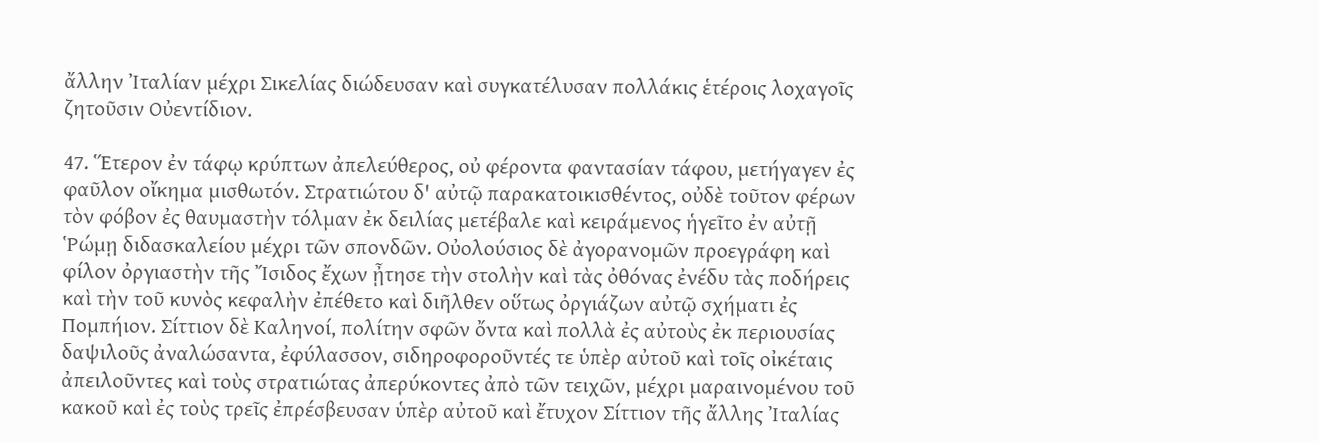ἄλλην Ἰταλίαν μέχρι Σικελίας διώδευσαν καὶ συγκατέλυσαν πολλάκις ἑτέροις λοχαγοῖς ζητοῦσιν Οὐεντίδιον.

47. Ἕτερον ἐν τάφῳ κρύπτων ἀπελεύθερος, οὐ φέροντα φαντασίαν τάφου, μετήγαγεν ἐς φαῦλον οἴκημα μισθωτόν. Στρατιώτου δ' αὐτῷ παρακατοικισθέντος, οὐδὲ τοῦτον φέρων τὸν φόβον ἐς θαυμαστὴν τόλμαν ἐκ δειλίας μετέβαλε καὶ κειράμενος ἡγεῖτο ἐν αὐτῇ Ῥώμῃ διδασκαλείου μέχρι τῶν σπονδῶν. Οὐολούσιος δὲ ἀγορανομῶν προεγράφη καὶ φίλον ὀργιαστὴν τῆς Ἴσιδος ἔχων ᾖτησε τὴν στολὴν καὶ τὰς ὀθόνας ἐνέδυ τὰς ποδήρεις καὶ τὴν τοῦ κυνὸς κεφαλὴν ἐπέθετο καὶ διῆλθεν οὕτως ὀργιάζων αὐτῷ σχήματι ἐς Πομπήιον. Σίττιον δὲ Καληνοί, πολίτην σφῶν ὄντα καὶ πολλὰ ἐς αὐτοὺς ἐκ περιουσίας δαψιλοῦς ἀναλώσαντα, ἐφύλασσον, σιδηροφοροῦντές τε ὑπὲρ αὐτοῦ καὶ τοῖς οἰκέταις ἀπειλοῦντες καὶ τοὺς στρατιώτας ἀπερύκοντες ἀπὸ τῶν τειχῶν, μέχρι μαραινομένου τοῦ κακοῦ καὶ ἐς τοὺς τρεῖς ἐπρέσβευσαν ὑπὲρ αὐτοῦ καὶ ἔτυχον Σίττιον τῆς ἄλλης Ἰταλίας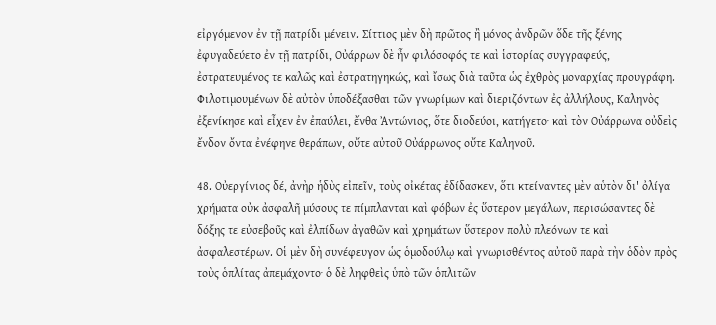εἰργόμενον ἐν τῇ πατρίδι μένειν. Σίττιος μὲν δὴ πρῶτος ἢ μόνος ἀνδρῶν ὅδε τῆς ξένης ἐφυγαδεύετο ἐν τῇ πατρίδι, Οὐάρρων δὲ ἦν φιλόσοφός τε καὶ ἱστορίας συγγραφεύς, ἐστρατευμένος τε καλῶς καὶ ἐστρατηγηκώς, καὶ ἴσως διὰ ταῦτα ὡς ἐχθρὸς μοναρχίας προυγράφη. Φιλοτιμουμένων δὲ αὐτὸν ὑποδέξασθαι τῶν γνωρίμων καὶ διεριζόντων ἐς ἀλλήλους, Καληνὸς ἐξενίκησε καὶ εἶχεν ἐν ἐπαύλει, ἔνθα Ἀντώνιος, ὅτε διοδεύοι, κατήγετο· καὶ τὸν Οὐάρρωνα οὐδεὶς ἔνδον ὄντα ἐνέφηνε θεράπων, οὔτε αὐτοῦ Οὐάρρωνος οὔτε Καληνοῦ.

48. Οὐεργίνιος δέ, ἀνὴρ ἡδὺς εἰπεῖν, τοὺς οἰκέτας ἐδίδασκεν, ὅτι κτείναντες μὲν αὑτὸν δι' ὀλίγα χρήματα οὐκ ἀσφαλῆ μύσους τε πίμπλανται καὶ φόβων ἐς ὕστερον μεγάλων, περισώσαντες δὲ δόξης τε εὐσεβοῦς καὶ ἐλπίδων ἀγαθῶν καὶ χρημάτων ὕστερον πολὺ πλεόνων τε καὶ ἀσφαλεστέρων. Οἱ μὲν δὴ συνέφευγον ὡς ὁμοδούλῳ καὶ γνωρισθέντος αὐτοῦ παρὰ τὴν ὁδὸν πρὸς τοὺς ὁπλίτας ἀπεμάχοντο· ὁ δὲ ληφθεὶς ὑπὸ τῶν ὁπλιτῶν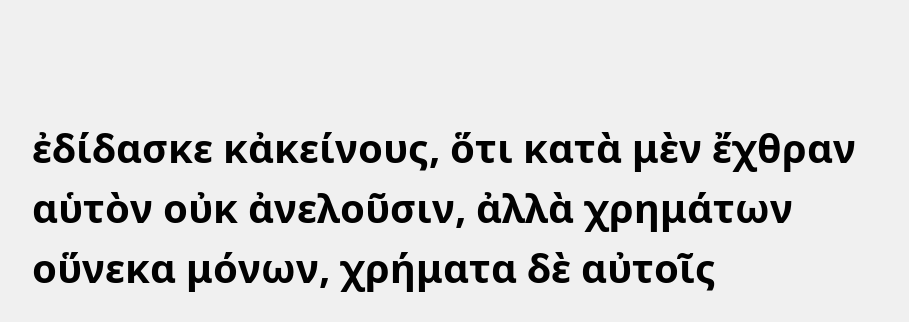ἐδίδασκε κἀκείνους, ὅτι κατὰ μὲν ἔχθραν αὑτὸν οὐκ ἀνελοῦσιν, ἀλλὰ χρημάτων οὕνεκα μόνων, χρήματα δὲ αὐτοῖς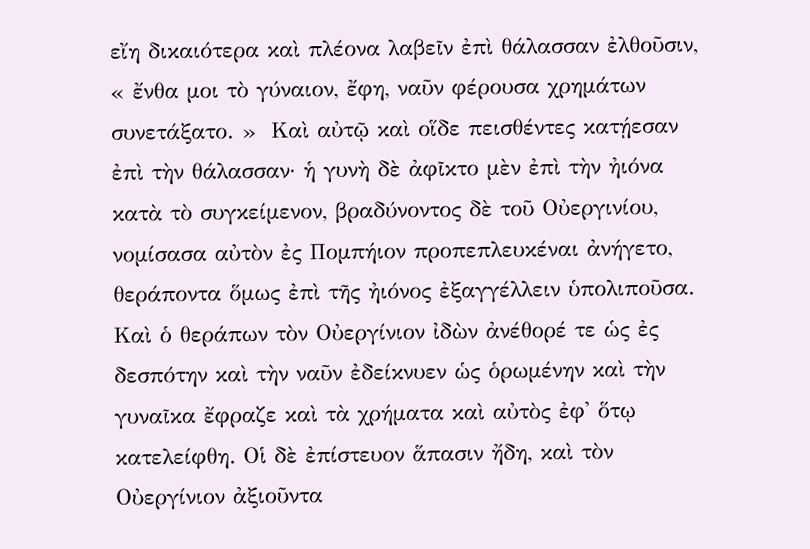εἴη δικαιότερα καὶ πλέονα λαβεῖν ἐπὶ θάλασσαν ἐλθοῦσιν, « ἔνθα μοι τὸ γύναιον, ἔφη, ναῦν φέρουσα χρημάτων συνετάξατο. »  Καὶ αὐτῷ καὶ οἵδε πεισθέντες κατῄεσαν ἐπὶ τὴν θάλασσαν· ἡ γυνὴ δὲ ἀφῖκτο μὲν ἐπὶ τὴν ἠιόνα κατὰ τὸ συγκείμενον, βραδύνοντος δὲ τοῦ Οὐεργινίου, νομίσασα αὐτὸν ἐς Πομπήιον προπεπλευκέναι ἀνήγετο, θεράποντα ὅμως ἐπὶ τῆς ἠιόνος ἐξαγγέλλειν ὑπολιποῦσα. Καὶ ὁ θεράπων τὸν Οὐεργίνιον ἰδὼν ἀνέθορέ τε ὡς ἐς δεσπότην καὶ τὴν ναῦν ἐδείκνυεν ὡς ὁρωμένην καὶ τὴν γυναῖκα ἔφραζε καὶ τὰ χρήματα καὶ αὐτὸς ἐφ' ὅτῳ κατελείφθη. Οἱ δὲ ἐπίστευον ἅπασιν ἤδη, καὶ τὸν Οὐεργίνιον ἀξιοῦντα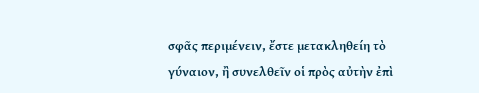σφᾶς περιμένειν, ἔστε μετακληθείη τὸ γύναιον, ἢ συνελθεῖν οἱ πρὸς αὐτὴν ἐπὶ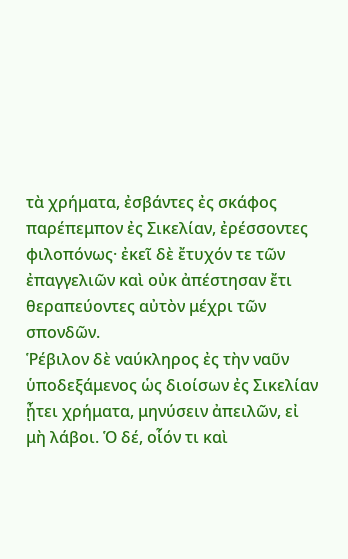τὰ χρήματα, ἐσβάντες ἐς σκάφος παρέπεμπον ἐς Σικελίαν, ἐρέσσοντες φιλοπόνως· ἐκεῖ δὲ ἔτυχόν τε τῶν ἐπαγγελιῶν καὶ οὐκ ἀπέστησαν ἔτι θεραπεύοντες αὐτὸν μέχρι τῶν σπονδῶν.
Ῥέβιλον δὲ ναύκληρος ἐς τὴν ναῦν ὑποδεξάμενος ὡς διοίσων ἐς Σικελίαν ᾖτει χρήματα, μηνύσειν ἀπειλῶν, εἰ μὴ λάβοι. Ὁ δέ, οἷόν τι καὶ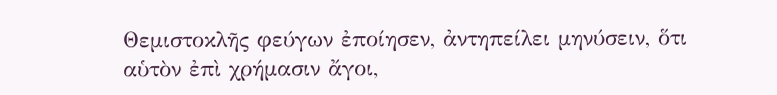Θεμιστοκλῆς φεύγων ἐποίησεν, ἀντηπείλει μηνύσειν, ὅτι αὑτὸν ἐπὶ χρήμασιν ἄγοι,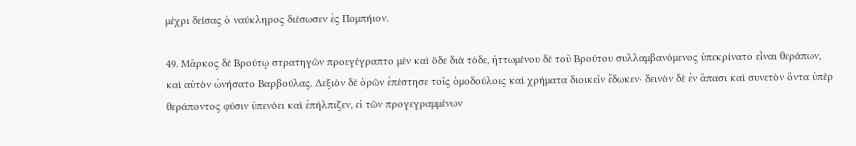μέχρι δείσας ὁ ναύκληρος διέσωσεν ἐς Πομπήιον.

49. Μᾶρκος δὲ Βρούτῳ στρατηγῶν προεγέγραπτο μὲν καὶ ὅδε διὰ τόδε, ἡττωμένου δὲ τοῦ Βρούτου συλλαμβανόμενος ὑπεκρίνατο εἶναι θεράπων, καὶ αὐτὸν ὠνήσατο Βαρβούλας. Δεξιὸν δὲ ὁρῶν ἐπέστησε τοῖς ὁμοδούλοις καὶ χρήματα διοικεῖν ἔδωκεν· δεινὸν δὲ ἐν ἅπασι καὶ συνετὸν ὄντα ὑπὲρ θεράποντος φύσιν ὑπενόει καὶ ἐπήλπιζεν, εἰ τῶν προγεγραμμένων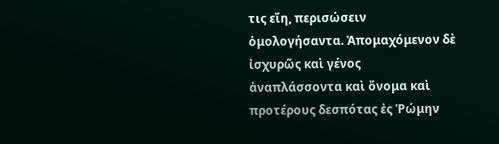τις εἴη, περισώσειν ὁμολογήσαντα. Ἀπομαχόμενον δὲ ἰσχυρῶς καὶ γένος ἀναπλάσσοντα καὶ ὄνομα καὶ προτέρους δεσπότας ἐς Ῥώμην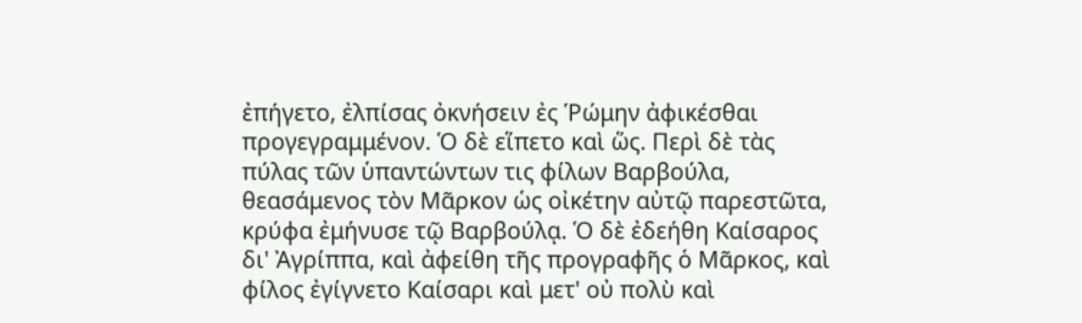ἐπήγετο, ἐλπίσας ὀκνήσειν ἐς Ῥώμην ἀφικέσθαι προγεγραμμένον. Ὁ δὲ εἵπετο καὶ ὥς. Περὶ δὲ τὰς πύλας τῶν ὑπαντώντων τις φίλων Βαρβούλα, θεασάμενος τὸν Μᾶρκον ὡς οἰκέτην αὐτῷ παρεστῶτα, κρύφα ἐμήνυσε τῷ Βαρβούλᾳ. Ὁ δὲ ἐδεήθη Καίσαρος δι' Ἀγρίππα, καὶ ἀφείθη τῆς προγραφῆς ὁ Μᾶρκος, καὶ φίλος ἐγίγνετο Καίσαρι καὶ μετ' οὐ πολὺ καὶ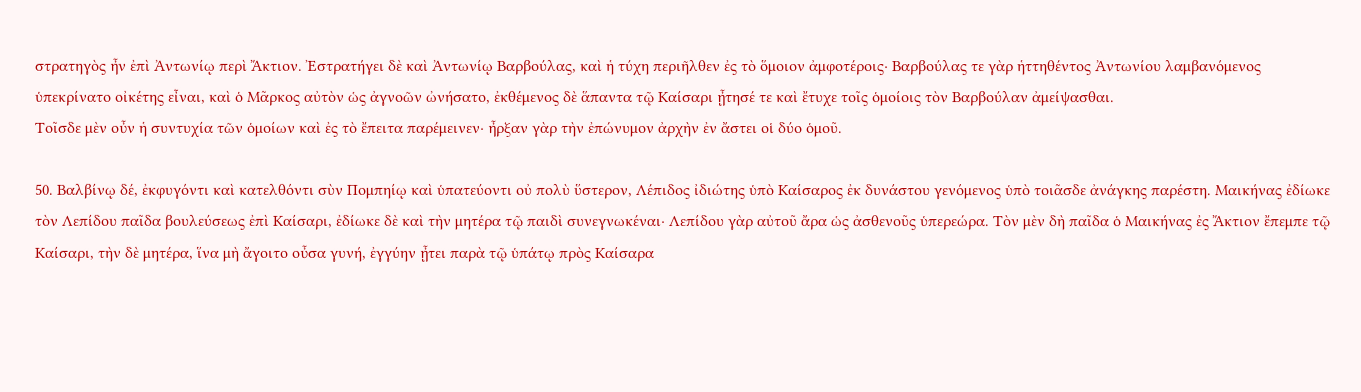στρατηγὸς ἦν ἐπὶ Ἀντωνίῳ περὶ Ἄκτιον. Ἐστρατήγει δὲ καὶ Ἀντωνίῳ Βαρβούλας, καὶ ἡ τύχη περιῆλθεν ἐς τὸ ὅμοιον ἀμφοτέροις· Βαρβούλας τε γὰρ ἡττηθέντος Ἀντωνίου λαμβανόμενος ὑπεκρίνατο οἰκέτης εἶναι, καὶ ὁ Μᾶρκος αὐτὸν ὡς ἀγνοῶν ὠνήσατο, ἐκθέμενος δὲ ἅπαντα τῷ Καίσαρι ᾖτησέ τε καὶ ἔτυχε τοῖς ὁμοίοις τὸν Βαρβούλαν ἀμείψασθαι.
Τοῖσδε μὲν οὖν ἡ συντυχία τῶν ὁμοίων καὶ ἐς τὸ ἔπειτα παρέμεινεν· ἦρξαν γὰρ τὴν ἐπώνυμον ἀρχὴν ἐν ἄστει οἱ δύο ὁμοῦ.

50. Βαλβίνῳ δέ, ἐκφυγόντι καὶ κατελθόντι σὺν Πομπηίῳ καὶ ὑπατεύοντι οὐ πολὺ ὕστερον, Λέπιδος ἰδιώτης ὑπὸ Καίσαρος ἐκ δυνάστου γενόμενος ὑπὸ τοιᾶσδε ἀνάγκης παρέστη. Μαικήνας ἐδίωκε τὸν Λεπίδου παῖδα βουλεύσεως ἐπὶ Καίσαρι, ἐδίωκε δὲ καὶ τὴν μητέρα τῷ παιδὶ συνεγνωκέναι· Λεπίδου γὰρ αὐτοῦ ἄρα ὡς ἀσθενοῦς ὑπερεώρα. Τὸν μὲν δὴ παῖδα ὁ Μαικήνας ἐς Ἄκτιον ἔπεμπε τῷ Καίσαρι, τὴν δὲ μητέρα, ἵνα μὴ ἄγοιτο οὖσα γυνή, ἐγγύην ᾖτει παρὰ τῷ ὑπάτῳ πρὸς Καίσαρα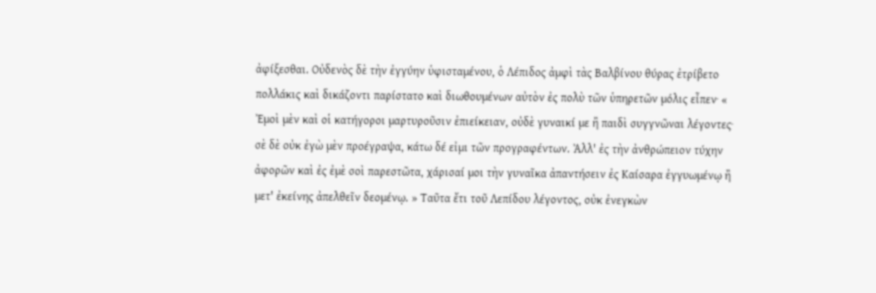ἀφίξεσθαι. Οὐδενὸς δὲ τὴν ἐγγύην ὑφισταμένου, ὁ Λέπιδος ἀμφὶ τὰς Βαλβίνου θύρας ἐτρίβετο πολλάκις καὶ δικάζοντι παρίστατο καὶ διωθουμένων αὐτὸν ἐς πολὺ τῶν ὑπηρετῶν μόλις εἶπεν· « Ἐμοὶ μὲν καὶ οἱ κατήγοροι μαρτυροῦσιν ἐπιείκειαν, οὐδὲ γυναικί με ἢ παιδὶ συγγνῶναι λέγοντες· σὲ δὲ οὐκ ἐγὼ μὲν προέγραψα, κάτω δέ εἰμι τῶν προγραφέντων. Ἀλλ' ἐς τὴν ἀνθρώπειον τύχην ἀφορῶν καὶ ἐς ἐμὲ σοὶ παρεστῶτα, χάρισαί μοι τὴν γυναῖκα ἀπαντήσειν ἐς Καίσαρα ἐγγυωμένῳ ἢ μετ' ἐκείνης ἀπελθεῖν δεομένῳ. » Ταῦτα ἔτι τοῦ Λεπίδου λέγοντος, οὐκ ἐνεγκὼν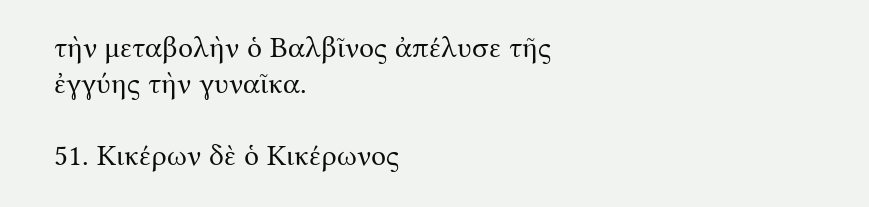τὴν μεταβολὴν ὁ Βαλβῖνος ἀπέλυσε τῆς ἐγγύης τὴν γυναῖκα.

51. Κικέρων δὲ ὁ Κικέρωνος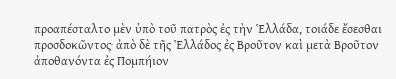προαπέσταλτο μὲν ὑπὸ τοῦ πατρὸς ἐς τὴν Ἑλλάδα, τοιάδε ἔσεσθαι προσδοκῶντος· ἀπὸ δὲ τῆς Ἑλλάδος ἐς Βροῦτον καὶ μετὰ Βροῦτον ἀποθανόντα ἐς Πομπήιον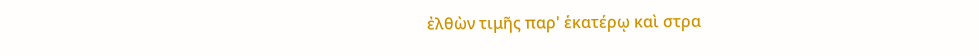ἐλθὼν τιμῆς παρ' ἑκατέρῳ καὶ στρα